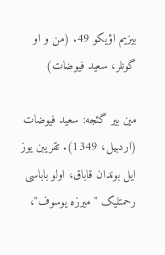بیزیم اؤیکو 49. (من و او گونلر، سعید فیوضات)

مین بیر گئجه: سعید فیوضات (اردبیل، 1349). تقریبن یوز ایل بوندان قاباق، اولو باباسی رحمتلیک "میرزه یوسوف"،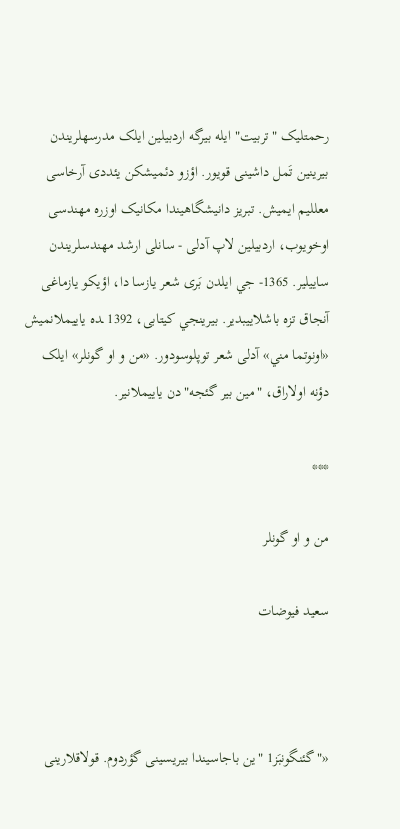رحمتلیک "تربیت" ایله بیرگه اردبیلین ایلک مدرسهلریندن بیرینین تَمل داشینی قویور. اؤزو دئمیشکن یئددی آرخاسی معللیم ایمیش. تبریز دانیشگاهیندا مکانیک اوزره مهندسی اوخویوب، اردبیلین لاپ آدلی - سانلی ارشد مهندسلریندن ساییلیر. 1365- جي ايلدن بَری شعر يازسا دا، اؤیکو یازماغی آنجاق تزه باشلاییبدیر. بيرينجي کیتابی، 1392 ـده یاییملانمیش «اونوتما مني» آدلی شعر توپلوسودور. «من و او گونلر» ایلک دؤنه اولاراق، "مین بیر گئجه"دن یاییملانیر.

***

من و او گونلر

سعید فیوضات



«"گئنگونبَز1 "ین باجاسیندا بیریسینی گؤردوم. قولاقلارینی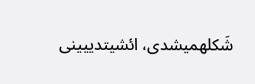شَکلهمیشدی، ائشیتدییینی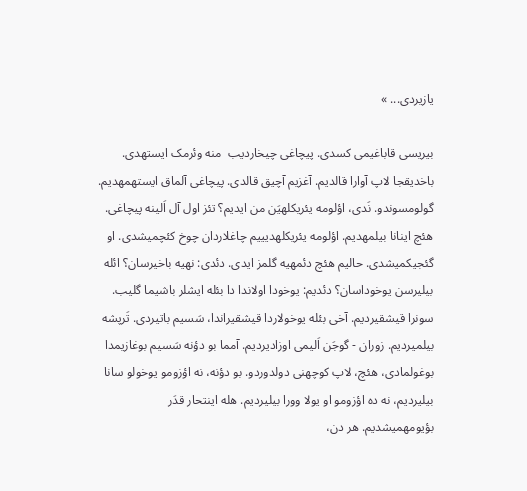یازیردی... »

بیریسی قاباغیمی کسدی. پیچاغی چیخاردیب  منه وئرمک ایستهدی. باخدیقجا لاپ آوارا قالدیم. آغزیم آچیق قالدی. پیچاغی آلماق ایستهمهدیم. گولومسوندو. نَدی، اؤلومه یئریکلهیَن من ایدیم؟ تئز اول آل اَلینه پیچاغی. هئچ اینانا بیلمهدیم. اؤلومه یئریکلهدیییم چاغلاردان چوخ کئچمیشدی. او گئجیکمیشدی. حالیم هئچ دئمهیه گلمز ایدی. دئدی: نهیه باخیرسان؟ ائله بیلیرسن یوخوداسان؟ دئدیم: یوخودا اولاندا دا بئله ایشلر باشیما گلیب. سونرا قیشقیردیم. آخی بئله یوخولاردا قیشقیراندا، سَسیم باتیردی. تَرپشه بیلمیردیم. زوران - گوجَن اَلیمی اوزادیردیم. آمما بو دؤنه سَسیم بوغازیمدا بوغولمادی، هئچ، لاپ کوچهنی دولدوردو. بو دؤنه، نه اؤزومو یوخولو سانا بیلیردیم، نه ده اؤزومو او یولا وورا بیلیردیم. هله اینتحار قدَر بؤیومهمیشدیم. هر دن،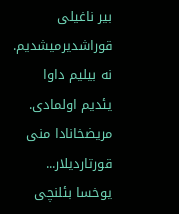بیر ناغیلی قوراشدیرمیشدیم. نه بیلیم داوا یئدیم اولمادی. مریضخانادا منی قورتاردیلار... یوخسا بئلنچی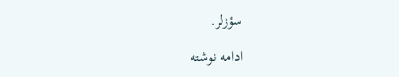سؤزلر.

ادامه نوشته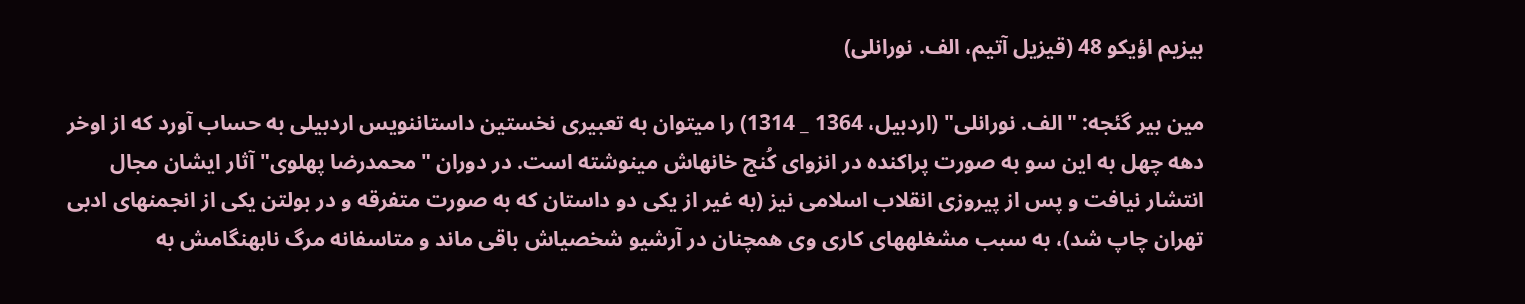بیزیم اؤیکو 48 (قیزیل آتیم، الف. نورانلی)

مین بیر گئجه: "الف. نورانلی" (اردبیل، 1364 _ 1314) را میتوان به تعبیری نخستین داستاننویس اردبیلی به حساب آورد که از اوخر دهه چهل به این سو به صورت پراکنده در انزوای کُنج خانهاش مینوشته است. در دوران "محمدرضا پهلوی" آثار ایشان مجال انتشار نیافت و پس از پیروزی انقلاب اسلامی نیز (به غیر از یکی دو داستان که به صورت متفرقه و در بولتن یکی از انجمنهای ادبی تهران چاپ شد)، به سبب مشغلههای کاری وی همچنان در آرشیو شخصیاش باقی ماند و متاسفانه مرگ نابهنگامش به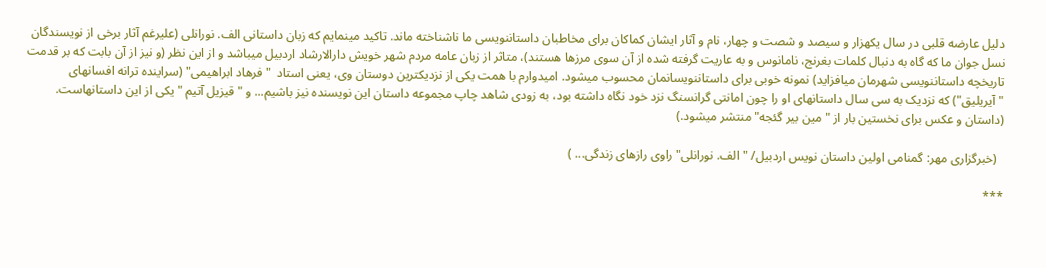دلیل عارضه قلبی در سال یکهزار و سیصد و شصت و چهار، نام و آثار ایشان کماکان برای مخاطبان داستاننویسی ما ناشناخته ماند. تاکید مینمایم که زبان داستانی الف. نورانلی (علیرغم آثار برخی از نویسندگان نسل جوان ما که گاه به دنبال کلمات بغرنج، نامانوس و به عاریت گرفته شده از آن سوی مرزها هستند)، متاثر از زبان عامه مردم شهر خویش دارالارشاد اردبیل میباشد و از این نظر (و نیز از آن بابت که بر قدمت تاریخچه داستاننویسی شهرمان میافزاید) نمونه خوبی برای داستاننویسانمان محسوب میشود. امیدوارم با همت یکی از نزدیکترین دوستان وی، یعنی استاد  "فرهاد ابراهیمی" (سراینده ترانه افسانهای "آیریلیق") که نزدیک به سی سال داستانهای او را چون امانتی گرانسنگ نزد خود نگاه داشته بود، به زودی شاهد چاپ مجموعه داستان این نویسنده نیز باشیم... و "قیزیل آتیم " یکی از این داستانهاست. (داستان و عکس برای نخستین بار از "مین بیر گئجه" منتشر میشود.)

  (خبرگزاری مهر: گمنامی اولین داستان نویس اردبیل/ "الف. نورانلی" راوی رازهای زندگی... )

***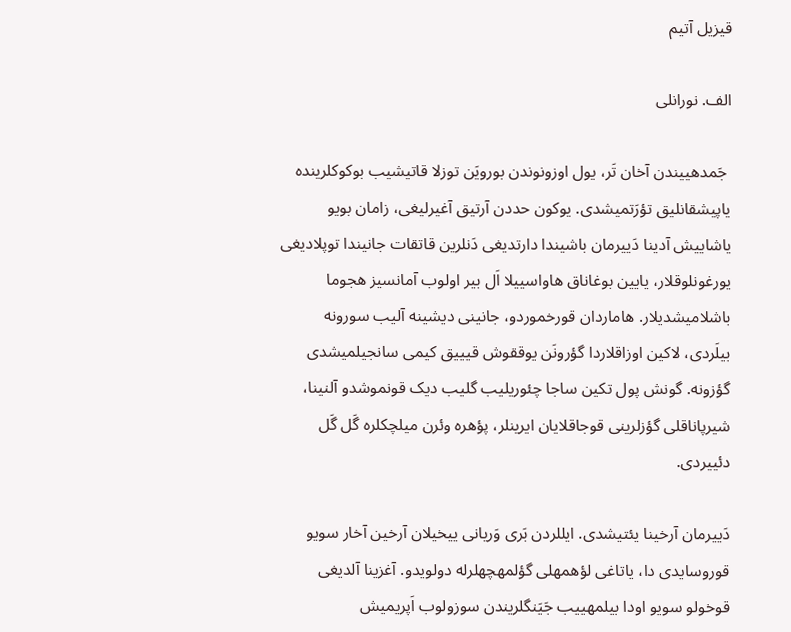قیزیل آتیم

الف. نورانلی

 جَمدهییندن آخان تَر، یول اوزونوندن بورویَن توزلا قاتیشیب بوکوکلرینده یاپیشقانلیق تؤرَتمیشدی. یوکون حددن آرتیق آغیرلیغی، زامان بویو یاشاییش آدینا دَییرمان باشیندا دارتدیغی دَنلرین قاتقات جانیندا توپلادیغی یورغونلوقلار، یایین بوغاناق هاواسییلا اَل بیر اولوب آمانسیز هجوما باشلامیشدیلار. هاماردان قورخموردو، جانینی دیشینه آلیب سورونه بیلَردی، لاکین اوزاقلاردا گؤرونَن یوققوش قیییق کیمی سانجیلمیشدی گؤزونه. گونش پول تکین ساجا چئوریلیب گلیب دیک قونموشدو آلنینا، شیرپاناقلی گؤزلرینی قوجاقلایان ایرینلر، پؤهره وئرن میلچکلره گَل گَل دئییردی.

دَییرمان آرخینا یئتیشدی. ایللردن بَری وَریانی ییخیلان آرخین آخار سویو قوروسایدی دا، یاتاغی لؤهمهلی گؤلمهچهلرله دولویدو. آغزینا آلدیغی قوخولو سویو اودا بیلمهییب جَیَنگلریندن سوزولوب اَپریمیش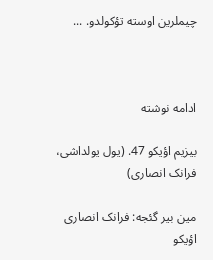چیملرین اوسته تؤکولدو. ...



ادامه نوشته

بیزیم اؤیکو 47. (یول یولداشی، فرانک انصاری)

مین بیر گئجه: فرانک انصاری اؤیکو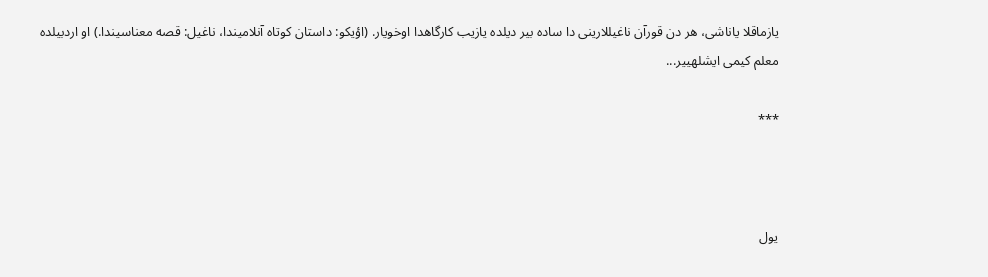یازماقلا یاناشی، هر دن قورآن ناغیللارینی دا ساده بیر دیلده یازیب کارگاهدا اوخویار. (اؤیکو: داستان کوتاه آنلامیندا، ناغیل: قصه معناسیندا.) او اردبیلده معلم کیمی ایشلهییر...

***



یول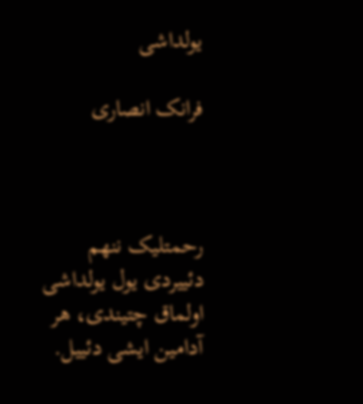یولداشی

فرانک انصاری



رحمتلیک ننهم دئییردی یول یولداشی اولماق چتیندی، هر آدامین ایشی دئییل.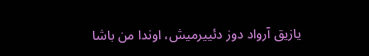یازیق آرواد دوز دئییرمیش، اوندا من باشا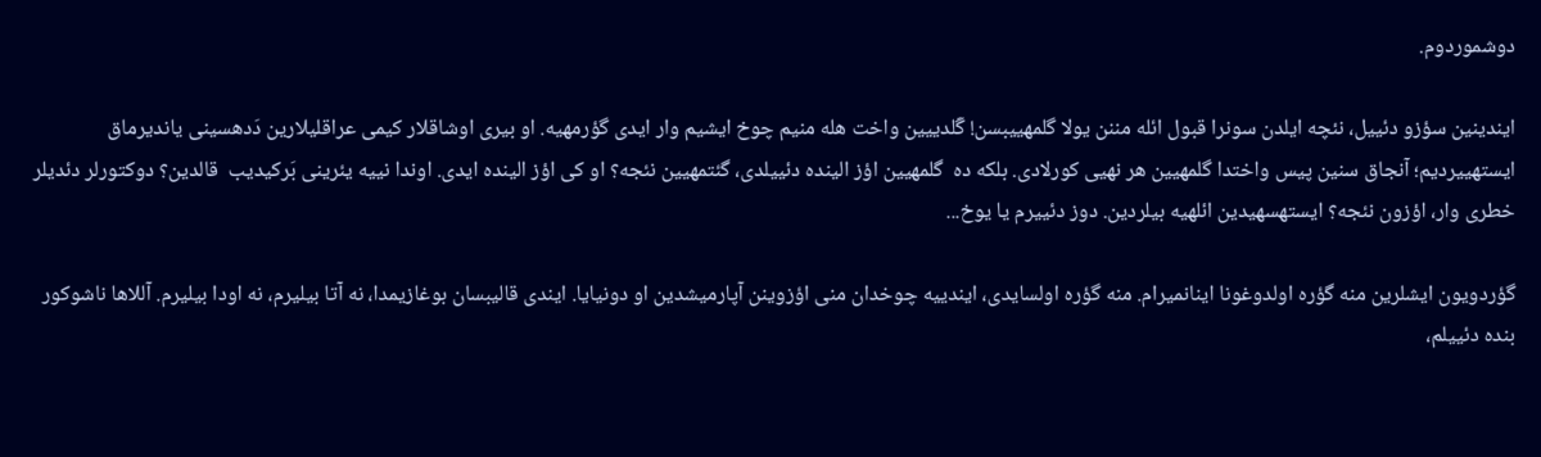دوشموردوم.

ایندینین سؤزو دئییل، نئچه ایلدن سونرا قبول ائله مننن یولا گلمهییبسن! گَلدییین واخت هله منیم چوخ ایشیم وار ایدی گؤرمهیه. او بیری اوشاقلار کیمی عراقلیلارین دَدهسینی یاندیرماق ایستهییردیم؛ آنجاق سنین پیس واختدا گلمهیین هر نهیی کورلادی. بلکه ده  گلمهیین اؤز الینده دئییلدی، گئتمهیین نئجه؟ او کی اؤز الینده ایدی. اوندا نییه یئرینی بَرکیدیب  قالدین؟ دوکتورلر دئدیلر خطری وار، اؤزون نئجه؟ ایستهسهیدین ائلهیه بیلردین. دوز دئییرم یا یوخ...

گؤردویون ایشلرین منه گؤره اولدوغونا اینانمیرام. منه گؤره اولسایدی، ایندییه چوخدان منی اؤزوینن آپارمیشدین او دونیایا. ایندی قالیبسان بوغازیمدا، نه آتا بیلیرم، نه اودا بیلیرم. آللاها ناشوکور بنده دئییلم،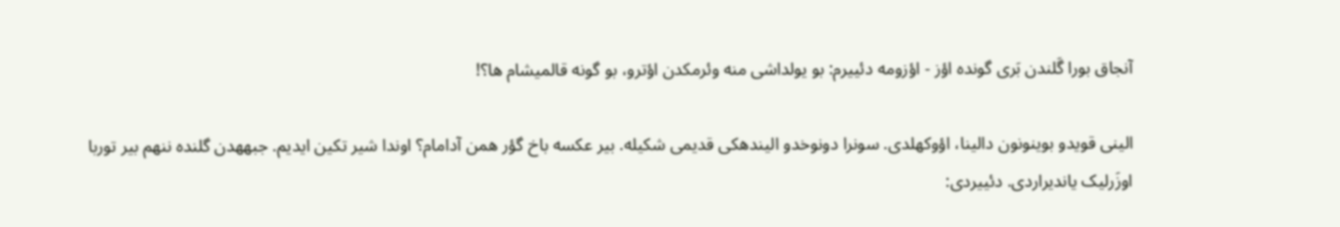آنجاق بورا گَلندن بَری گونده اؤز - اؤزومه دئییرم: بو یولداشی منه وئرمکدن اؤترو، بو گونه قالمیشام ها؟!

الینی قویدو بوینونون دالینا، اؤوکهلدی. سونرا دونوخدو الیندهکی قدیمی شکیله. بیر عکسه باخ گؤر همن آدامام؟ اوندا شیر تکین ایدیم. جبههدن گلنده ننهم بیر توربا اوزَرلیک یاندیراردی. دئییردی: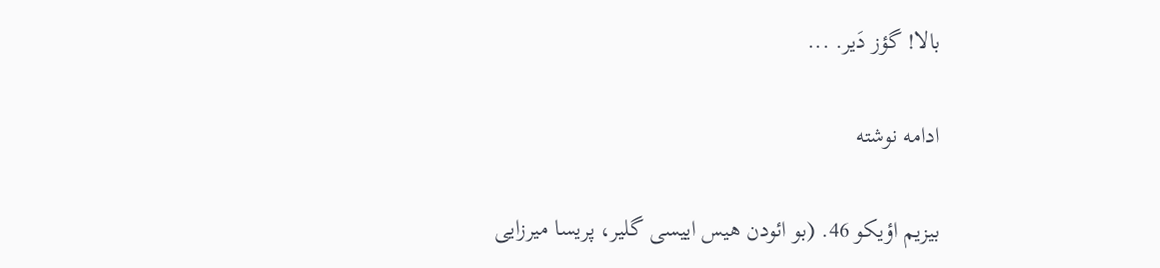بالا! گؤز دَیر. ...

ادامه نوشته

بیزیم اؤیکو 46. (بو ائودن هیس اییسی گلیر، پریسا میرزایی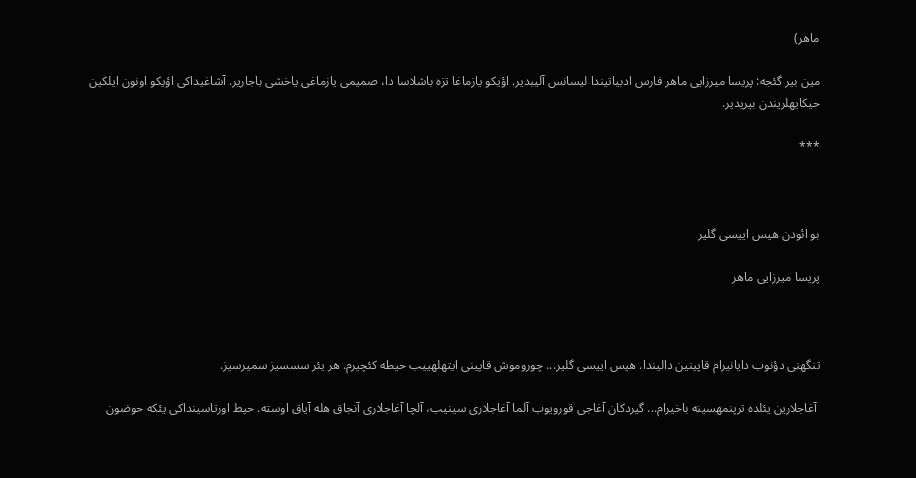ماهر)

مین بیر گئجه: پریسا میرزایی ماهر فارس ادبیاتیندا لیسانس آلیبدیر. اؤیکو یازماغا تزه باشلاسا دا، صمیمی یازماغی یاخشی باجاریر. آشاغیداکی اؤیکو اونون ایلکین حیکایهلریندن بیریدیر.

***



بو ائودن هیس اییسی گلیر

پریسا میرزایی ماهر



تنگهنی دؤنوب دایانیرام قاپینین دالیندا. هیس اییسی گلیر... چوروموش قاپینی ایتهلهییب حیطه کئچیرم. هر یئر سسسیز سمیرسیز.

 آغاجلارین یئلده ترپنمهسینه باخیرام... گیردکان آغاجی قورویوب آلما آغاجلاری سینیب، آلچا آغاجلاری آنجاق هله آیاق اوسته. حیط اورتاسینداکی یئکه حوضون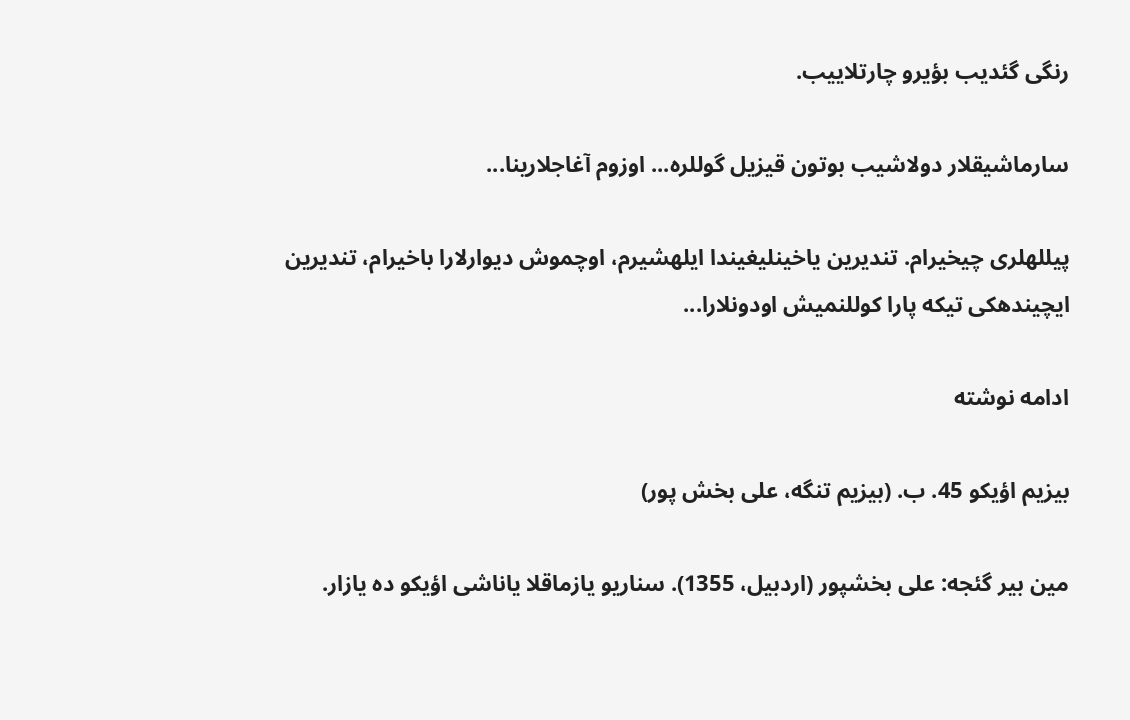رنگی گئدیب بؤیرو چارتلاییب.

سارماشیقلار دولاشیب بوتون قیزیل گوللره... اوزوم آغاجلارینا...

پیللهلری چیخیرام. تندیرین یاخینلیغیندا ایلهشیرم، اوچموش دیوارلارا باخیرام، تندیرین ایچیندهکی تیکه پارا کوللنمیش اودونلارا...

ادامه نوشته

بیزیم اؤیکو 45. ب. (بیزیم تنگه، علی بخش پور)

مین بیر گئجه: علی بخشپور (اردبیل، 1355). سناریو یازماقلا یاناشی اؤیکو ده یازار.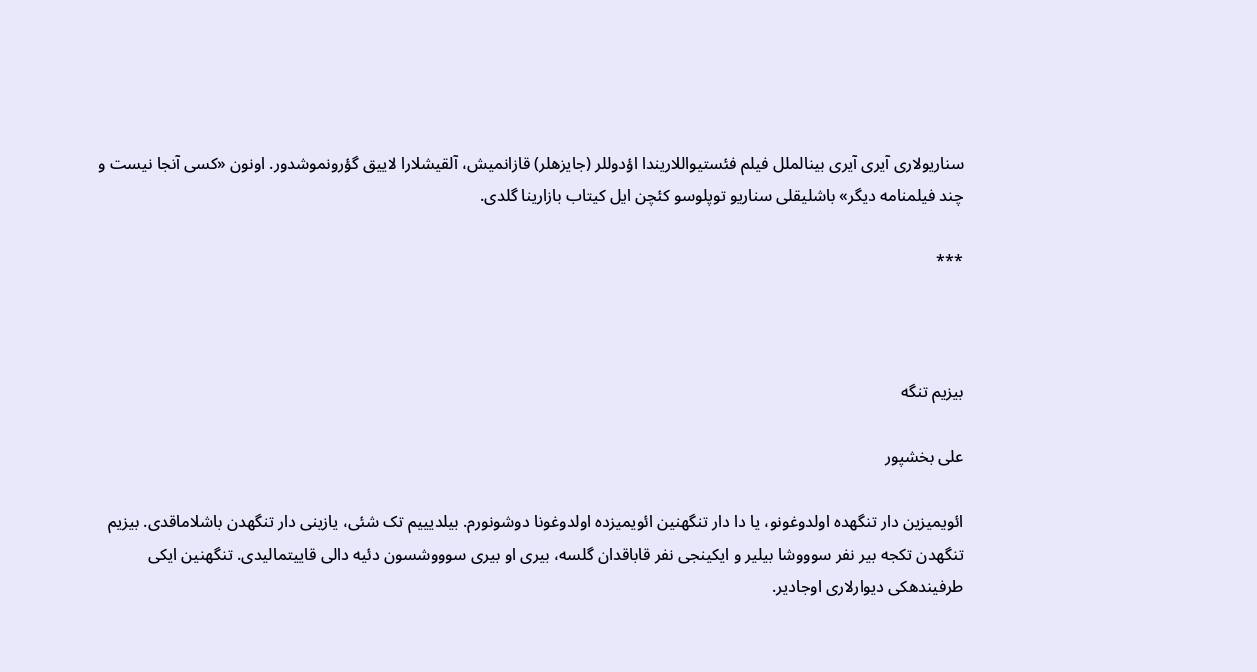سناریولاری آیری آیری بینالملل فیلم فئستیواللاریندا اؤدوللر (جایزهلر) قازانمیش، آلقیشلارا لاییق گؤرونموشدور. اونون «کسی آنجا نیست و چند فیلمنامه دیگر» باشلیقلی سناریو توپلوسو کئچن ایل کیتاب بازارینا گلدی.

***



بیزیم تنگه

علی بخشپور

ائویمیزین دار تنگهده اولدوغونو، یا دا دار تنگهنین ائویمیزده اولدوغونا دوشونورم. بیلدیییم تک شئی، یازینی دار تنگهدن باشلاماقدی. بیزیم تنگهدن تکجه بیر نفر سوووشا بیلیر و ایکینجی نفر قاباقدان گلسه، بیری او بیری سوووشسون دئیه دالی قاییتمالیدی. تنگهنین ایکی طرفیندهکی دیوارلاری اوجادیر.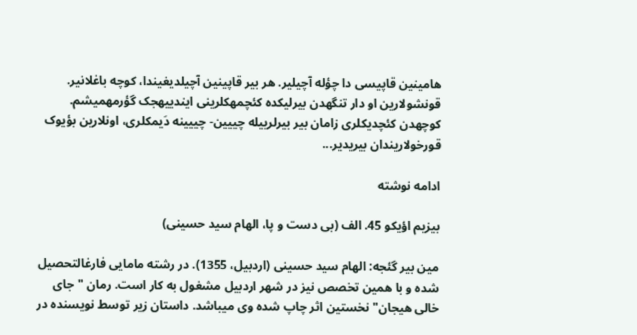هامینین قاپیسی دا چؤله آچیلیر. هر بیر قاپینین آچیلدیغیندا، کوچه باغلانیر. قونشولارین او دار تنگهدن بیرلیکده کئچمهکلرینی ایندییهجک گؤرمهمیشم. کوچهدن کئچدیکلری زامان بیر بیرلرییله چییین- چییینه دَیمکلری، اونلارین بؤیوک قورخولاریندان بیریدیر...

ادامه نوشته

بیزیم اؤیکو 45. الف (بی دست و پا، الهام سید حسینی)

مین بیر گئجه: الهام سید حسینی (اردبیل، 1355). در رشته مامایی فارغالتحصیل شده و با همین تخصص نیز در شهر اردبیل مشغول به کار است. رمان "جای خالی هیجان" نخستین اثر چاپ شده وی میباشد. داستان زیر توسط نویسنده در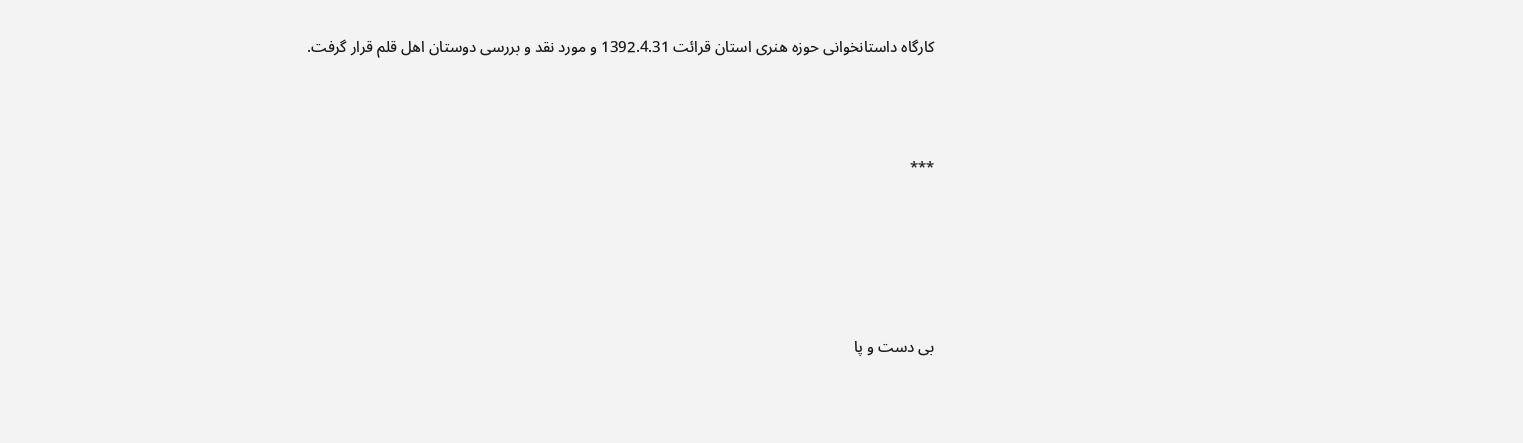کارگاه داستانخوانی حوزه هنری استان قرائت 1392.4.31 و مورد نقد و بررسی دوستان اهل قلم قرار گرفت.



***





بی دست و پا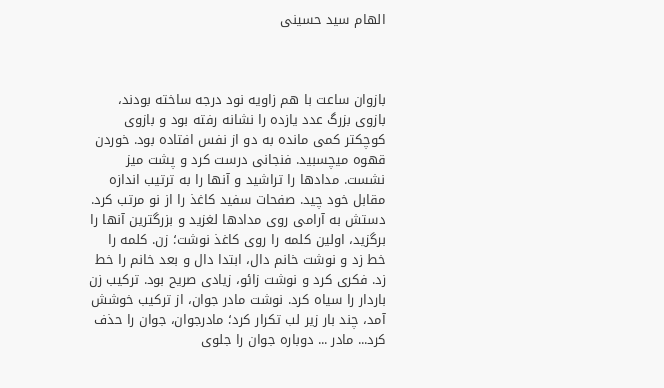الهام سید حسینی



بازوان ساعت با هم زاویه نود درجه ساخته بودند، بازوی بزرگ عدد یازده را نشانه رفته بود و بازوی کوچکتر کمی مانده به دو از نفس افتاده بود. خوردن قهوه میچسبید. فنجانی درست کرد و پشت میز نشست. مدادها را تراشید و آنها را به ترتیب اندازه مقابل خود چید. صفحات سفید کاغذ را از نو مرتب کرد. دستش به آرامی روی مدادها لغزید و بزرگترین آنها را برگزید، اولین کلمه را روی کاغذ نوشت؛ زن. کلمه را خط زد و نوشت خانم دال، ابتدا دال و بعد خانم را خط زد. فکری کرد و نوشت زائو، زیادی صریح بود. ترکیب زن باردار را سیاه کرد. نوشت مادر جوان، از ترکیب خوشش آمد، چند بار زیر لب تکرار کرد؛ مادرجوان، جوان را حذف کرد... مادر ... دوباره جوان را جلوی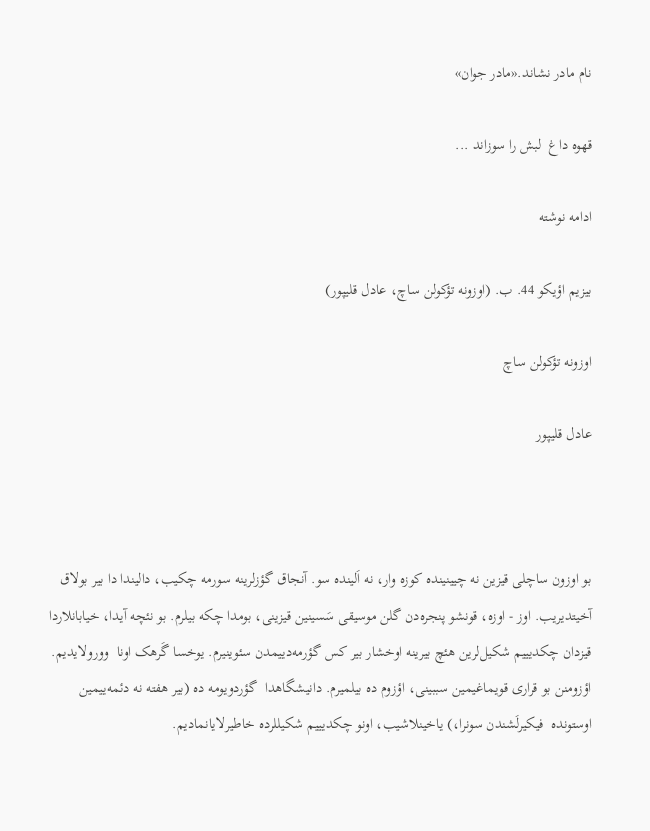نام مادر نشاند.«مادر جوان»

قهوه داغ  لبش را سوزاند ...

ادامه نوشته

بیزیم اؤیکو 44. ب. (اوزونه تؤکولن ساچ، عادل قلیپور)

اوزونه تؤکولن ساچ

عادل قلیپور



بو اوزون ساچلی قیزین نه چیینینده کوزه وار، نه اَلینده سو. آنجاق گؤزلرینه سورمه چکیب، دالیندا دا بیر بولاق آخیتدیریب. اوز - اوزه، قونشو پنجره‌دن گلن موسیقی‌ سَسینین قیزینی، بومدا چکه بیلرم. بو نئچه آیدا، خیابانلاردا قیزدان چکدیییم شکیل‌لرین هئچ بیرینه اوخشار بیر کس گؤرمه‌دییمدن سئوینیرم. یوخسا گَرهک اونا  وورولایدیم. اؤزومنن بو قراری قویماغیمین سببینی، اؤزوم ده بیلمیرم. دانیشگاهدا  گؤردویومه ده (بیر هفته نه دئمه‌ییمین اوستونده  فیکیرلَشندن سونرا،) یاخینلاشیب، اونو‌ چکدیییم شکیللرده خاطیرلایانمادیم.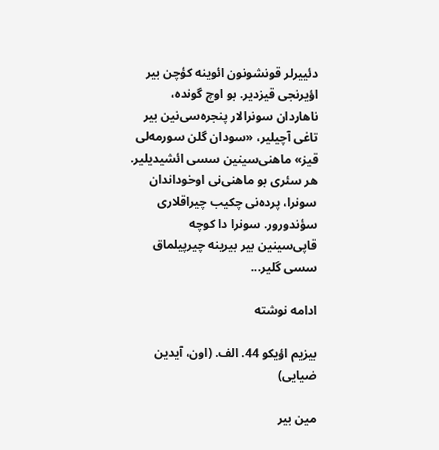دئییرلر قونشو‌نون ائوینه کؤچن بیر اؤیرنجی قیزدیر. بو اوچ گونده، ناهاردان سونرالار پنجره‌سی‌نین بیر تاغی آچیلیر، «سودان گلن سورمه‌لی قیز» ماهنی‌سینین سسی ائشیدیلیر. هر سئری بو ماهنی‌نی اوخوداندان سونرا، پرده‌نی چکیب چیراقلاری سؤندورور. سونرا دا کوچه قاپی‌سینین بیر بیرینه چیرپیلماق سسی گلیر...

ادامه نوشته

بیزیم اؤیکو 44. الف. (اون، آیدین ضیایی)

مین بیر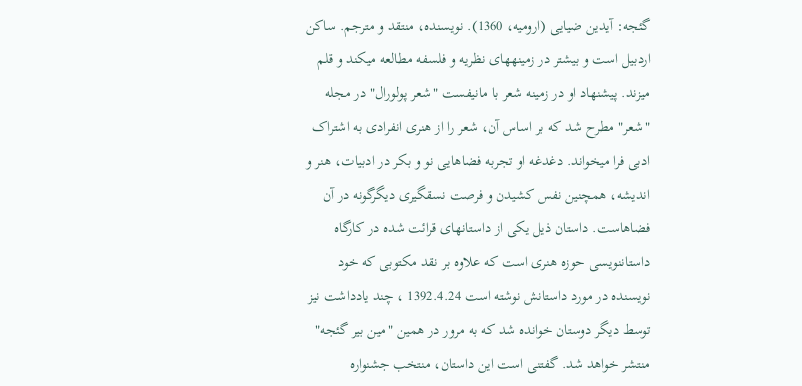گئجه: آیدین ضیایی (ارومیه، 1360). نویسنده، منتقد و مترجم. ساکن اردبیل است و بیشتر در زمینههای نظریه و فلسفه مطالعه میکند و قلم میزند. پیشنهاد او در زمینه شعر با مانیفست "شعر پولورال" در مجله "شعر" مطرح شد که بر اساس آن، شعر را از هنری انفرادی به اشتراک ادبی فرا میخواند. دغدغه او تجربه فضاهایی نو و بکر در ادبیات، هنر و اندیشه، همچنین نفس کشیدن و فرصت نسقگیری دیگرگونه در آن فضاهاست. داستان ذیل یکی از داستانهای قرائت شده در کارگاه داستاننویسی حوزه هنری است که علاوه بر نقد مکتوبی که خود نویسنده در مورد داستانش نوشته است 1392.4.24 ، چند یادداشت نیز توسط دیگر دوستان خوانده شد که به مرور در همین "مین بیر گئجه" منتشر خواهد شد. گفتنی است این داستان، منتخب جشنواره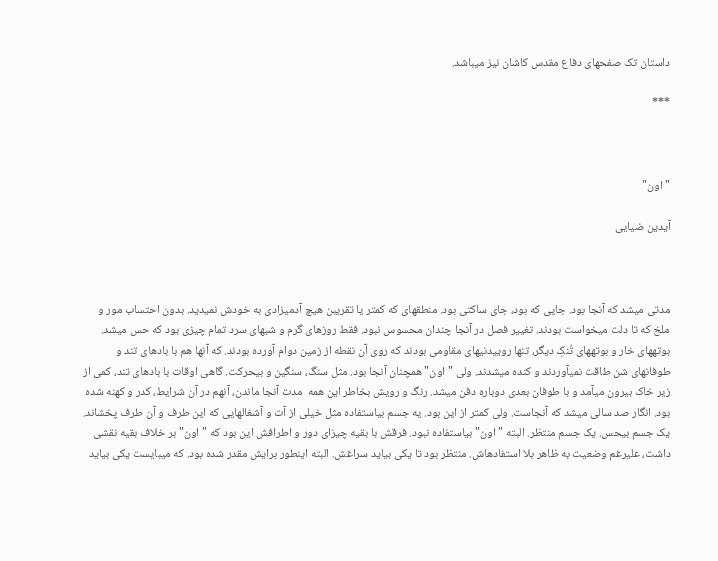داستان تک صفحهای دفاع مقدس کاشان نیز میباشد.

***



" اون"

آیدین ضیایی



مدتی میشد که آنجا بود. جایی که بود، جای ساکتی بود. منطقهای که کمتر یا تقریبن هیچ آدمیزادی به خودش نمیدید. بدون احتساب مور و ملخ که تا دلت میخواست بودند. تغییر فصل در آنجا چندان محسوس نبود. فقط روزهای گرم و شبهای سرد تمام چیزی بود که حس میشد. بوتههای خار و بوتههای تُنکِ دیگر، تنها روییدنیهای مقاومی بودند که روی آن نقطه از زمین دوام آورده بودند. که آنها هم با بادهای تند و طوفانهای شن طاقت نمیآوردند و کنده میشدند. ولی "اون" همچنان آنجا بود. مثل سنگ، سنگین و بیحرکت. گاهی اوقات با بادهای تند، کمی از زیر خاک بیرون میآمد و با طوفان بعدی دوباره دفن میشد. رنگ و رویش بخاطر این همه  مدت آنجا ماندن، آنهم در آن شرایط، کدر و کهنه شده بود. انگار صد سالی میشد که آنجاست. ولی کمتر از این بود. یه جسم بیاستفاده مثل خیلی از آت و آشغالهایی که این طرف و آن طرف پخشاند. یک جسم بیحس. یک جسم منتظر. البته "اون" بیاستفاده نبود. فرقش با بقیه چیزای دور و اطرافش این بود که "اون" بر خلاف بقیه نقشی داشت، علیرغم وضعیت به ظاهر بلا استفادهاش. منتظر بود تا یکی بیاید سراغش. البته اینطور برایش مقدر شده بود. که میبایست یکی بیاید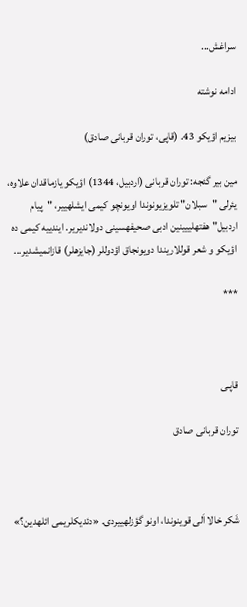سراغش...

ادامه نوشته

بیزیم اؤیکو 43. (قاپی، توران قربانی صادق)

مين بير گئجه: توران قربانی (اردبیل، 1344) اؤیکو یازماقدان علاوه، یئرلی "سبلان" تلویزیونوندا اویونچو کیمی ایشلهییر، "پیام اردبیل" هفتهلییینین ادبی صحیفهسینی دولاندیریر. ایندییه کیمی ده اؤیکو و شعر قوللاریندا دویونجاق اؤدوللر (جایزهلر) قازانمیشدیر...

***



قاپـی

توران قربانی صادق



شَکر خالا اَلی قوینوندا، اونو گؤزلهییردی. «دئدیکلریمی ائلهدین؟»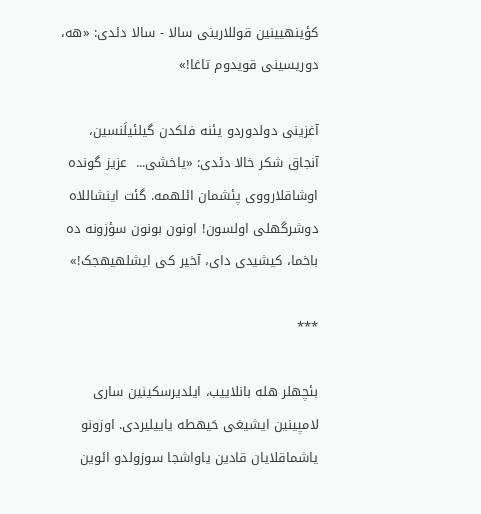کؤینهیینین قوللارینی سالا - سالا دئدی: «هه، دوریسینی قویدوم تاغا!»

آغزینی دولدوردو یئنه فلکدن گیلئیلَنسین، آنجاق شکر خالا دئدی: «یاخشی...  عزیز گونده اوشاقلارووی پئشمان ائلهمه. گئت اینشاللاه دوشرگهلی اولسون! اونون بونون سؤزونه ده باخما، کیشیدی دای، آخیر کی ایشلهیهجک!»

***

بئچهلر هله بانلاییب، ایلدیرسکینین ساری لامپینین ایشیغی حَیهطه یاییلیردی. اوزونو یاشماقلایان قادین یاواشجا سوزولدو ائوین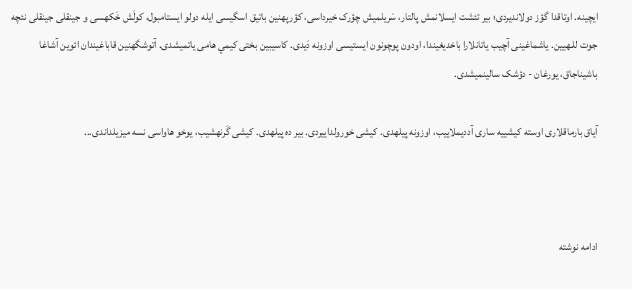ایچینه. اوتاقدا گؤز دولاندیردی؛ بیر تئشت ایسلانمش پالتار، سَریلمیش چؤرک خیرداسی، کؤرپهنین باتیق اسگیسی ایله دولو ایستامبول، کولَش خَکهسی و جینقلی جینقلی نئچه جوت للـهیین. یاشماغینی آچیب یاتانلارا باخدیغیندا، اودون پوچونون ایستیسی اوزونه دَیدی. کاسیبین بختی كيمي هامی یاتمیشدی. آتوشگهنین قاباغیندان ائوین آشاغا باشیناجاق، یورغان - دؤشک سالینمیشدی.

آیاق بارماقلاری اوسته کیشییه ساری آددیملاییب، اوزونه پیلهدی. کیشی خورولداییردی. بیر ده پیلهدی. کیشی گَرنهشیب، یوخو هاواسی نسه میزیلداندی...



ادامه نوشته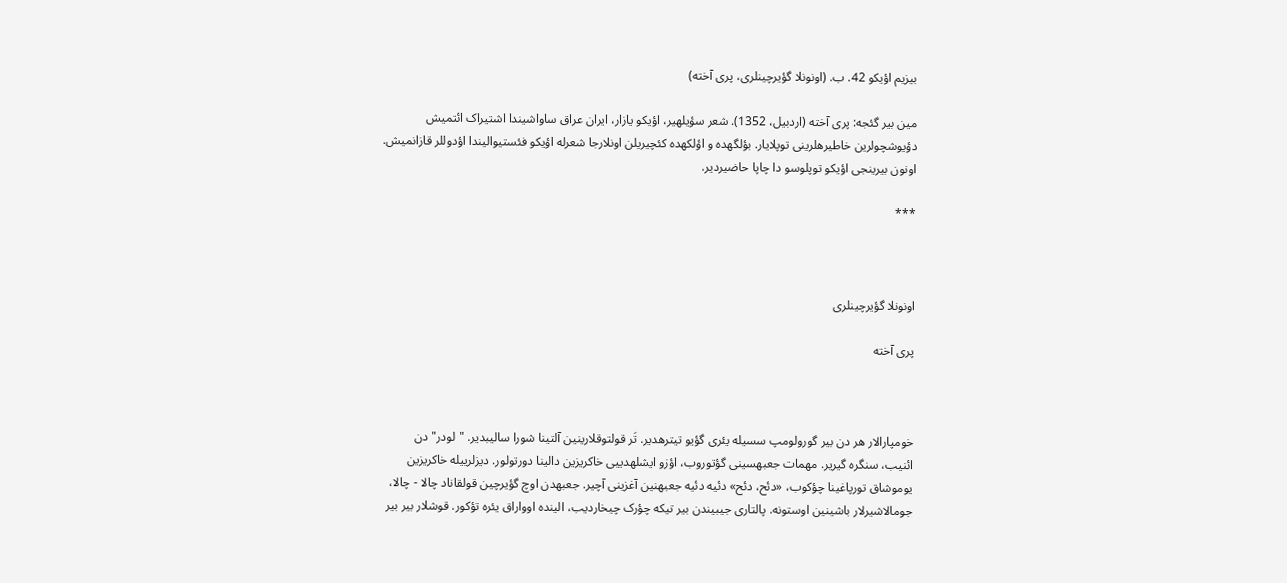بیزیم اؤیکو 42. ب. (اونونلا گؤیرچینلری، پری آخته)

مین بیر گئجه: پری آخته (اردبیل، 1352). شعر سؤیلهیر، اؤیکو یازار، ایران عراق ساواشیندا اشتیراک ائتمیش دؤیوشچولرین خاطیرهلرینی توپلایار. بؤلگهده و اؤلکهده کئچیریلن اونلارجا شعرله اؤیکو فئستیوالیندا اؤدوللر قازانمیش. اونون بیرینجی اؤیکو توپلوسو دا چاپا حاضیردیر.

***



اونونلا گؤیرچینلری

پری آخته



خومپارالار هر دن بیر گورولومپ سسیله یئری گؤیو تیترهدیر. تَر قولتوقلارینین آلتینا شورا سالیبدیر. "لودر"دن  ائنیب، سنگره گیریر. مهمات جعبهسینی گؤتوروب، اؤزو ایشلهدییی خاکریزین دالینا دورتولور. دیزلرییله خاکریزین یوموشاق تورپاغینا چؤکوب، «دئح، دئح» دئیه دئیه جعبهنین آغزینی آچیر. جعبهدن اوچ گؤیرچین قولقاناد چالا - چالا، جومالاشیرلار باشینین اوستونه. پالتاری جیبیندن بیر تیکه چؤرک چیخاردیب، الینده اوواراق یئره تؤکور. قوشلار بیر بیر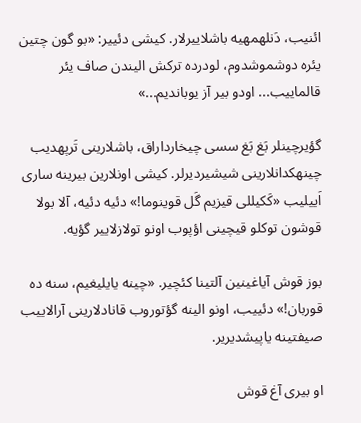ائنیب، دَنلهمهیه باشلاییرلار. کیشی دئییر: «بو گون چتین یئره دوشموشدوم، لودرده ترکش الیندن صاف یئر قالماییب... اودو بیر آز یوباندیم...»

گؤیرچینلر بَغ بَغ سسی چیخارداراق، باشلارینی تَرپهدیب چینهکدانلارینی شیشیردیرلر. کیشی اونلارین بیرینه ساری اَییلیب «کَکیللی قیزیم گَل قوینوما!» دئیه دئیه، آلا بولا قوشون توکلو قیچینی اؤپوب اونو تولازلاییر گؤیه.

بوز قوش آیاغینین آلتینا کئچیر. «چینه یایلیغیم، سنه ده قوربان!» دئییب، اونو الینه گؤتوروب قانادلارینی آرالاییب صیفتینه یاپیشدیریر.

او بیری آغ قوش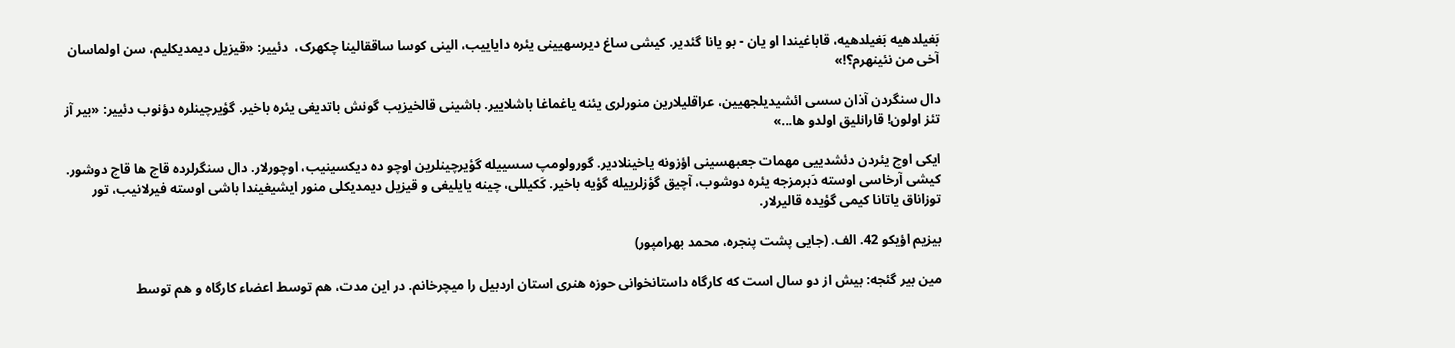بَغیلدهیه بَغیلدهیه، قاباغیندا او یان - بو یانا گئدیر. کیشی ساغ دیرسهیینی یئره دایاییب، الینی کوسا ساققالینا چکهرک،  دئییر: «قیزیل دیمدیکلیم، سن اولماسان آخی من نئینهرم؟!»

دال سنگردن آذان سسی ائشیدیلجهیین، عراقلیلارین منورلری یئنه یاغماغا باشلاییر. باشینی قالخیزیب گونش باتدیغی یئره باخیر. گؤیرچینلره دؤنوب دئییر: «بیر آز تئز اولون! قارانلیق اولدو ها...»

ایکی اوچ یئردن دئشدییی مهمات جعبهسینی اؤزونه یاخینلادیر. گورولومپ سسییله گؤیرچینلرین اوچو ده دیکسینیب، اوچورلار. دال سنگرلرده قاچ ها قاچ دوشور. کیشی آرخاسی اوسته دَبرمزجه یئره دوشوب، آچیق گؤزلرییله گؤیه باخیر. کَکیللی، چینه یایلیغی و قیزیل دیمدیکلی منور ایشیغیندا باشی اوسته فیرلانیب، تور توزاناق یاتانا کیمی گؤیده قالیرلار.

بیزیم اؤیکو 42. الف. (جایی پشت پنجره، محمد بهرامپور)

مین بیر گئجه: بیش از دو سال است که کارگاه داستانخوانی حوزه هنری استان اردبیل را میچرخانم. در این مدت، هم توسط اعضاء کارگاه و هم توسط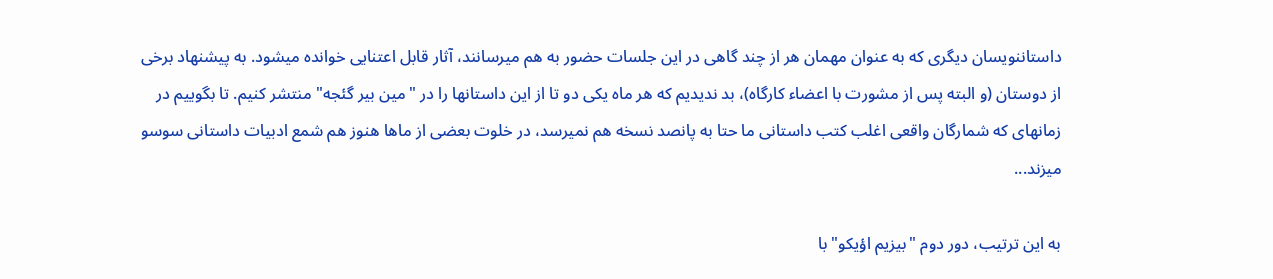داستاننویسان دیگری که به عنوان مهمان هر از چند گاهی در این جلسات حضور به هم میرسانند، آثار قابل اعتنایی خوانده میشود. به پیشنهاد برخی از دوستان (و البته پس از مشورت با اعضاء کارگاه)، بد ندیدیم که هر ماه یکی دو تا از این داستانها را در "مین بیر گئجه" منتشر کنیم. تا بگوییم در زمانهای که شمارگان واقعی اغلب کتب داستانی ما حتا به پانصد نسخه هم نمیرسد، در خلوت بعضی از ماها هنوز هم شمع ادبیات داستانی سوسو میزند...

به این ترتیب، دور دوم "بیزیم اؤیکو" با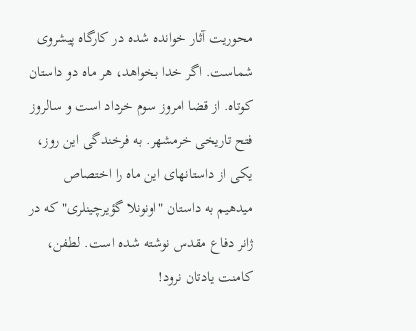محوریت آثار خوانده شده در کارگاه پیشروی شماست. اگر خدا بخواهد، هر ماه دو داستان کوتاه. از قضا امروز سوم خرداد است و سالروز فتح تاریخی خرمشهر. به فرخندگی این روز، یکی از داستانهای این ماه را اختصاص میدهیم به داستان "اونونلا گؤیرچینلری" که در ژانر دفاع مقدس نوشته شده است. لطفن، کامنت یادتان نرود!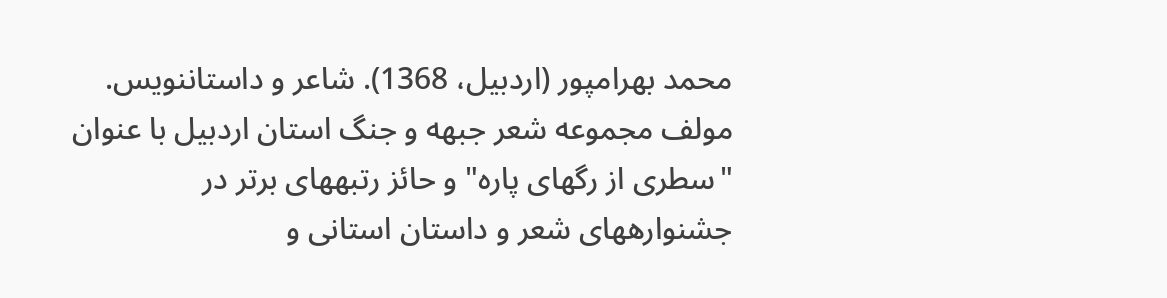محمد بهرامپور (اردبیل، 1368). شاعر و داستاننویس. مولف مجموعه شعر جبهه و جنگ استان اردبیل با عنوان "سطری از رگهای پاره" و حائز رتبههای برتر در جشنوارههای شعر و داستان استانی و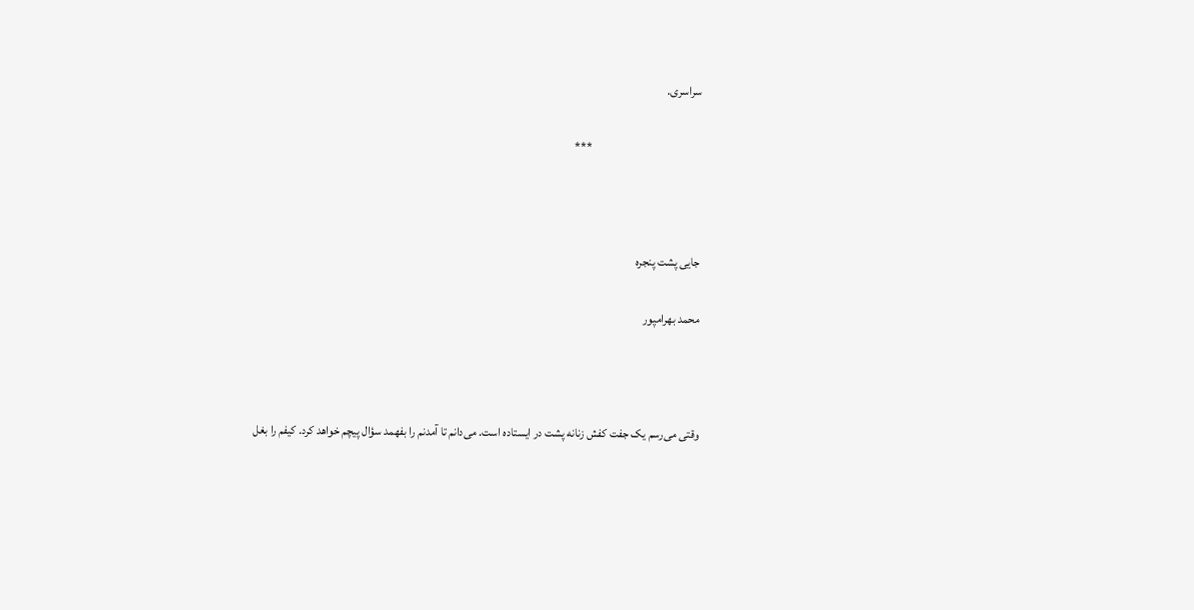سراسری.

                                             ***



جایی پشت پنجره

محمد بهرامپور



وقتی می‌رسم یک جفت کفش زنانه پشت در ایستاده است. می‌دانم تا آمدنم را بفهمد سؤال پیچم خواهد کرد. کیفم را بغل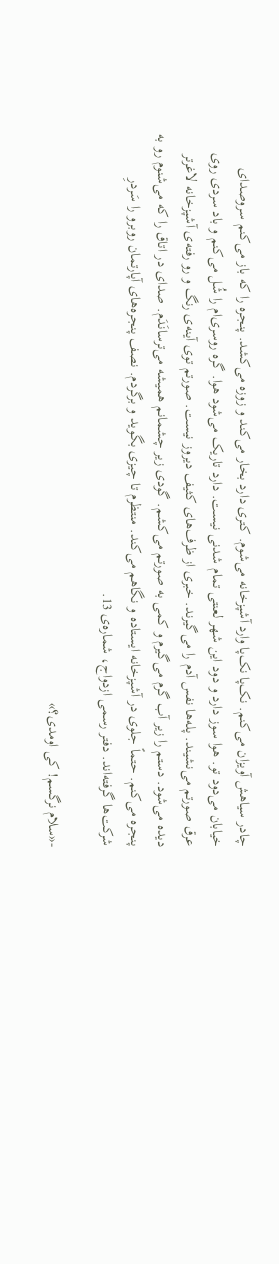چادر سیاهش آویزان می‌کنم. نک‌پا نک‌پا وارد آشپزخانه می‌شوم. کتری دارد بخار می‌کند و زوزه می‌کشد. پنجره را که باز می‌کنم سروصدای خیابان می‌دود تو. هوا سوز دارد و دود این شهر لعنتی تمام شدنی نیست. دارد تاریک می‌شود هوا. گره روسری‌ام را شُل می‌کنم و باد سردی روی عرق صورتم می‌نشیند. پله‌ها نفس آدم را می‌گیرند. خبری از ظرف‌های کثیف دیروز نیست. صورتم توی آینه‌ی رنگ و رو رفته‌ی آشپزخانه لاغرتر دیده می‌شود. دستم را زیر آب گرم می‌گیرم و کمی به صورتم می‌کشم. گودی زیر چشمانم همیشه می‌ترسانَدَم. صدای در اتاق را که می‌شنوم رو به پنجره می‌کنم. حتماً جلوی در آشپزخانه ایستاده و نگاهم می‌کند. منتظرم تا چیزی بگوید و برگردم. نصف پنجره‌های آپارتمان روبرو را سَردرِ شرکت‌ها گرفته‌اند. دفتر رسمی ازدواج، شماره‌ی 13.

-«سلام نرگسم! کی اومدی؟»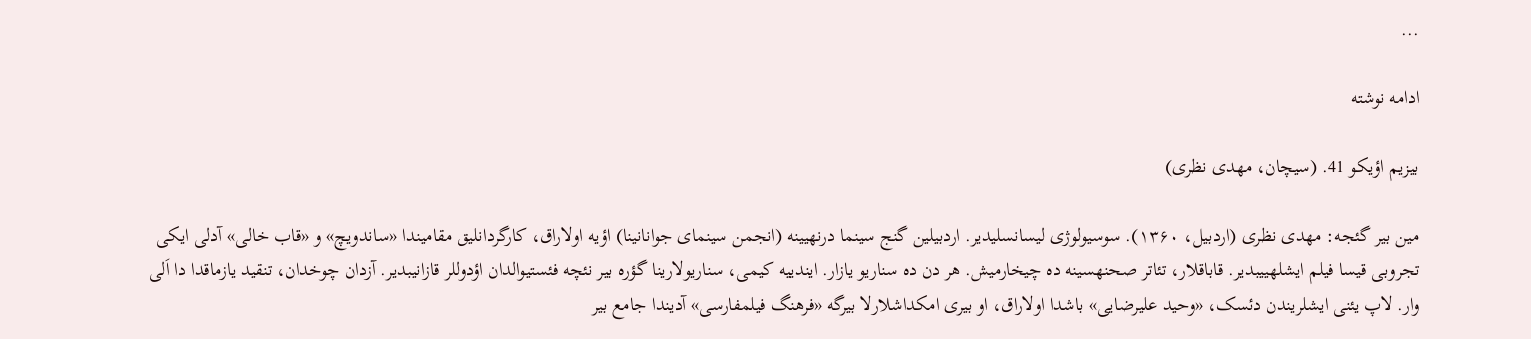...

ادامه نوشته

بیزیم اؤیکو 41. (سیچان، مهدی نظری)

مین بیر گئجه: مهدی نظری (اردبیل، ۱۳۶۰). سوسیولوژی لیسانسلیدیر. اردبیلین گنج سینما درنهیینه (انجمن سینمای جوانانینا) اؤیه اولاراق، کارگردانلیق مقامیندا «ساندویچ» و «قاب خالی» آدلی ایکی تجروبی قیسا فیلم ایشلهییبدیر. قاباقلار، تئاتر صحنهسینه ده چیخارمیش. هر دن ده سناریو یازار. ایندییه کیمی، سناریولارینا گؤره بیر نئچه فئستیوالدان اؤدوللر قازانیبدیر. آزدان چوخدان، تنقید یازماقدا دا اَلی وار. لاپ یئنی ایشلریندن دئسک، «وحید علیرضایی» باشدا اولاراق، او بیری امکداشلارلا بیرگه «فرهنگ فیلمفارسی» آدیندا جامع بیر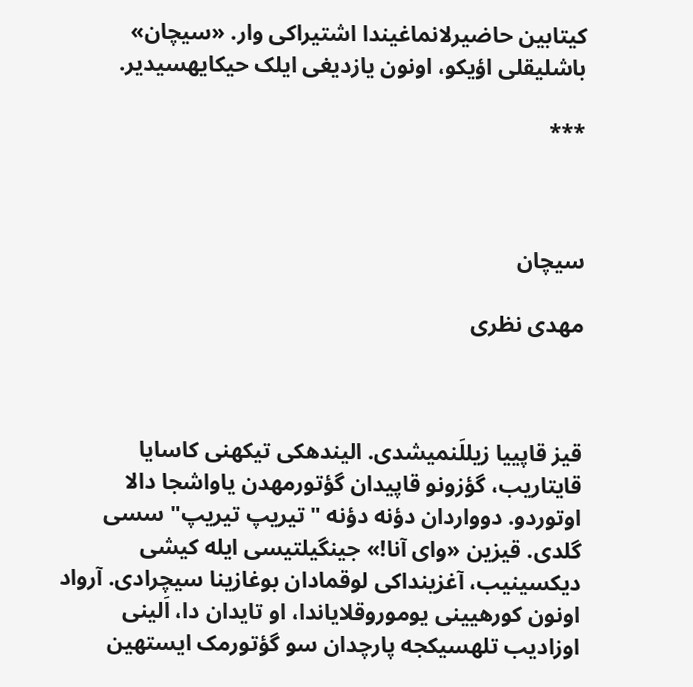کیتابین حاضیرلانماغیندا اشتیراکی وار. «سیچان» باشلیقلی اؤیکو، اونون یازدیغی ایلک حیکایهسیدیر.

***



سیچان

مهدی نظری



قیز قاپییا زیللَنمیشدی. الیندهکی تیکهنی کاسایا قایتاریب، گؤزونو قاپیدان گؤتورمهدن یاواشجا دالا اوتوردو. دوواردان دؤنه دؤنه "تیریپ تیریپ" سسی گلدی. قیزین «وای آنا!» جینگیلتیسی ایله کیشی دیکسینیب، آغزینداکی لوقمادان بوغازینا سیچرادی. آرواد اونون کورهیینی یوموروقلایاندا، او تایدان دا، اَلینی اوزادیب تلهسیکجه پارچدان سو گؤتورمک ایستهین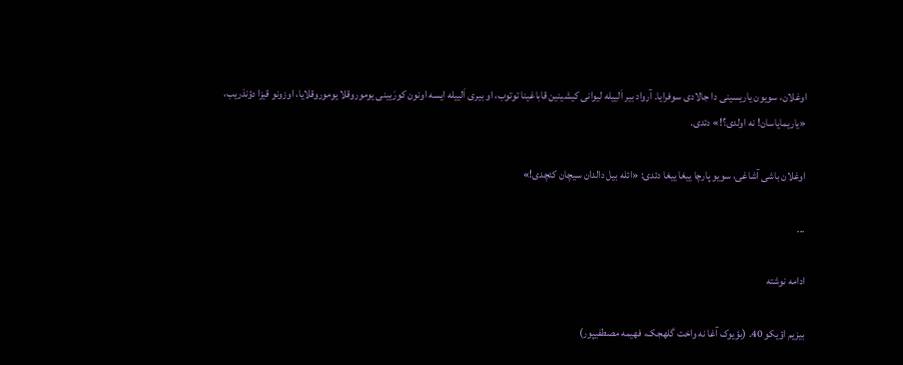اوغلان، سویون یاریسینی دا جالادی سوفرایا. آرواد بیر اَلییله لیوانی کیشینین قاباغینا توتوب، او بیری اَلییله ایسه اونون کورَیینی یوموروقلا یوموروقلایا، اوزونو قیزا دؤندَریب، «یاریمایاسان! نه اولدی؟!» دئدی.

اوغلان باشی آشاغی، سویو پارچا ییغا ییغا دئدی: «ائله بیل دالدان سیچان کئچدی!»

...

ادامه نوشته

بیزیم اؤیکو 40. (بؤیوک آغا نه واخت گلهجک، فهیمه مصطفیپور)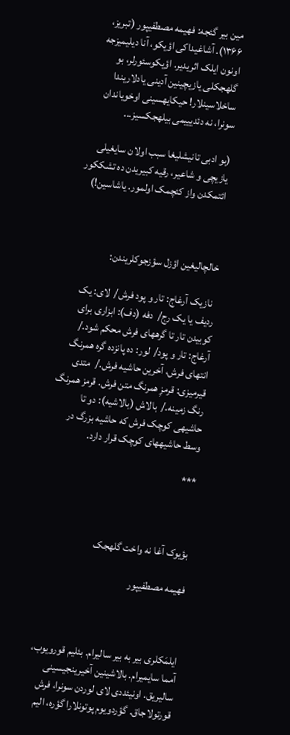مین بیر گئجه: فهیمه مصطفیپور (تبریز، ۱۳۶۶). آشاغیداکی اؤیکو، آنا دیلیمیزجه اونون ایلک اثریدیر. اؤیکوسئورلر، بو گلهجکلی یازیچینین آدینی یادلاریندا ساخلاسینلار! حیکایهسینی اوخویاندان سونرا، نه دئدیییمی بیلهجکسیز...

(بو ادبی تانیشلیغا سبب اولان سایغیلی یازیچی و شاعیر، رقیه کبیریدن ده تشککور ائتمکدن واز کئچمک اولمور. یاشاسین!)



خالچالیغین اؤزل سؤزجوکلریندن:

 نازیک آرغاج: تار و پود فرش/  لای: یک ردیف یا یک رج/  دفه (دف): ابزاری برای کوبیدن تار تا گرههای فرش محکم شود./  آرغاج: تار و پود/  لور: ده پانزده گره همرنگ انتهای فرش، آخرین حاشیه فرش./  متدی قیرمیزی: قرمزِ همرنگ متن فرش. قرمز همرنگ رنگ زمینه./  بالاش (بالاشیه): دو تا حاشیهی کوچک فرش که حاشیه بزرگ در وسط حاشیههای کوچک قرار دارد.

***



بؤیوک آغا نه واخت گلهجک

فهیمه مصطفیپور



ایلمَکلری بیر به بیر سالیرام. بئلیم قورویوب، آمما سایمیرام. بالاشینین آخیرینجیسینی سالیریق. اونیئددی لای لوردن سونرا، فرش قورتولاجاق. گؤردویوم پوتونلارا گؤره، الیم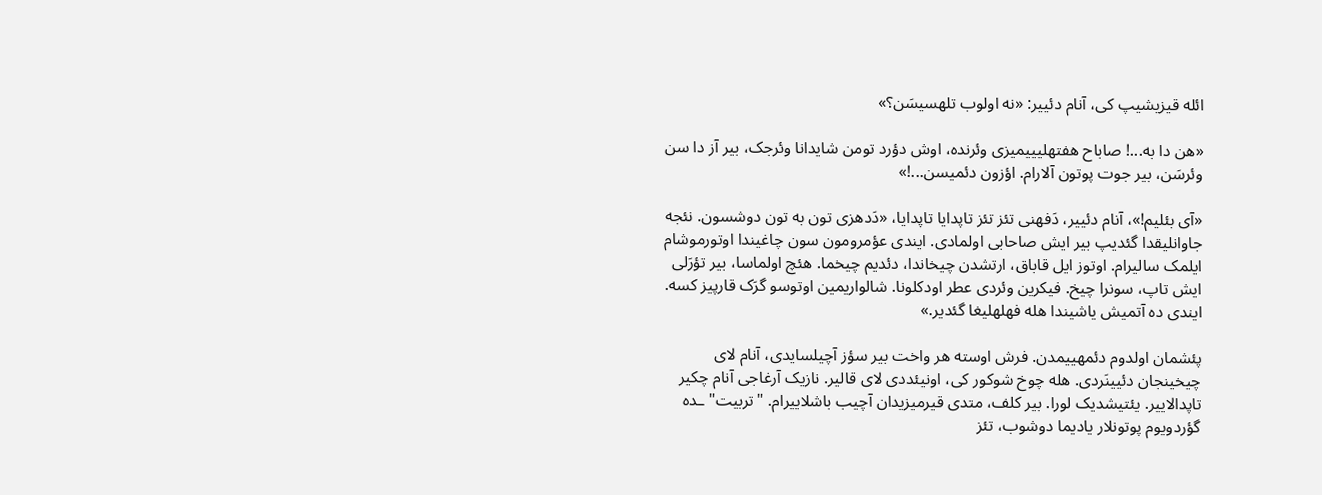ائله قیزیشیپ کی، آنام دئییر: «نه اولوب تلهسیسَن؟»

«هن دا به...! صاباح هفتهلیییمیزی وئرنده، اوش دؤرد تومن شایدانا وئرجک، بیر آز دا سن وئرسَن، بیر جوت پوتون آلارام. اؤزون دئمیسن...!»

«آی بئلیم!»، آنام دئییر، دَفهنی تئز تئز تاپدایا تاپدایا، «دَدهزی تون به تون دوشسون. نئجه جاوانلیقدا گئدیپ بیر ایش صاحابی اولمادی. ایندی عؤمرومون سون چاغیندا اوتورموشام ایلمک سالیرام. اوتوز ایل قاباق، ارتشدن چیخاندا، دئدیم چیخما. هئچ اولماسا، بیر تؤرَلی ایش تاپ، سونرا چیخ. فیکرین وئردی عطر اودکلونا. شالواریمین اوتوسو گرَک قارپیز کسه. ایندی ده آتمیش یاشیندا هله فهلهلیغا گئدیر.»

پئشمان اولدوم دئمهییمدن. فرش اوسته هر واخت بیر سؤز آچیلسایدی، آنام لای چیخینجان دئیینَردی. هله چوخ شوکور کی، اونیئددی لای قالیر. نازیک آرغاجی آنام چکیر تاپدالاییر. یئتیشدیک لورا. بیر کلف، متدی قیرمیزیدان آچیب باشلاییرام. "تربیت"ـده گؤردویوم پوتونلار یادیما دوشوب، تئز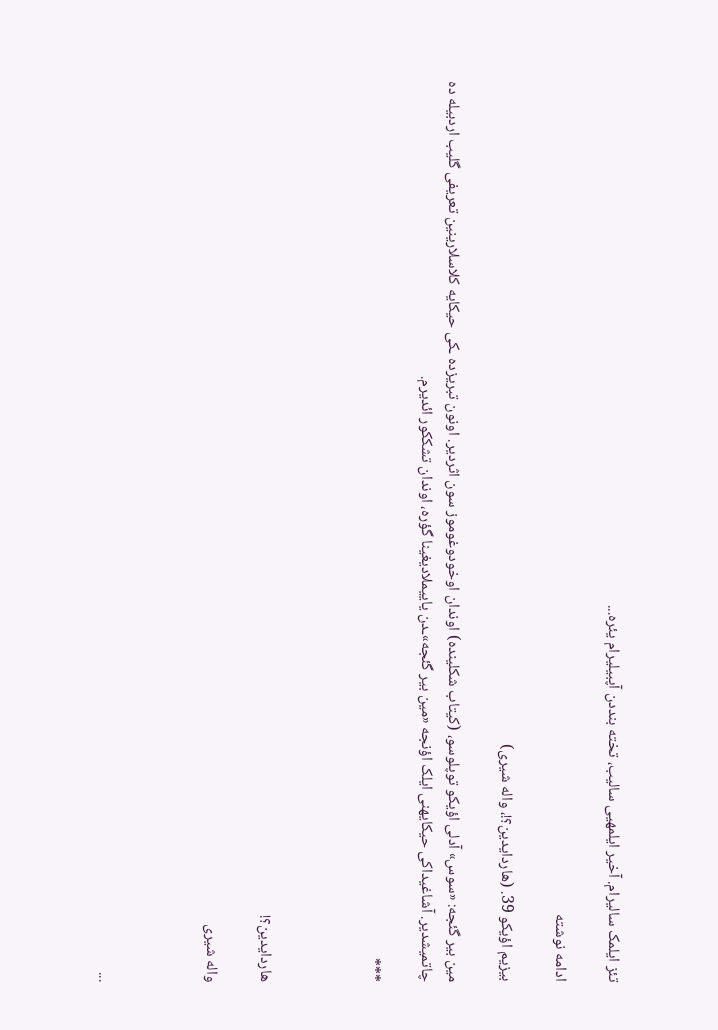تئز ایلمک سالیرام. آخیر ایلمهیی سالیب، تخته بنددن آپبیلیرام یئره...

ادامه نوشته

بیزیم اؤیکو 39. (هاردایدین؟!، واله شیری)

مین بیر گئجه: «سوس» آدلی اؤیکو توپلوسو، (کیتاب شکلینده) اوندان اوخودوغوموز سون اثردیر. اونون تبریزده ـکی حیکایه کلاسلارینین تعریفی گلیب اردبیله ده چاتمیشدیر. آشاغیداکی حیکایهنی ایلک اؤنجه «مین بیر گئجه»ـدن یاییملادیغینا گؤره، اوندان تشککور ائدیرم.

***



هاردایدین؟!

واله شیری



...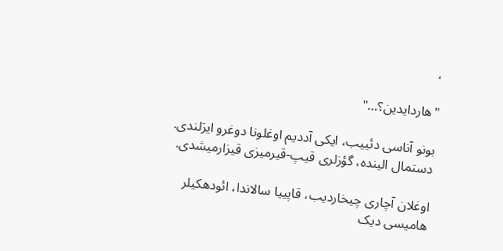،

"هاردایدین؟…"

بونو آناسی دئییب، ایکی آددیم اوغلونا دوغرو ایرَلندی. دستمال الینده، گؤزلری قیپ-قیرمیزی قیزارمیشدی.

اوغلان آچاری چیخاردیب، قاپییا سالاندا، ائودهکیلر هامیسی دیک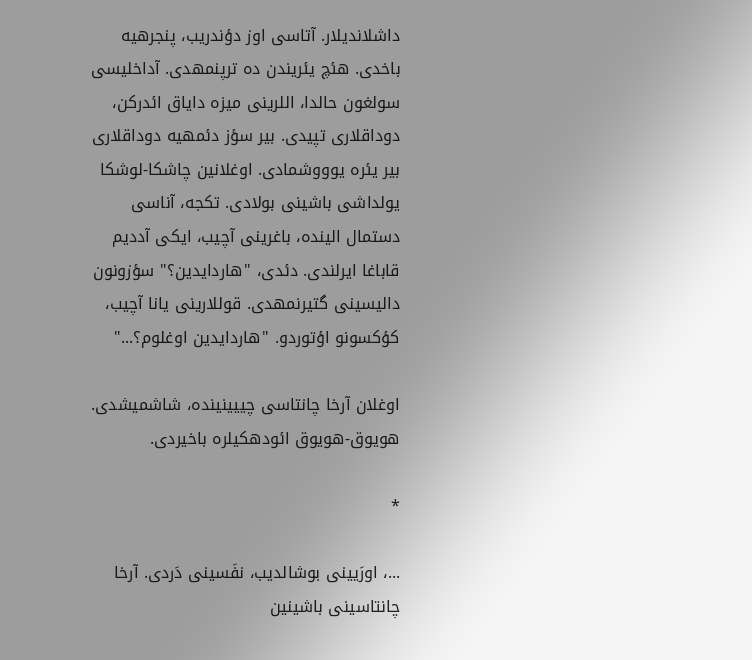داشلاندیلار. آتاسی اوز دؤندریب، پنجرهیه باخدی. هئچ یئریندن ده ترپنمهدی. آداخلیسی سولغون حالدا، اللرینی میزه دایاق ائدرکن، دوداقلاری تپیدی. بیر سؤز دئمهیه دوداقلاری بیر یئره یوووشمادی. اوغلانین چاشکا-لوشکا یولداشی باشینی بولادی. تکجه، آناسی دستمال الینده، باغرینی آچیب، ایکی آددیم قاباغا ایرلندی. دئدی، "هاردایدین؟" سؤزونون دالیسینی گتیرنمهدی. قوللارینی یانا آچیب، کؤکسونو اؤتوردو. "هاردایدین اوغلوم؟..."

اوغلان آرخا چانتاسی چییینینده، شاشمیشدی. هویوق-هویوق ائودهکیلره باخیردی.

*

...، اورَیینی بوشالدیب، نفَسینی دَردی. آرخا چانتاسینی باشینین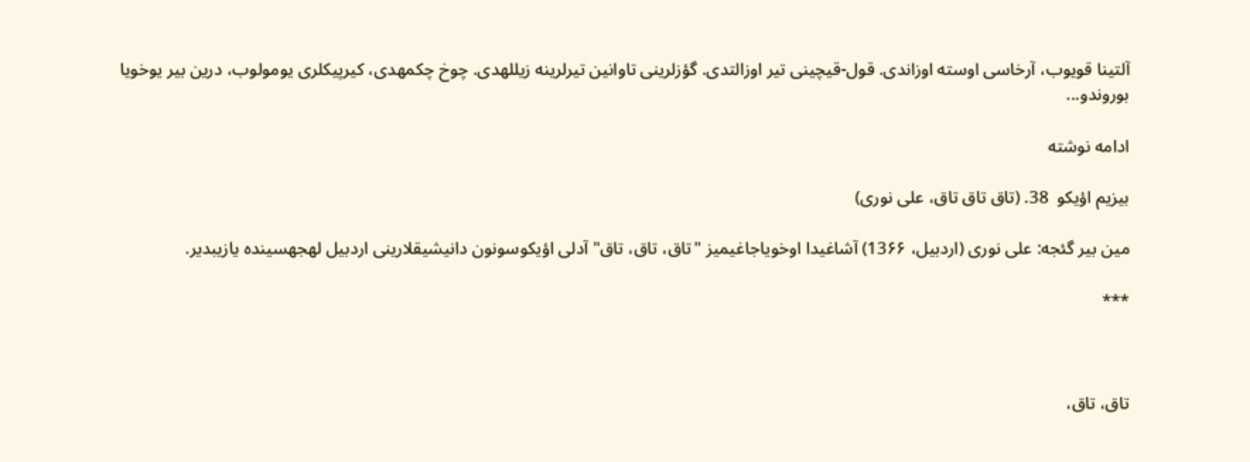آلتینا قویوب، آرخاسی اوسته اوزاندی. قول-قیچینی تیر اوزالتدی. گؤزلرینی تاوانین تیرلرینه زیللهدی. چوخ چکمهدی، کیرپیکلری یومولوب، درین بیر یوخویا بوروندو...

ادامه نوشته

بیزیم اؤیکو  38. (تاق تاق تاق، علی نوری)

مین بیر گئجه: علی نوری (اردبیل، 13۶۶) آشاغیدا اوخویاجاغیمیز "تاق، تاق، تاق" آدلی اؤیکوسونون دانیشیقلارینی اردبیل لهجهسینده یازیبدیر.

***



تاق، تاق،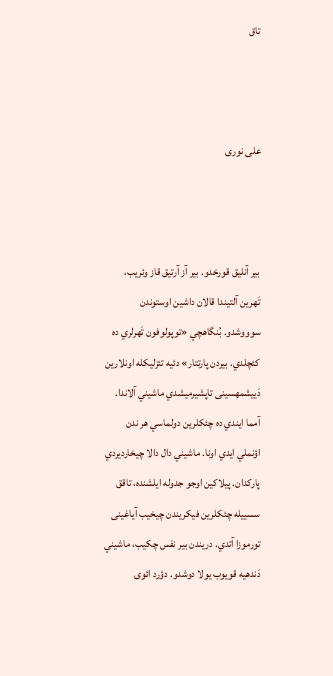تاق



علی نوری



بير آنليق قورخدو. بير آز آرتيق قاز وئريب، تَهرين آلتيندا قالان داشين اوستوندن سوووشدو. بُنگاهچي «توپولوفون تَهرلري ده كئچلدي. بيردن پارتتار» دئيه تئزليكله اونلارين دَييشمهسينی تاپشيرميشدي ماشيني آلاندا. آمما ايندي ده چئكلرين دولماسي هر ندن اؤنملي ايدي اونا. ماشيني دال دالا چيخارديردي پاركدان. پیلاكين اوجو جدوله ايلشنده، تاقق سسييله چئكلرين فيكريندن چيخيب آياغينی تورموزا آتدي. دريندن بير نفس چكيب، ماشيني دَندهيه قويوب يولا دوشدو. دؤرد ائوی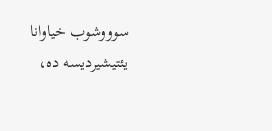سوووشوب خياوانا يئتيشيرديسه ده،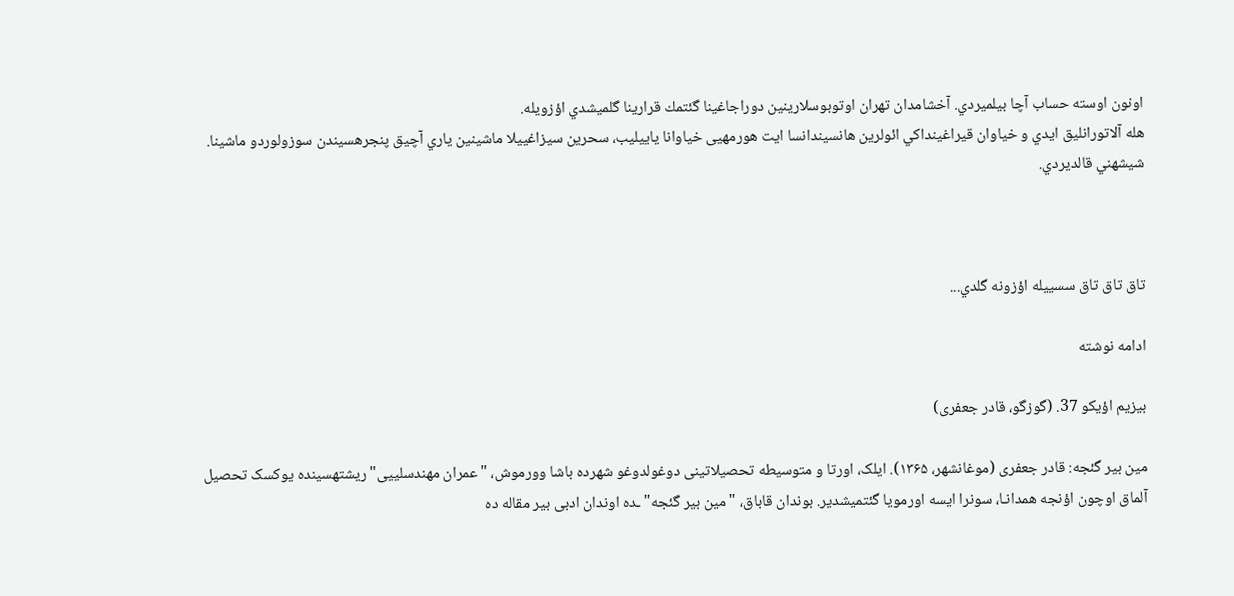اونون اوسته حساب آچا بيلميردي. آخشامدان تهران اوتوبوسلارينين دوراجاغينا گئتمك قرارينا گلميشدي اؤزویله.
هله آلاتورانليق ايدي و خياوان قيراغينداكي ائولرين هانسيندانسا ايت هورمهیی خياوانا یاییلیب، سحرين سيزاغیيلا ماشينين ياري آچيق پنجرهسيندن سوزولوردو ماشينا. شیشهني قالديردي.



تاق تاق تاق سسييله اؤزونه گلدي...

ادامه نوشته

بیزیم اؤیکو 37. (گوزگو، قادر جعفری)

مین بیر گئجه: قادر جعفری (موغانشهر، ۱۳۶۵). ایلک، اورتا و متوسیطه تحصیلاتینی دوغولدوغو شهرده باشا وورموش، "عمران مهندسلییی" ریشتهسینده یوکسک تحصیل آلماق اوچون اؤنجه همدانـا، سونرا ایسه اورمویا گئتمیشدیر. بوندان قاباق، "مین بیر گئجه"ـده اوندان ادبی بیر مقاله ده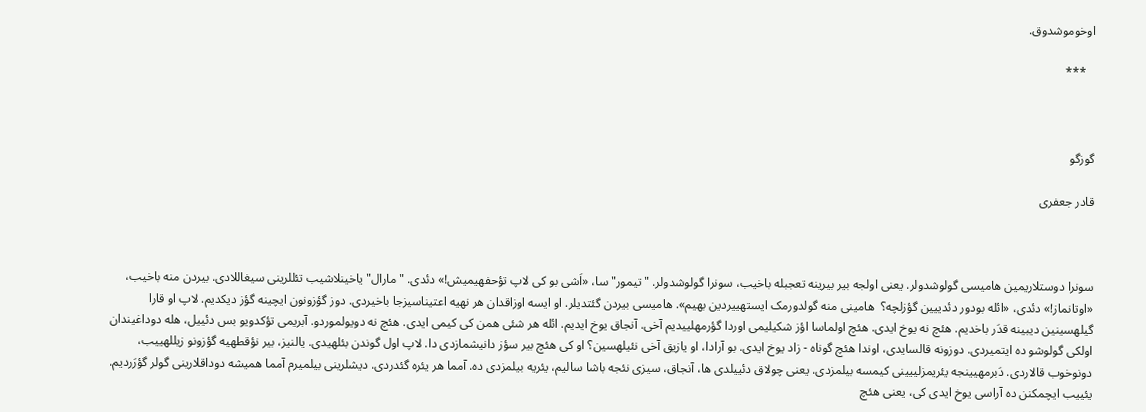اوخوموشدوق.

   ***



گوزگو

قادر جعفری



سونرا دوستلاریمین هامیسی گولوشدولر. یعنی اولجه بیر بیرینه تعجبله باخیب، سونرا گولوشدولر. "تیمور"سا، «اَشی بو کی لاپ تؤحفهیمیش!» دئدی. "مارال" یاخینلاشیب تئللرینی سیغاللادی. بیردن منه باخیب، «اوتانماز!» دئدی، «ائله بودور دئدییین گؤزلچه؟  هامینی منه گولدورمک ایستهییردین بهیم». هامیسی بیردن گئتدیلر. او ایسه اوزاقدان هر نهیه اعتیناسیزجا باخیردی. دوز گؤزونون ایچینه گؤز دیکدیم. لاپ او قارا گیلهسینین دیبینه قدَر باخدیم. هئچ نه یوخ ایدی. هئچ اولماسا اؤز شکیلیمی اوردا گؤرمهلییدیم آخی. آنجاق یوخ ایدیم. ائله هر شئی همن کی کیمی ایدی. هئچ نه دویولموردو. آبریمی تؤکدویو بس دئییل، هله دوداغیندان اولکی گولوشو ده ایتمیردی. دوزونه قالسایدی، اوندا هئچ گوناه - زاد یوخ ایدی. بو آرادا، او یازیق آخی نئیلهسین؟ او کی هئچ بیر سؤز دانیشمازدی دا. لاپ اول گوندن بئلهیدی. یالنیز، بیر نؤقطهیه گؤزونو زیللهییب، دونوخوب قالاردی. دَبرمهیینجه یئریمزلییینی کیمسه بیلمزدی. یعنی چولاق دئییلدی ها، آنجاق، سیزی نئجه باشا سالیم، یئریه بیلمزدی ده. آمما هر یئره گئدردی. دیشلرینی بیلمیرم آمما همیشه دوداقلارینی گولر گؤرَردیم. یئییب ایچمکنن ده آراسی یوخ ایدی کی، یعنی هئچ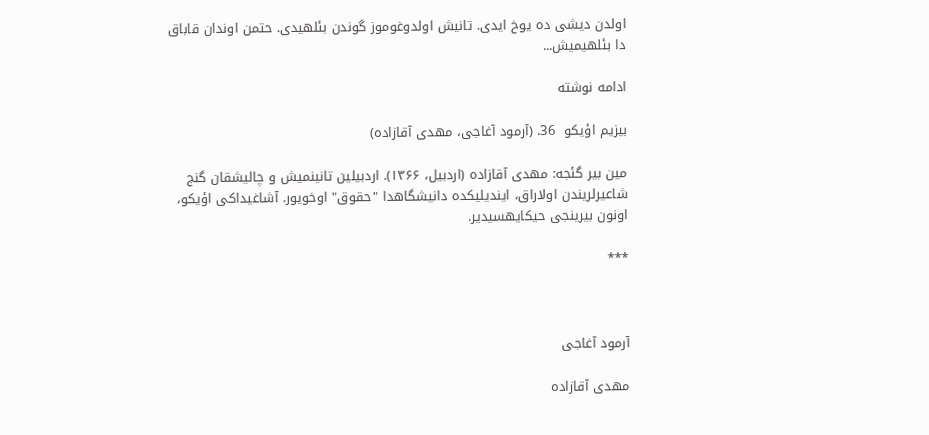اولدن دیشی ده یوخ ایدی. تانیش اولدوغوموز گوندن بئلهیدی. حتمن اوندان قاباق دا بئلهیمیش...

ادامه نوشته

بیزیم اؤیکو  36. (آرمود آغاجی، مهدی آقازاده)

مین بیر گئجه: مهدی آقازاده (اردبیل، ۱۳۶۶). اردبیلین تانینمیش و چالیشقان گنج شاعیرلریندن اولاراق، ایندیلیکده دانیشگاهدا "حقوق" اوخویور. آشاغیداکی اؤیکو، اونون بیرینجی حیکایهسیدیر.

***



آرمود آغاجی

مهدی آقازاده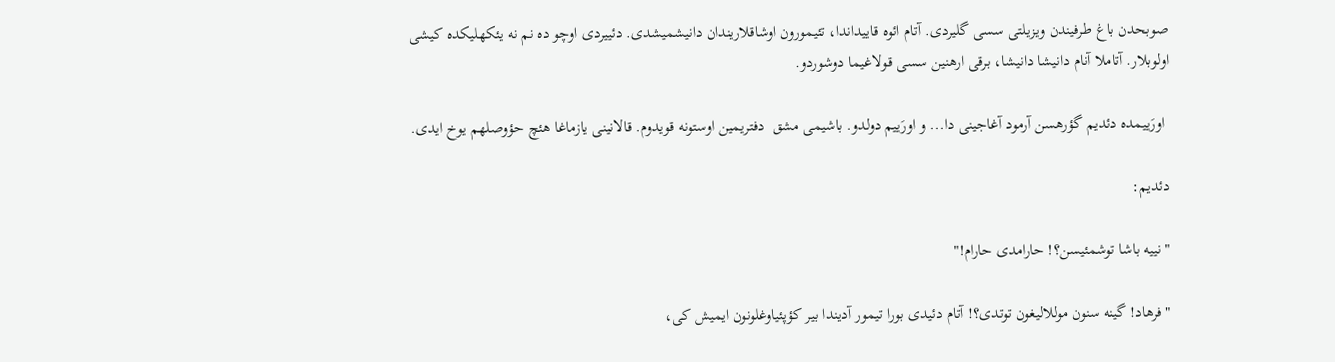صوبحدن باغ طرفیندن ویزیلتی سسی گلیردی. آتام ائوه قاییداندا، تئیمورون اوشاقلاریندان دانیشمیشدی. دئییردی اوچو ده نم نه یئکهلیکده کیشی  اولوبلار. آتاملا آنام دانیشا دانیشا، برقی ارهنین سسی قولاغیما دوشوردو.

 اورَییمده دئدیم گؤرهسن آرمود آغاجینی دا... و اورَییم دولدو. باشیمی مشق  دفتریمین اوستونه قویدوم. قالانینی یازماغا هئچ حؤوصلهم یوخ ایدی.

دئدیم:

"نییه باشا توشمئیسن؟! حارامدی حارام!"

"فرهاد! گینه سنون موللالیغون توتدی؟! آتام دئیدی بورا تیمور آدیندا بیر کؤپئیاوغلونون ایمیش کی،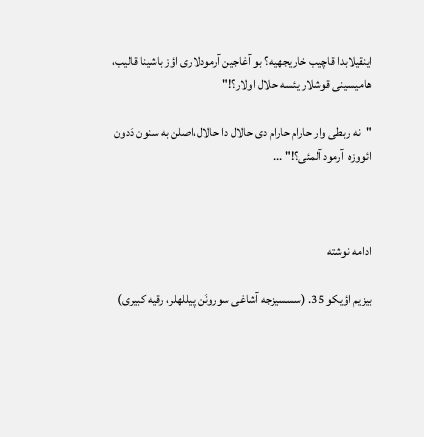اینقیلابدا قاچیب خاریجهیه؟ بو آغاجین آرمودلاری اؤز باشینا قالیب، هامیسینی قوشلار یئسه حلال اولار؟!"

"نه ربطی وار حارام حارام دی حالال دا حالال،اصلن به سنون دَدون ائووزه  آرمود آلمئی؟!" ...



ادامه نوشته

بیزیم اؤیکو 35. (سسسیزجه آشاغی سورونَن پیللهلر، رقیه کبیری)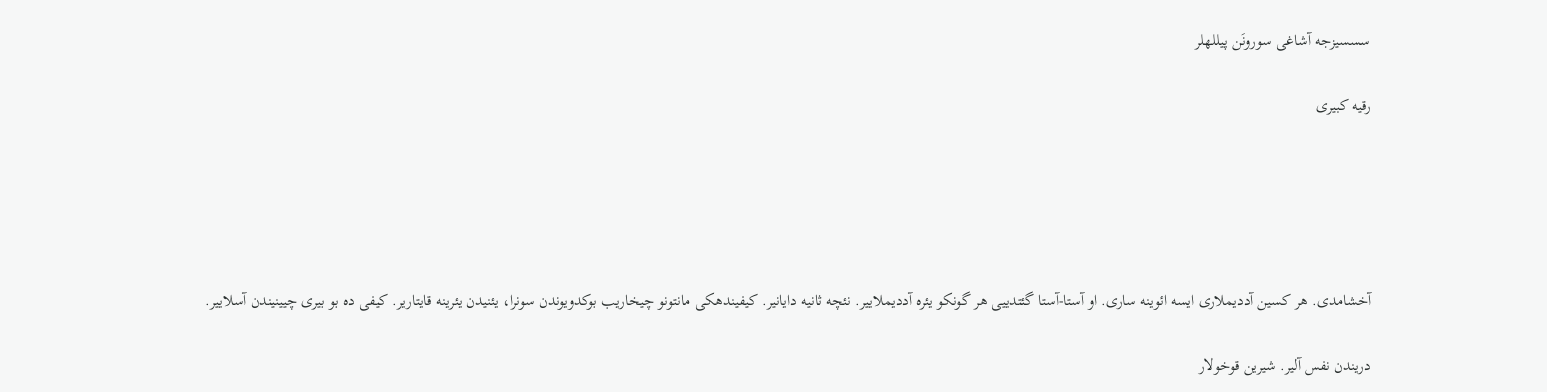سسسیزجه آشاغی سورونَن پیللهلر

رقیه کبیری





آخشامدی. هر کسین آددیملاری ایسه ائوینه ساری. او آستا-آستا گئتدییی هر گونکو یئره آددیملاییر. نئچه ثانیه دایانیر. کیفیندهکی مانتونو چیخاریب بوکدویوندن سونرا، یئنیدن یئرینه قایتاریر. کیفی ده بو بیری چیینیندن آسلاییر.

دریندن نفس آلیر. شیرین قوخولار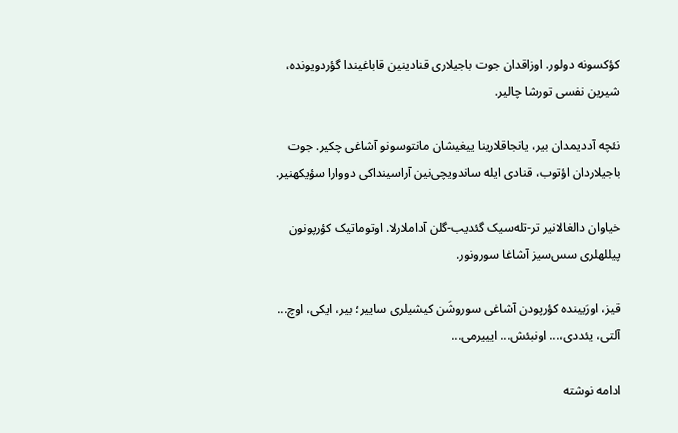کؤکسونه دولور. اوزاقدان جوت باجیلاری قنادینین قاباغیندا گؤردویونده، شیرین نفسی تورشا چالیر.

نئچه آددیمدان بیر، یانجاقلارینا ییغیشان مانتوسونو آشاغی چکیر. جوت باجیلاردان اؤتوب، قنادی ‌ایله ساندویچی‌نین آراسینداکی دووارا سؤیکهنیر.

خیاوان دالغالانیر تر-تله‌سیک گئدیب-گلن آداملارلا. اوتوماتیک کؤرپونون پیللهلری سس‌سیز آشاغا سورونور.

قیز، اورَیینده کؤرپودن آشاغی سوروشَن کیشیلری ساییر؛ بیر، ایکی، اوچ... آلتی، یئددی،... اونبئش... ایییرمی...

ادامه نوشته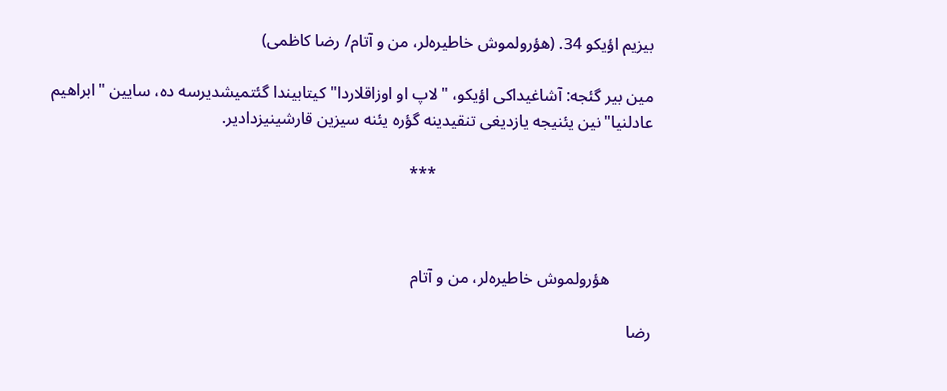بیزیم اؤیکو 34. (هؤرولموش خاطيره‌لر، من و آتام/ رضا کاظمی)

مین بیر گئجه: آشاغیداکی اؤیکو، "لاپ او اوزاقلاردا" کیتابیندا گئتمیشدیرسه ده، سایین "ابراهیم عادلنیا"نین یئنیجه یازدیغی تنقیدینه گؤره یئنه سیزین قارشینیزدادیر.

                                                    ***



          هؤرولموش خاطيره‌لر، من و آتام

رضا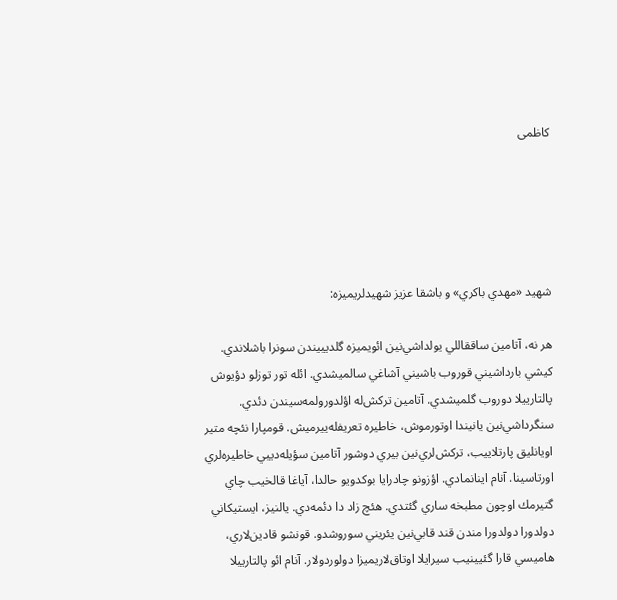کاظمی





شهيد «مهدي باكري» و باشقا عزيز شهيدلريميزه:

هر نه، آتامين ساققاللي يولداشي‌نين ائويميزه گلديييندن سونرا باشلاندي. كيشي بارداشيني قوروب باشيني آشاغي سالميشدي. ائله تور توزلو دؤيوش پالتارييلا دوروب گلميشدي. آتامين تركش‌له اؤلدورولمه‌سيندن دئدي. سنگرداشي‌نين يانيندا اوتورموش، خاطيره تعريفله‌ييرميش. قومپارا نئچه متير اويانليق پارتلاييب، تركش‌لري‌نين بيري دوشور آتامين سؤيله‌دييي خاطيره‌لري‌ اورتاسينا. آنام اينانمادي. اؤزونو چادرايا بوكدويو حالدا، آياغا قالخيب چاي گتيرمك اوچون مطبخه ساري گئتدي. هئچ زاد دا دئمه‌دي. يالنيز، ايستيكاني دولدورا دولدورا مندن قند قابي‌نين يئريني سوروشدو. قونشو قادين‌لاري، هاميسي قارا گئيينيب سيرايلا اوتاق‌لاريميزا دولوردولار. آنام ائو پالتارييلا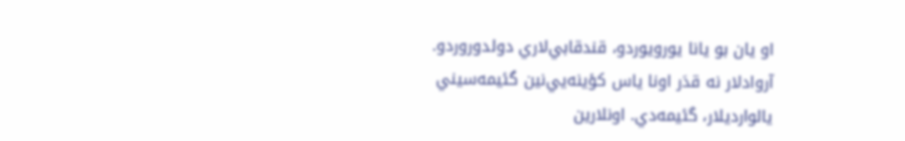او يان بو يانا يورويوردو، قندقابي‌لاري دولدوروردو. آروادلار نه قدَ‌ر اونا ياس كؤينه‌يي‌نين گئيمه‌سيني يالوارديلار، گئيمه‌دي. اونلارين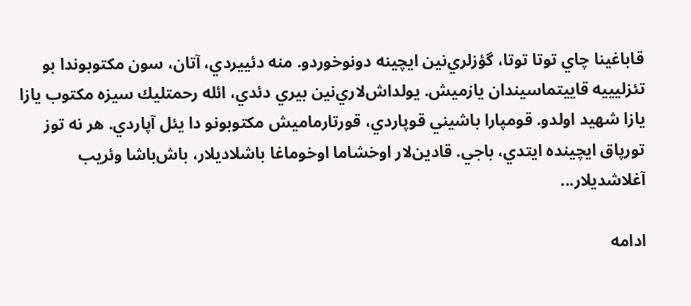قاباغينا چاي توتا توتا، گؤزلري‌نين ايچينه دونوخوردو. منه دئييردي، آتان، سون مكتوبوندا بو تئزليييه قاييتماسيندان يازميش. يولداش‌لاري‌نين بيري دئدي، ائله رحمتليك سيزه مكتوب يازا يازا شهيد اولدو. قومپارا باشيني قوپاردي، قورتارماميش مكتوبونو دا يئل آپاردي. هر نه توز تورپاق ايچينده ايتدي، باجي. قادين‌لار اوخشاما اوخوماغا باشلاديلار، باش‌باشا وئريب آغلاشديلار...

ادامه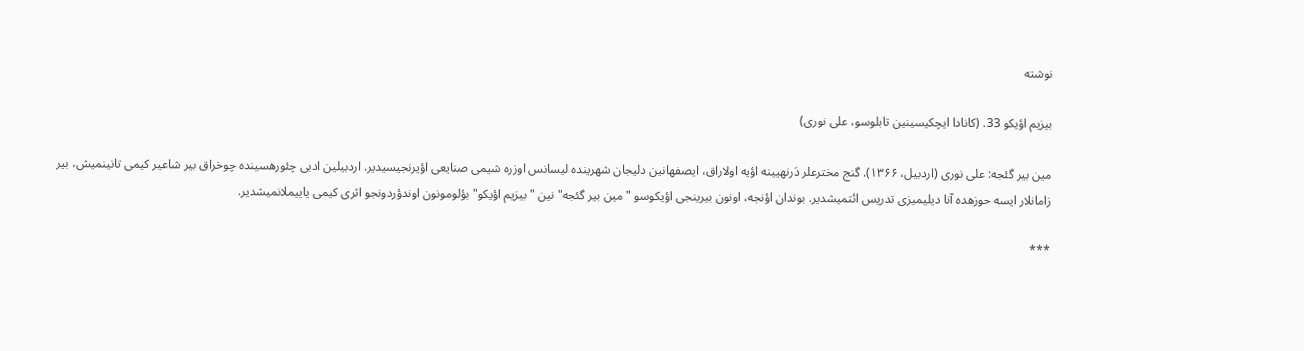نوشته

بیزیم اؤیکو 33. (کانادا ایچکیسینین تابلوسو، علی نوری)

مین بیر گئجه: علی نوری (اردبیل، ۱۳۶۶). گنج مخترعلر دَرنهیینه اؤیه اولاراق، ایصفهانین دلیجان شهرینده لیسانس اوزره شیمی صنایعی اؤیرنجیسیدیر. اردبیلین ادبی چئورهسینده چوخراق بیر شاعیر کیمی تانینمیش، بیر زامانلار ایسه حوزهده آنا دیلیمیزی تدریس ائتمیشدیر. بوندان اؤنجه، اونون بیرینجی اؤیکوسو "مین بیر گئجه"نین "بیزیم اؤیکو" بؤلومونون اوندؤردونجو اثری کیمی یاییملانمیشدیر.

***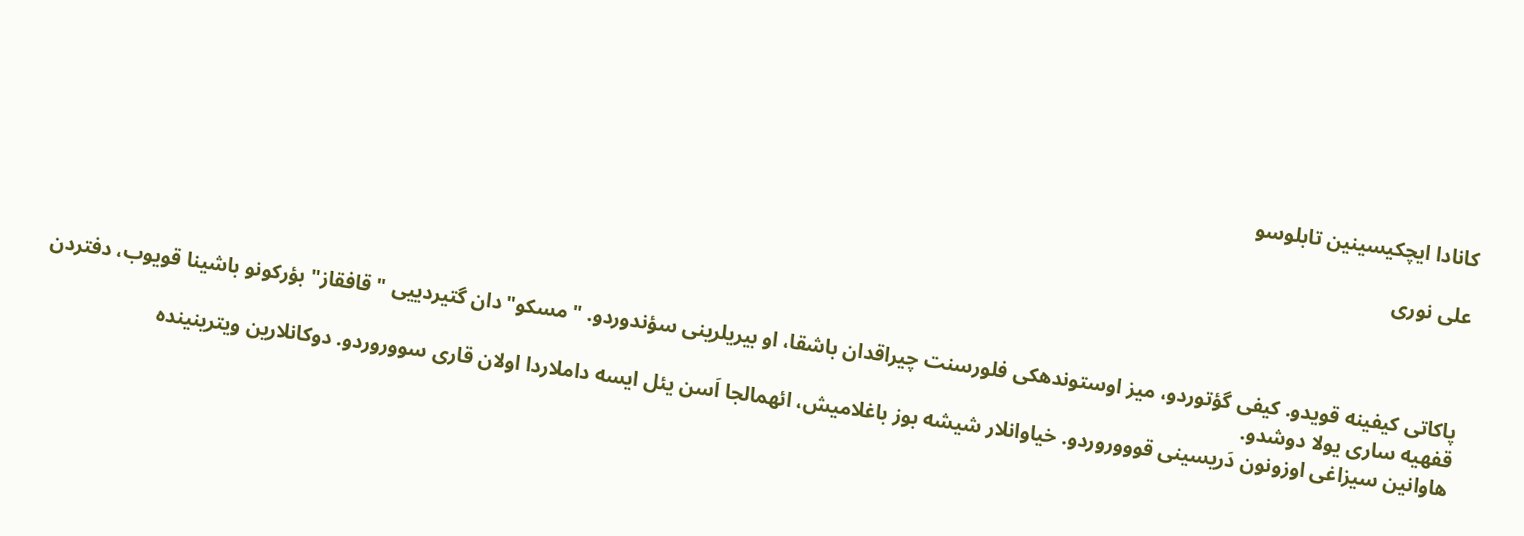کانادا ایچکیسینین تابلوسو

علی نوری



پاکاتی کیفینه قویدو. کیفی گؤتوردو، میز اوستوندهکی فلورسنت چیراقدان باشقا، او بیریلرینی سؤندوردو. "مسکو"دان گتیردییی "قافقاز" بؤرکونو باشینا قویوب، دفتردن قفهیه ساری یولا دوشدو.
هاوانین سیزاغی اوزونون دَریسینی قوووروردو. خیاوانلار شیشه بوز باغلامیش، ائهمالجا اَسن یئل ایسه داملاردا اولان قاری سووروردو. دوکانلارین ویترینینده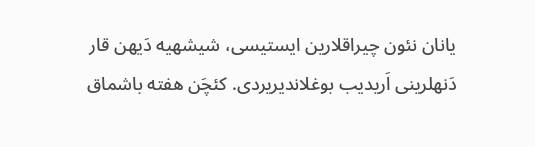یانان نئون چیراقلارین ایستیسی، شیشهیه دَیهن قار دَنهلرینی اَریدیب بوغلاندیریردی. کئچَن هفته باشماق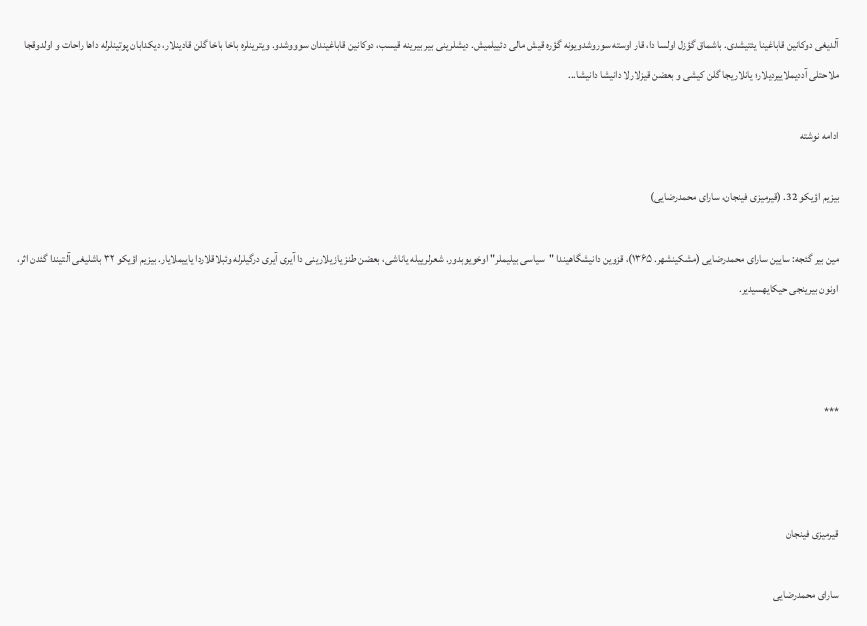آلدیغی دوکانین قاباغینا یئتیشدی. باشماق گؤزل اولسا دا، قار اوسته سوروشدویونه گؤره قیش مالی دئییلمیش. دیشلرینی بیر بیرینه قیسب، دوکانین قاباغیندان سوووشدو. ویترینلره باخا باخا گلن قادینلار، دیکدابان پوتینلرله داها راحات و اولدوقجا ملاحتلی آددیملاییردیلار؛ یانلاریجا گلن کیشی و بعضن قیزلارلا دانیشا دانیشا...

ادامه نوشته

بیزیم اؤیکو 32. (قیرمیزی فینجان، سارای محمدرضایی)

مین بیر گئجه: سایین سارای محمدرضایی (مشکینشهر. ۱۳۶۵)، قزوین دانیشگاهیندا "سیاسی بیلیملر" اوخویوبدور. شعرلرییله یاناشی، بعضن طنز یازیلارینی دا آیری آیری درگیلرله وئبلاقلاردا یاییملایار. بیزیم اؤیکو ۳۲ باشلیغی آلتیندا گئدن اثر، اونون بیرینجی حیکایهسیدیر.



***



قیرمیزی فینجان

سارای محمدرضایی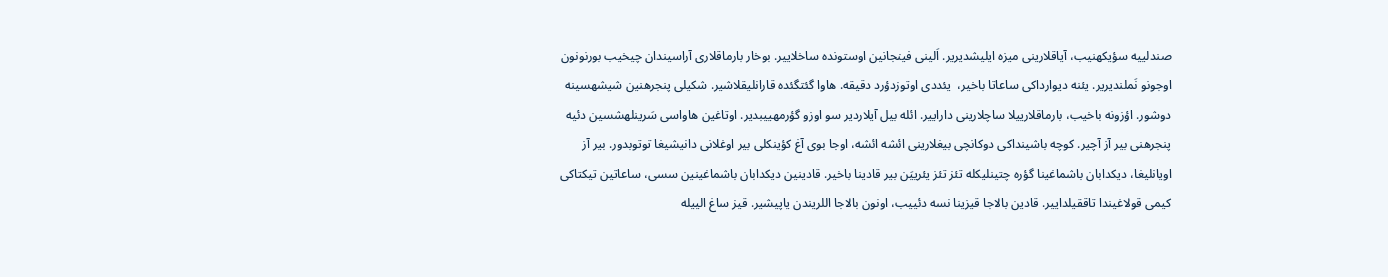صندلییه سؤیکهنیب، آیاقلارینی میزه ایلیشدیریر. اَلینی فینجانین اوستونده ساخلاییر. بوخار بارماقلاری آراسیندان چیخیب بورنونون اوجونو نَملندیریر. یئنه دیوارداکی ساعاتا باخیر،  یئددی اوتوزدؤرد دقیقه. هاوا گئتگئده قارانلیقلاشیر. شکیلی پنجرهنین شیشهسینه دوشور. اؤزونه باخیب، بارماقلارییلا ساچلارینی داراییر. ائله بیل آیلاردیر سو اوزو گؤرمهییبدیر. اوتاغین هاواسی سَرینلهشسین دئیه پنجرهنی بیر آز آچیر. کوچه باشینداکی دوکانچی بیغلارینی ائشه ائشه، اوجا بوی آغ کؤینکلی بیر اوغلانی دانیشیغا توتوبدور. بیر آز اویانلیغا، دیکدابان باشماغینا گؤره چتینلیکله تئز تئز یئرییَن بیر قادینا باخیر. قادینین دیکدابان باشماغینین سسی، ساعاتین تیکتاکی کیمی قولاغیندا تاققیلداییر. قادین بالاجا قیزینا نسه دئییب، اونون بالاجا اللریندن یاپیشیر. قیز ساغ الییله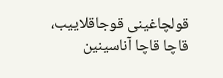قولچاغینی قوجاقلاییب، قاچا قاچا آناسینین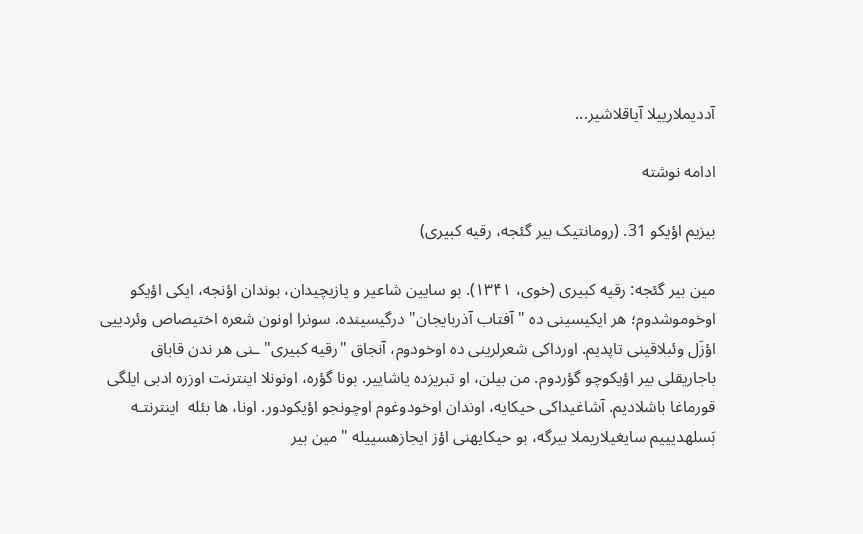آددیملارییلا آیاقلاشیر...

ادامه نوشته

بیزیم اؤیکو 31. (رومانتیک بیر گئجه، رقیه کبیری)

مین بیر گئجه: رقیه کبیری (خوی، ۱۳۴۱). بو سایین شاعیر و یازیچیدان، بوندان اؤنجه، ایکی اؤیکو اوخوموشدوم؛ هر ایکیسینی ده "آفتاب آذربایجان" درگیسینده. سونرا اونون شعره اختیصاص وئردییی اؤزَل وئبلاقینی تاپدیم. اورداکی شعرلرینی ده اوخودوم، آنجاق "رقیه کبیری"ـنی هر ندن قاباق باجاریقلی بیر اؤیکوچو گؤردوم. من بیلن، او تبریزده یاشاییر. بونا گؤره، اونونلا اینترنت اوزره ادبی ایلگی قورماغا باشلادیم. آشاغیداکی حیکایه، اوندان اوخودوغوم اوچونجو اؤیکودور. اونا، ها بئله  اینترنتـه بَسلهدیییم سایغیلاریملا بیرگه، بو حیکایهنی اؤز ایجازهسییله "مین بیر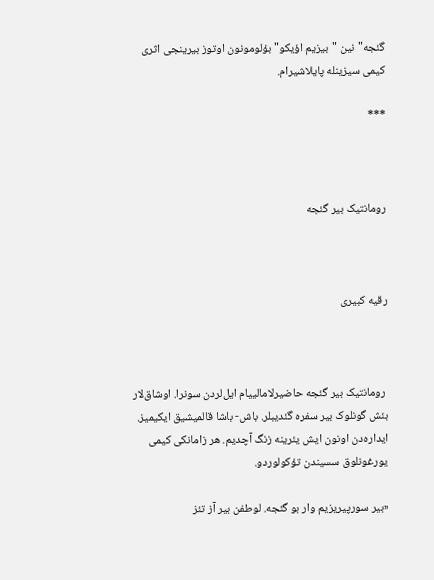گئجه"نین "بیزیم اؤیکو" بؤلومونون اوتوز بیرینجی اثری کیمی سیزینله پایلاشیرام.

***



رومانتیک بیر گئجه



رقیه کبیری



 رومانتیک بیر گئجه حاضیر‌لامالییام ایل‌لردن سونرا. اوشاق‌لار بئش گونلوک بیر سفره گئدیبلر. باش- باشا قالمیشیق ایکیمیز. ایداره‌دن اونون ایش یئرینه زنگ آچدیم. هر زامانکی کیمی یورغونلوق سسیند‌ن تؤکولوردو.

«بیر سورپیریزیم وار بو گئجه. لوطفن بیر آز تئز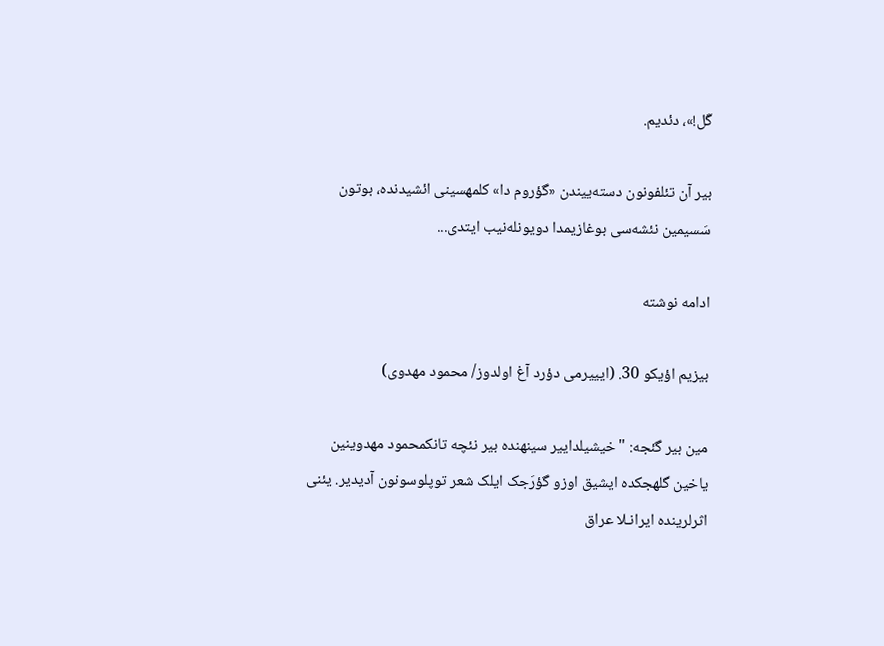گَل!»، دئدیم.

بیر آن تئلفونون دسته‌ییندن «گؤروم دا» کلمهسینی ائشیدنده، بوتون سَسیمین نئشه‌سی بوغازیمدا دویونله‌نیب ایتدی...

ادامه نوشته

بیزیم اؤیکو 30. (ایییرمی دؤرد آغ اولدوز/ محمود مهدوی)

مین بیر گئجه: "خیشیلداییر سینهنده بیر نئچه تانکمحمود مهدوینین یاخین گلهجکده ایشیق اوزو گؤرَجک ایلک شعر توپلوسونون آدیدیر. یئنی اثرلرینده ایرانـلا عراق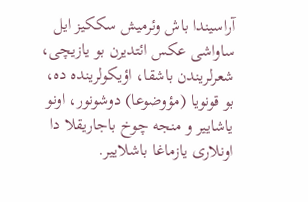آراسیندا باش وئرمیش سککیز ایل ساواشی عکس ائتدیرن بو یازیچی، شعرلریندن باشقا، اؤیکولرینده ده، بو قونویا (مؤوضوعا) دوشونور، اونو یاشاییر و منجه چوخ باجاریقلا دا اونلاری یازماغا باشلاییر.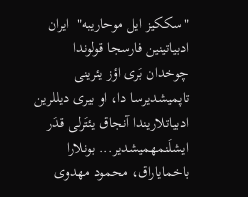"سککیز ایل موحاریبه"  ایران ادبیاتینین فارسجا قولوندا چوخدان بَری اؤز یئرینی تاپمیشدیرسا دا، او بیری دیللرین ادبیاتلاریندا آنجاق یئتَرلی قدَر ایشلَنمهمیشدیر... بونلارا باخمایاراق، محمود مهدوی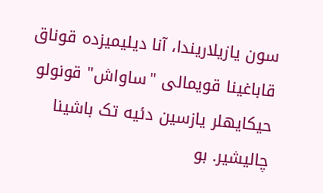سون یازیلاریندا، آنا دیلیمیزده قوناق قاباغینا قویمالی "ساواش" قونولو حیکایهلر یازسین دئیه تک باشینا چالیشیر. بو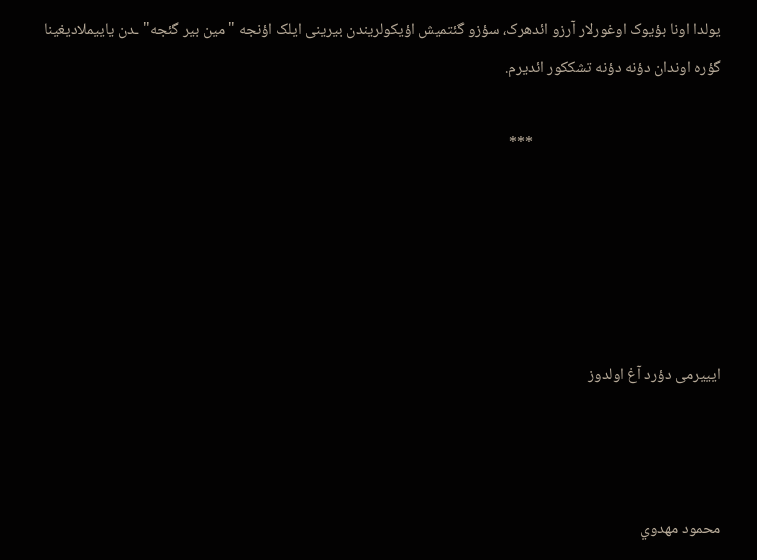یولدا اونا بؤیوک اوغورلار آرزو ائدهرک، سؤزو گئتمیش اؤیکولریندن بیرینی ایلک اؤنجه "مین بیر گئجه"ـدن یاییملادیغینا گؤره اوندان دؤنه دؤنه تشککور ائدیرم.

                                                     ***





ایییرمی دؤرد آغ اولدوز



محمود مهدوي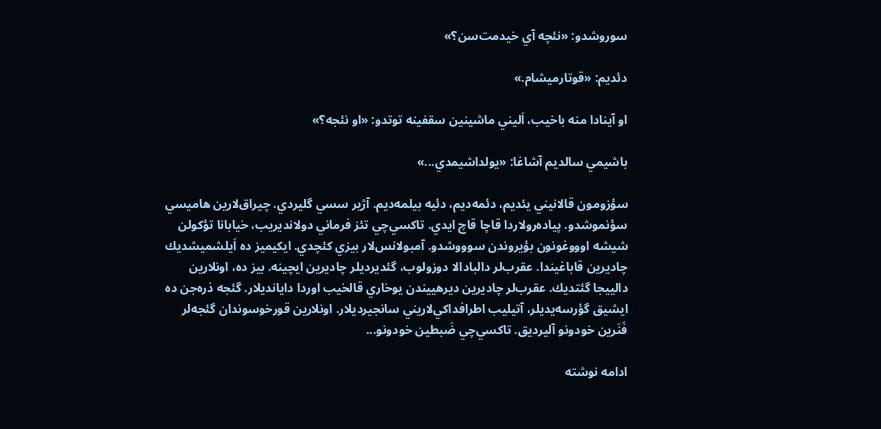سوروشدو: «نئچه آي خیدمت‌سن؟»

دئديم: «قوتارميشام.»

او آينادا منه باخيب، اَليني ماشينين سقفينه توتدو: «او نئجه؟»

باشيمي سالديم آشاغا: «يولداشيمدي...»

سؤزومون قالانيني يئديم، دئمه‌ديم، دئيه بيلمه‌ديم. آژير سسي گليردي. چيراق‌لارين هاميسي سؤنموشدو. پياده‌رولاردا قاچا قاچ ايدي. تاكسي‌چي تئز فرماني دولانديريب، خيابانا تؤكولن شيشه اوووغونون بؤيروندن سوووشدو. آمبولانس‌لار بيزي كئچدي. ايكيميز ده اَيلشميشديك چاديرين قاباغيندا. عقرب‌لر دالبادالا دوزولوب، گئديرديلر چاديرين ايچينه. بیز ده، اونلارين داليیجا گئتديك. عقرب‌لر چاديرين دير‌هييندن يوخاري قالخيب‌ اوردا دايانديلار. گئجه ذره‌جن ‌ده ايشيق گؤرسه‌يديلر، آتيليب اطرافداكي‌لاريني سانجيرديلار. اونلارين قورخوسوندان گئجه‌لر فَنَرين خودونو آليرديق. تاكسي‌چي ضَبطين خودونو...

ادامه نوشته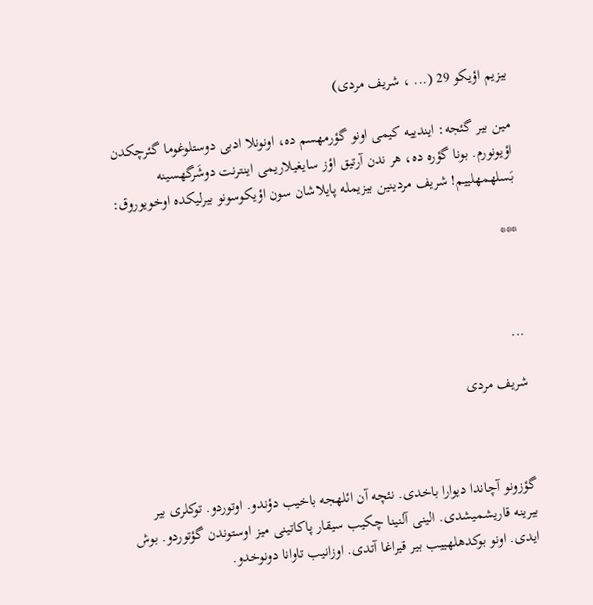بیزیم اؤیکو 29 (... ، شریف مردی)

مین بیر گئجه: ایندییه کیمی اونو گؤرمهسم ده، اونونلا ادبی دوستلوغوما گئرچکدن اؤیونورم. بونا گؤره ده، هر ندن آرتیق اؤز سایغیلاریمی اینترنت دوشَرگهسینه بَسلهمهلییم! شریف مردینین بیزیمله پایلاشان سون اؤیکوسونو بیرلیکده اوخویوروق:

***



...

شریف مردی



گؤزونو آچاندا دیوارا باخدی. نئچه آن ائلهجه باخیب دؤندو. اوتوردو. توکلری بیر بیرینه قاریشمیشدی. الینی آلنینا چکیب سیقار پاکاتینی میز اوستوندن گؤتوردو. بوش ایدی. اونو بوکدهلهییب بیر قیراغا آتدی. اوزانیب تاوانا دونوخدو.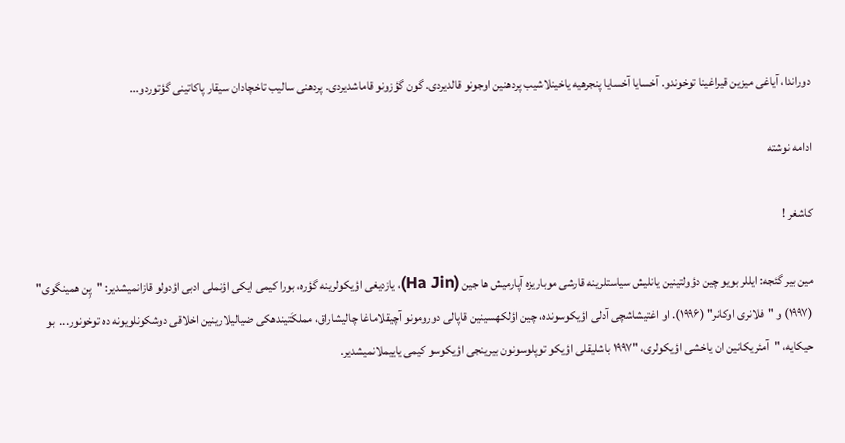دوراندا، آیاغی میزین قیراغینا توخوندو. آخسایا آخسایا پنجرهیه یاخینلاشیب پردهنین اوجونو قالدیردی. گون گؤزونو قاماشدیردی. پردهنی سالیب تاخچادان سیقار پاکاتینی گؤتوردو...

ادامه نوشته

کاشغر !

مین بیر گئجه: ایللر بویو چین دؤولتینین یانلیش سیاستلرینه قارشی موباریزه آپارمیش ها جین (Ha Jin)، یازدیغی اؤیکولرینه گؤره، بورا کیمی ایکی اؤنملی ادبی اؤدولو قازانمیشدیر: "پِن همینگوی" (۱۹۹۷) و "فلانری اوکانر" (۱۹۹۶). او اغتیشاشچی آدلی اؤیکوسونده، چین اؤلکهسینین قاپالی دورومونو آچیقلاماغا چالیشاراق، مملکَتیندهکی ضیالیلارینین اخلاقی دوشکونلویونه ده توخونور...  بو حیکایه، "آمئریکانین ان یاخشی اؤیکولری، "۱۹۹۷ باشلیقلی اؤیکو توپلوسونون بیرینجی اؤیکوسو کیمی یاییملانمیشدیر.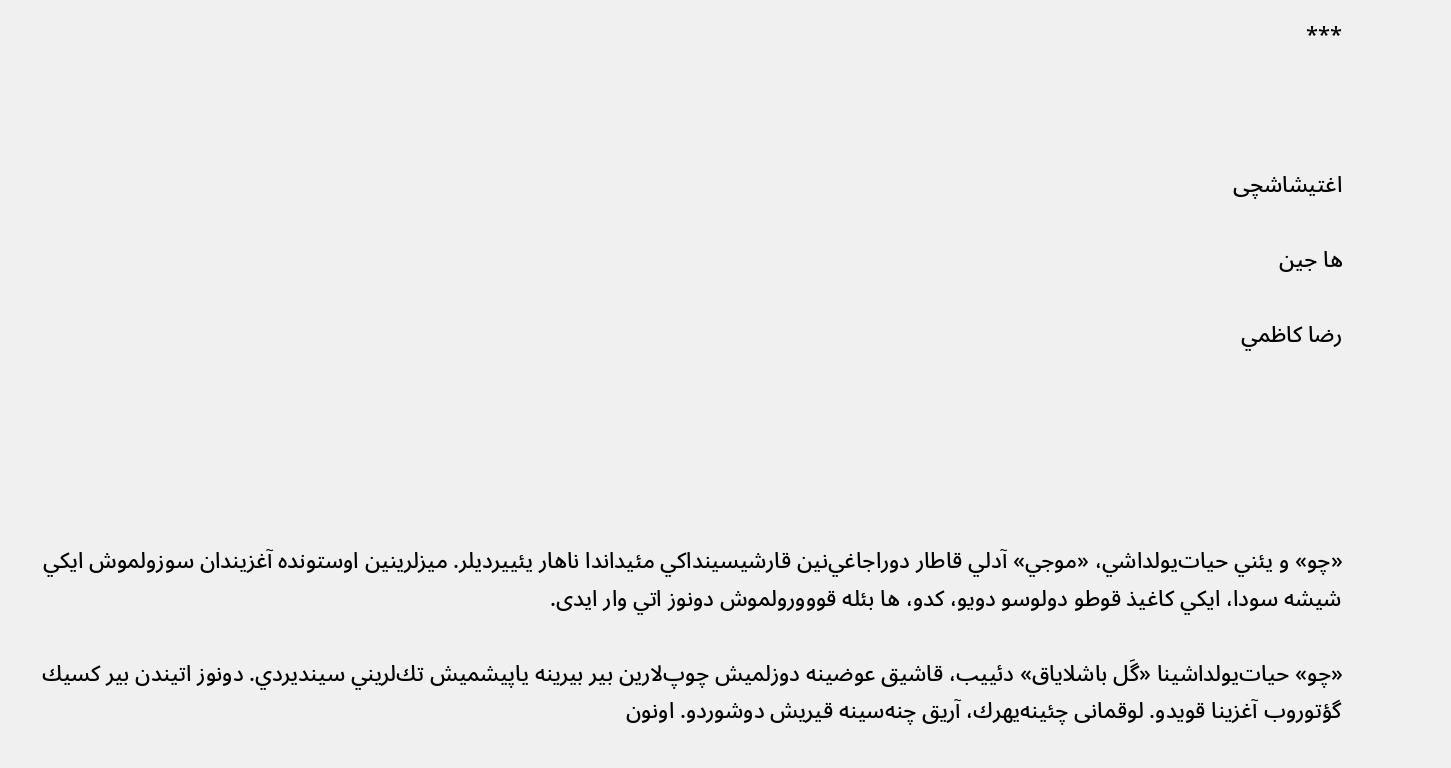***



اغتیشاشچی

ها جين

رضا كاظمي





«چو» و يئني حيات‌يولداشي، «موجي» آدلي قاطار دوراجاغي‌نين قارشيسينداكي مئيداندا ناهار يئييرديلر. ميزلرينين اوستونده آغزيندان سوزولموش ايكي شیشه سودا، ايكي کاغیذ قوطو دولوسو دويو، كدو، ها بئله قووورولموش دونوز اتي وار ایدی.

«چو» حيات‌يولداشينا «گَل باشلاياق» دئییب، قاشیق عوضینه دوزلميش چوپ‌لارين بير بيرينه ياپيشميش تك‌لريني سينديردي. دونوز اتيندن بير كسيك گؤتوروب آغزينا قويدو. لوقمانی چئينه‌يهرك، آريق چنه‌سينه قيريش دوشوردو. اونون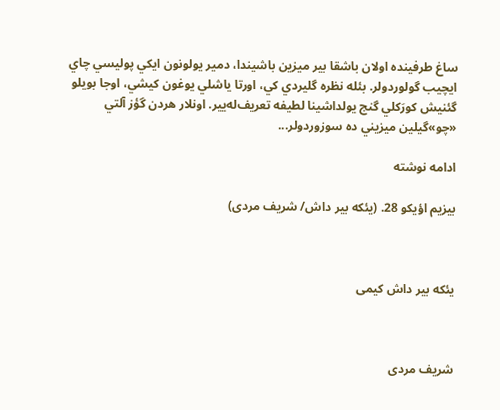ساغ طرفينده اولان باشقا بير ميزين باشيندا، دمير يولونون ايكي پوليسي چاي ايچيب گولوردولر. بئله نظره گليردي كي، اورتا ياشلي يوغون كيشي، اوجا بويلو گئنيش‌ كورَ‌كلي گنج يولداشينا لطيفه تعريف‌له‌يير. اونلار هردن گؤز آلتي «چو»گيلين ميزيني ‌ده سوزوردولر...

ادامه نوشته

بیزیم اؤیکو 28. (یئکه بیر داش/ شریف مردی)



یئکه بیر داش کیمی



شریف مردی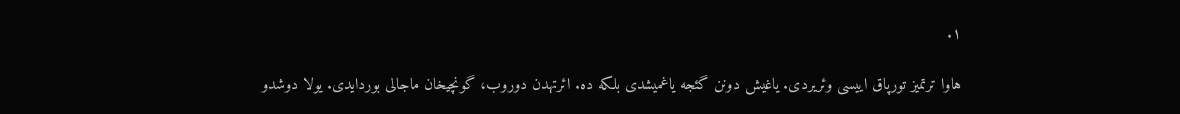۱.

هاوا ترتمیز تورپاق اییسی وئریردی. یاغیش دونن گئجه یاغمیشدی بلکه ده. ائرتهدن دوروب، گونچیخان ماجالی بوردایدی. یولا دوشدو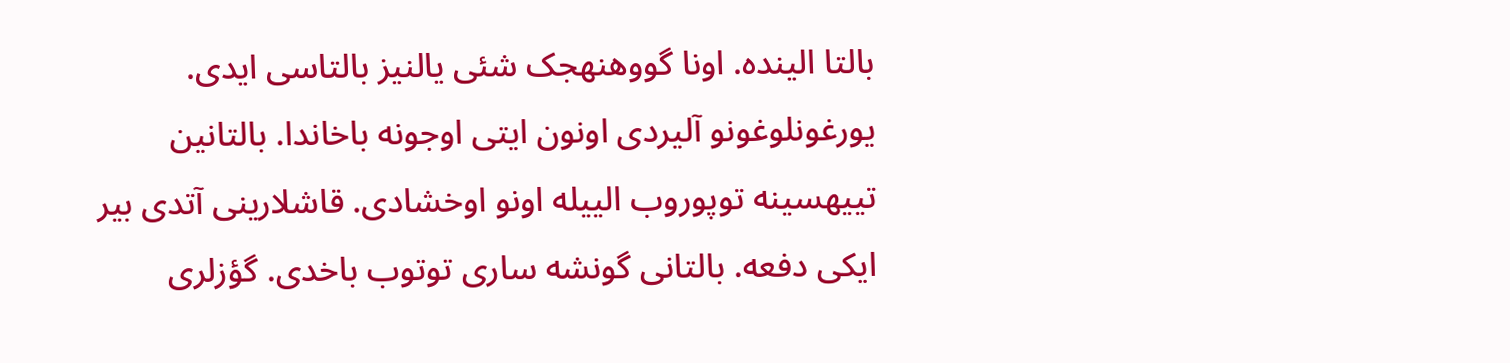بالتا الینده. اونا گووهنهجک شئی یالنیز بالتاسی ایدی. یورغونلوغونو آلیردی اونون ایتی اوجونه باخاندا. بالتانین تییهسینه توپوروب الییله اونو اوخشادی. قاشلارینی آتدی بیر ایکی دفعه. بالتانی گونشه ساری توتوب باخدی. گؤزلری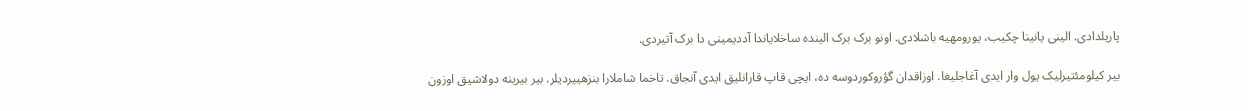پاریلدادی. الینی یانینا چکیب، یورومهیه باشلادی. اونو برک برک الینده ساخلایاندا آددیمینی دا برک آتیردی.

بیر کیلومئتیرلیک یول وار ایدی آغاجلیغا. اوزاقدان گؤروکوردوسه ده، ایچی قاپ قارانلیق ایدی آنجاق. تاخما شاملارا بنزهییردیلر. بیر بیرینه دولاشیق اوزون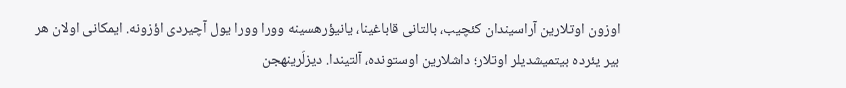اوزون اوتلارین آراسیندان کئچیب، بالتانی قاباغینا، یانیؤرهسینه وورا وورا یول آچیردی اؤزونه. ایمکانی اولان هر بیر یئرده بیتمیشدیلر اوتلار؛ داشلارین اوستونده، آلتیندا. دیزلَرینهجن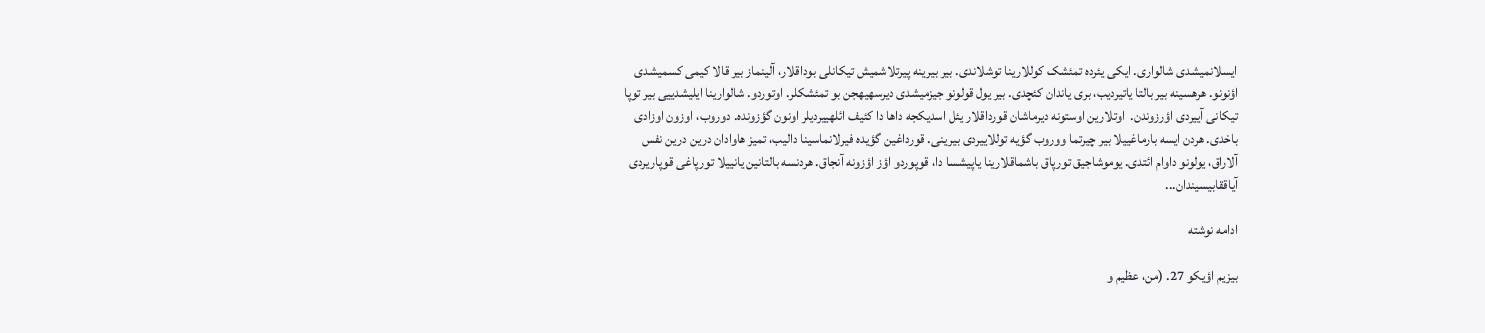ایسلانمیشدی شالواری. ایکی یئرده تمئشک کوللارینا توشلاندی. بیر بیرینه پیرتلاشمیش تیکانلی بوداقلار، آلینماز بیر قالا کیمی کسمیشدی اؤنونو. هرهسینه بیر بالتا یاتیردیب، بری یاندان کئچدی. بیر یول قولونو جیزمیشدی دیرسهیهجن بو تمئشکلر. اوتوردو. شالوارینا ایلیشدییی بیر توپا تیکانی آییردی اؤرزوندن.  اوتلارین اوستونه دیرماشان قورداقلار یئل اسدیکجه داها دا کئیف ائلهییردیلر اونون گؤزونده. دوروب، اوزون اوزادی باخدی. هردن ایسه بارماغییلا بیر چیرتما ووروب گؤیه توللاییردی بیرینی. قورداغین گؤیده فیرلانماسینا دالیب، تمیز هاوادان درین درین نفس آلاراق، یولونو داوام ائتدی. یوموشاجیق تورپاق باشماقلارینا یاپیشسا دا، قوپوردو اؤز اؤزونه آنجاق. هردنسه بالتانین یانییلا تورپاغی قوپاریردی آیاققابیسیندان...

ادامه نوشته

بیزیم اؤیکو 27. (من، عظیم و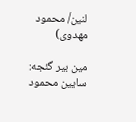لنین/ محمود مهدوی)

مین بیر گئجه: سایین محمود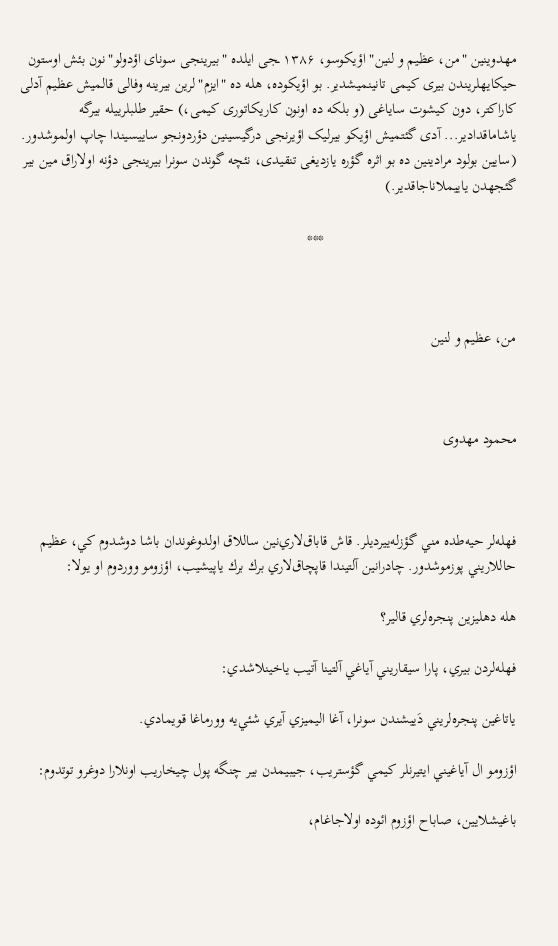مهدوینین "من، عظیم و لنین" اؤیکوسو، ۱۳۸۶ ـجی ایلده "بیرینجی سونای اؤدولو"نون بئش اوستون حیکایهلریندن بیری کیمی تانینمیشدیر. بو اؤیکوده، هله ده "ایزم"لرین بیرینه وفالی قالمیش عظیم آدلی کاراکتر، دون کیشوت سایاغی (و بلکه ده اونون کاریکاتوری کیمی،) حقیر طلبلرییله بیرگه یاشاماقدادیر... آدی گئتمیش اؤیکو بیرلیک اؤیرنجی درگیسینین دؤردونجو ساییسیندا چاپ اولموشدور. (سایین بولود مرادینین ده بو اثره گؤره یازدیغی تنقیدی، نئچه گوندن سونرا بیرینجی دؤنه اولاراق مین بیر گئجهدن یاییملاناجاقدیر.)

                                                   ***



من، عظيم و لنين



محمود مهدوی



فهله‌لر حيه‌طده مني گؤزله‌ييرديلر. قاش قاباق‌لاري‌نين ساللاق اولدوغوندان باشا دوشدوم كي، عظيم حاللاريني پوزموشدور. چادرانين آلتيندا قاپچاق‌لاري برك برك ياپيشيب، اؤزومو ووردوم او يولا:

هله دهليزين پنجره‌لري قالير؟

فهله‌لردن بيري، پارا سيقاريني آياغي آلتينا آتيب ياخينلاشدي:

ياتاغين پنجره‌لريني دَييشندن سونرا، آغا اليميزي آيري شئي‌يه وورماغا قويمادي.

اؤزومو ال آياغيني ايتيرنلر كيمي گؤستريب، جيبيمدن بير چنگه پول چيخاريب اونلارا دوغرو توتدوم:

باغيشلايين، صاباح اؤزوم ائوده اولاجاغام،‌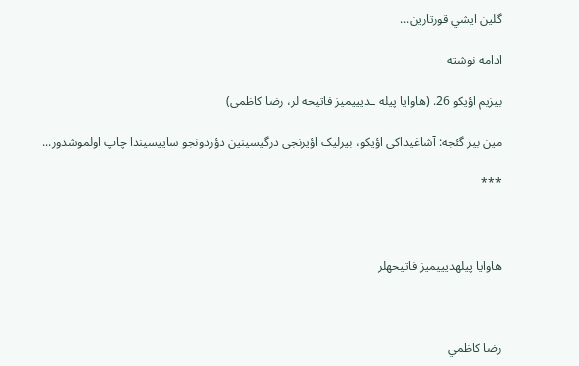گلين ايشي قورتارين...

ادامه نوشته

بیزیم اؤیکو 26. (هاوایا پیله ـدیییمیز فاتیحه لر، رضا کاظمی)

مین بیر گئجه: آشاغیداکی اؤیکو، بیرلیک اؤیرنجی درگیسینین دؤردونجو ساییسیندا چاپ اولموشدور...

***



هاوایا پیلهدیییمیز فاتیحهلر



رضا كاظمي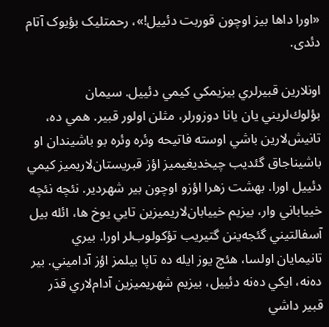«اورا داها بیز اوچون قوربت دئییل!»، رحمتلیک بؤیوک آتام دئدی.

اونلارين قبيرلري بيزيمكي كيمي دئييل. سيمان بؤلوك‌لريني يان يانا دوزورلر، مثلن اولور قبير. همي ده، تانيش‌لارين باشي اوسته فاتيحه وئره وئره بو باشيندان او باشيناجاق گئديب چيخديغيميز اؤز قبريستان‌لاريميز كيمي دئييل اورا. بهشت زهرا اؤزو اوچون بير شهردير. نئچه نئچه خیياباني وار، بيزيم خیيابان‌لاريميزين تايي يوخ ها، ائله بيل آسفالتيني گئجه‌ينن گتيريب تؤكولوب‌لر‌ اورا. بيري تانیمایان اولسا، هئچ يوز ايله ده تاپا بيلمز اؤز آداميني. بير ده‌نه، ايكي ده‌نه دئييل، بيزيم شهريميزين آدام‌لاري قدَ‌ر قبير داشي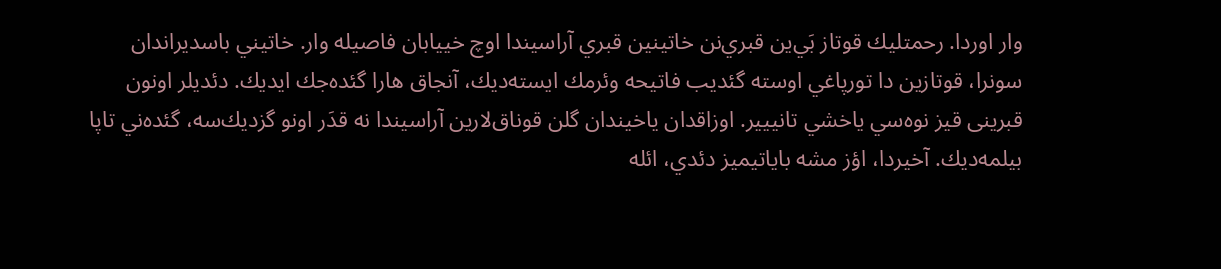وار اوردا. رحمتليك قوتاز بَي‌ين قبري‌نن خاتينين قبري آراسيندا اوچ خيیابان فاصيله وار. خاتيني باسديراندان سونرا، قوتازين دا تورپاغي اوسته گئديب فاتيحه وئرمك ايسته‌ديك، آنجاق هارا گئده‌جك‌ ايديك. دئديلر اونون قبرينی قيز نوه‌سي‌ ياخشي تانیییر. اوزاقدان ياخيندان گلن قوناق‌لارين آراسيندا نه قدَ‌ر اونو گزديك‌سه، گئده‌ني تاپا بيلمه‌ديك. آخيردا، اؤز مشه باياتيميز دئدي، ائله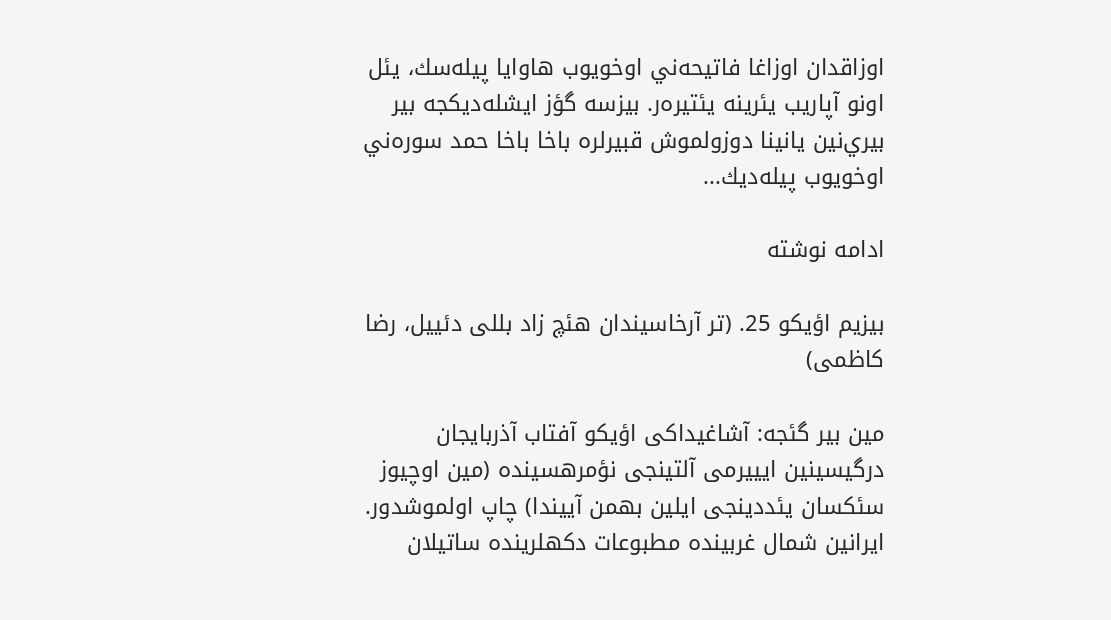اوزاقدان اوزاغا فاتيحه‌ني اوخويوب هاوايا پيله‌سك، يئل اونو آپاريب يئرينه يئتيره‌ر. بيزسه گؤز ايشله‌ديكجه بير بيري‌نين يانينا دوزولموش قبيرلره باخا باخا حمد سوره‌ني اوخويوب پيله‌ديك...

ادامه نوشته

بیزیم اؤیکو 25. (تر آرخاسیندان هئچ زاد بللی دئییل، رضا کاظمی)

مین بیر گئجه: آشاغیداکی اؤیکو آفتاب آذربایجان درگیسینین ایییرمی آلتینجی نؤمرهسینده (مین اوچیوز سئکسان یئددینجی ایلین بهمن آییندا) چاپ اولموشدور. ایرانین شمال غربینده مطبوعات دکهلرینده ساتیلان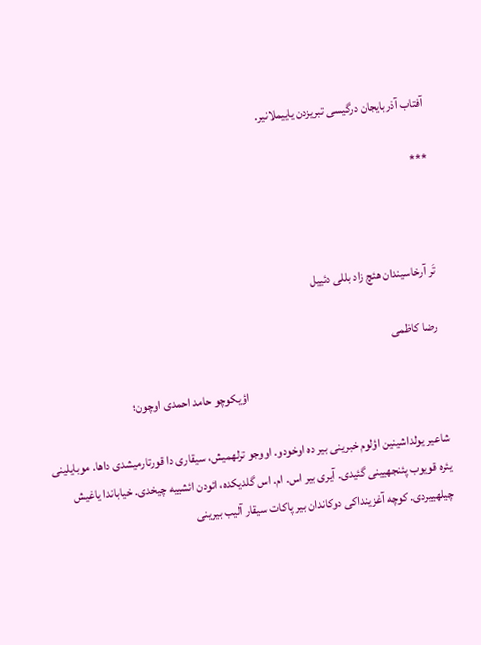آفتاب آذربایجان درگیسی تبریزدن یاییملانیر.

***



تَر آرخاسیندان هئچ زاد بللی دئییل

 رضا کاظمی

                                                                                 اؤیکوچو حامد احمدی اوچون؛

شاعیر یولداشینین اؤلوم خبرینی بیر ده اوخودو. اووجو ترلهمیش، سیقاری دا قورتارمیشدی داها. موبایلینی یئره قویوب پئنجهیینی گئیدی. آیری بیر اس. ام. اس گلدیکده، ائودن ائشییه چیخدی. خیاباندا یاغیش چیلهییردی. کوچه آغزینداکی دوکاندان بیر پاکات سیقار آلیب بیرینی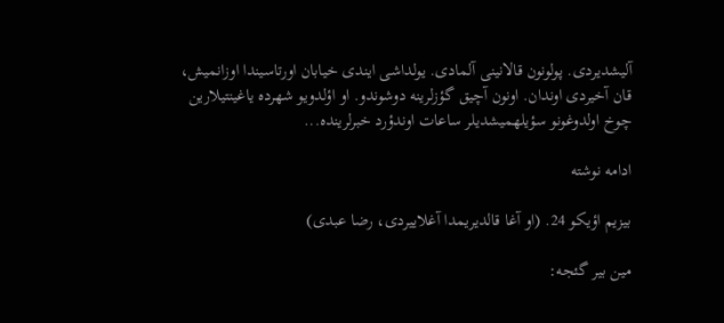آلیشدیردی. پولونون قالانینی آلمادی. یولداشی ایندی خیابان اورتاسیندا اوزانمیش، قان آخیردی اوندان. اونون آچیق گؤزلرینه دوشوندو. او اؤلدویو شهرده یاغینتیلارین چوخ اولدوغونو سؤیلهمیشدیلر ساعات اوندؤرد خبرلرینده...

ادامه نوشته

بیزیم اؤیکو 24. (او آغا قالدیریمدا آغلاییردی، رضا عبدی)

مین بیر گئجه: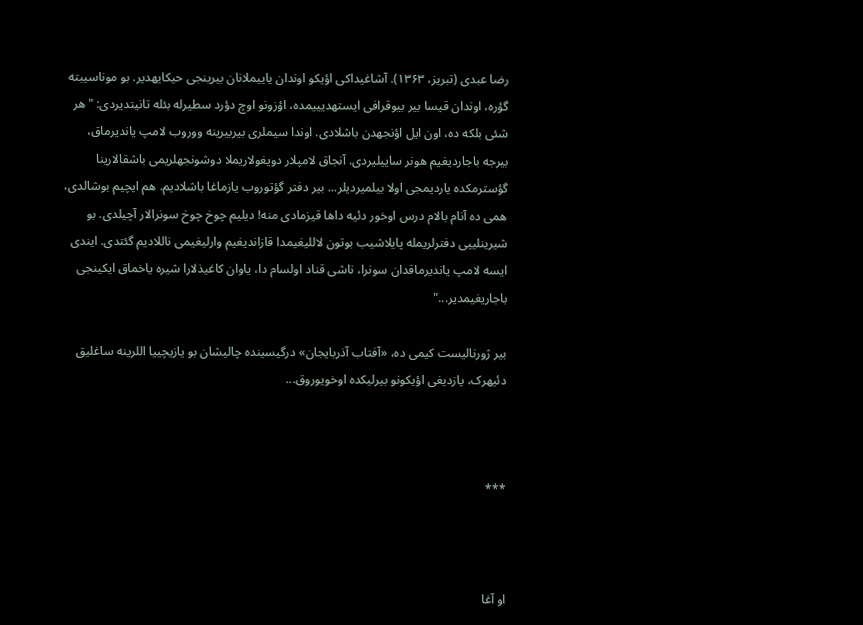رضا عبدی (تبریز، ۱۳۶۳). آشاغیداکی اؤیکو اوندان یاییملانان بیرینجی حیکایهدیر. بو موناسیبته گؤره، اوندان قیسا بیر بیوقرافی ایستهدیییمده، اؤزونو اوچ دؤرد سطیرله بئله تانیتدیردی: "هر شئی بلکه ده، اون ایل اؤنجهدن باشلادی. اوندا سیملری بیربیرینه ووروب لامپ یاندیرماق، بیرجه باجاردیغیم هونر ساییلیردی. آنجاق لامپلار دویغولاریملا دوشونجهلریمی باشقالارینا گؤسترمکده یاردیمجی اولا بیلمیردیلر... بیر دفتر گؤتوروب یازماغا باشلادیم. هم ایچیم بوشالدی، همی ده آنام بالام درس اوخور دئیه داها قیزمادی منه! دیلیم چوخ چوخ سونرالار آچیلدی. بو شیرینلییی دفترلریمله پایلاشیب بوتون لاللیغیمدا قازاندیغیم وارلیغیمی ناللادیم گئتدی. ایندی ایسه لامپ یاندیرماقدان سونرا، ناشی قناد اولسام دا، یاوان کاغیذلارا شیره یاخماق ایکینجی باجاریغیمدیر..."

بیر ژورنالیست کیمی ده، «آفتاب آذربایجان» درگیسینده چالیشان بو یازیچییا اللرینه ساغلیق دئیهرک، یازدیغی اؤیکونو بیرلیکده اوخویوروق...



***



او آغا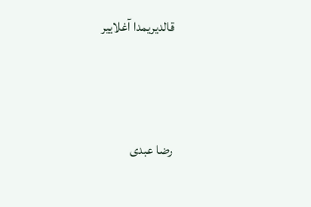قالدیریمدا آغلاییر



رضا عبدی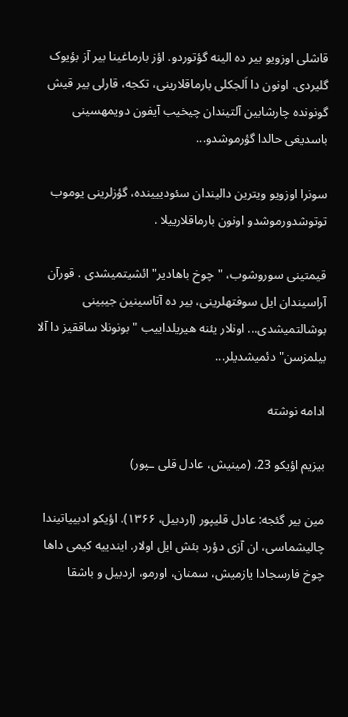قاشلی اوزویو بیر ده الینه گؤتوردو. اؤز بارماغینا بیر آز بؤیوک گلیردی. اونون دا اَلجکلی بارماقلارینی، تکجه، قارلی بیر قیش گونونده چارشابین آلتیندان چیخیب آیفون دویمهسینی باسدیغی حالدا گؤرموشدو...

سونرا اوزویو ویترین دالیندان سئودییینده، گؤزلرینی یوموب توتوشدورموشدو اونون بارماقلارییلا .

قیمتینی سوروشوب، "چوخ باهادیر" ائشیتمیشدی . قورآن آراسیندان ایل سوفتهلرینی، بیر ده آتاسینین جیبینی بوشالتمیشدی... اونلار یئنه هیریلداییب "بونونلا ساققیز دا آلا بیلمزسن" دئمیشدیلر...

ادامه نوشته

بیزیم اؤیکو 23. (مینیش، عادل قلی ـپور)

مین بیر گئجه: عادل قلیپور (اردبیل، ۱۳۶۶). اؤیکو ادبییاتیندا چالیشماسی، ان آزی دؤرد بئش ایل اولار. ایندییه کیمی داها چوخ فارسجادا یازمیش، سمنان، اورمو، اردبیل و باشقا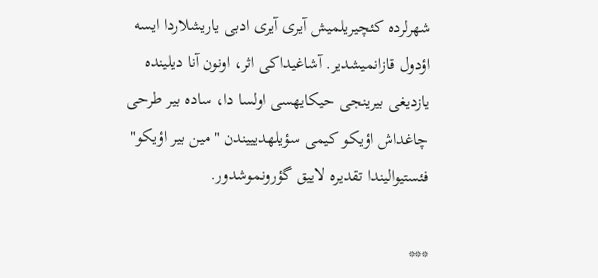شهرلرده کئچیریلمیش آیری آیری ادبی یاریشلاردا ایسه اؤدول قازانمیشدیر. آشاغیداکی اثر، اونون آنا دیلینده یازدیغی بیرینجی حیکایهسی اولسا دا، ساده بیر طرحی چاغداش اؤیکو کیمی سؤیلهدیییندن "مین بیر اؤیکو" فئستیوالیندا تقدیره لاییق گؤرونموشدور.

***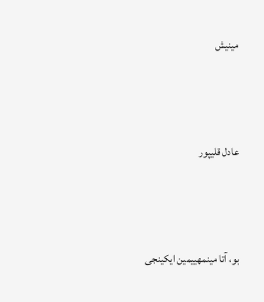مينيش



عادل قلیپور



بو، آتا مینمهییمین ایکینجی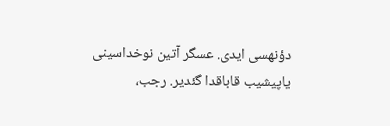دؤنهسی ایدی. عسگر آتین نوخداسینی یاپیشیب قاباقدا گئدیر. رجب،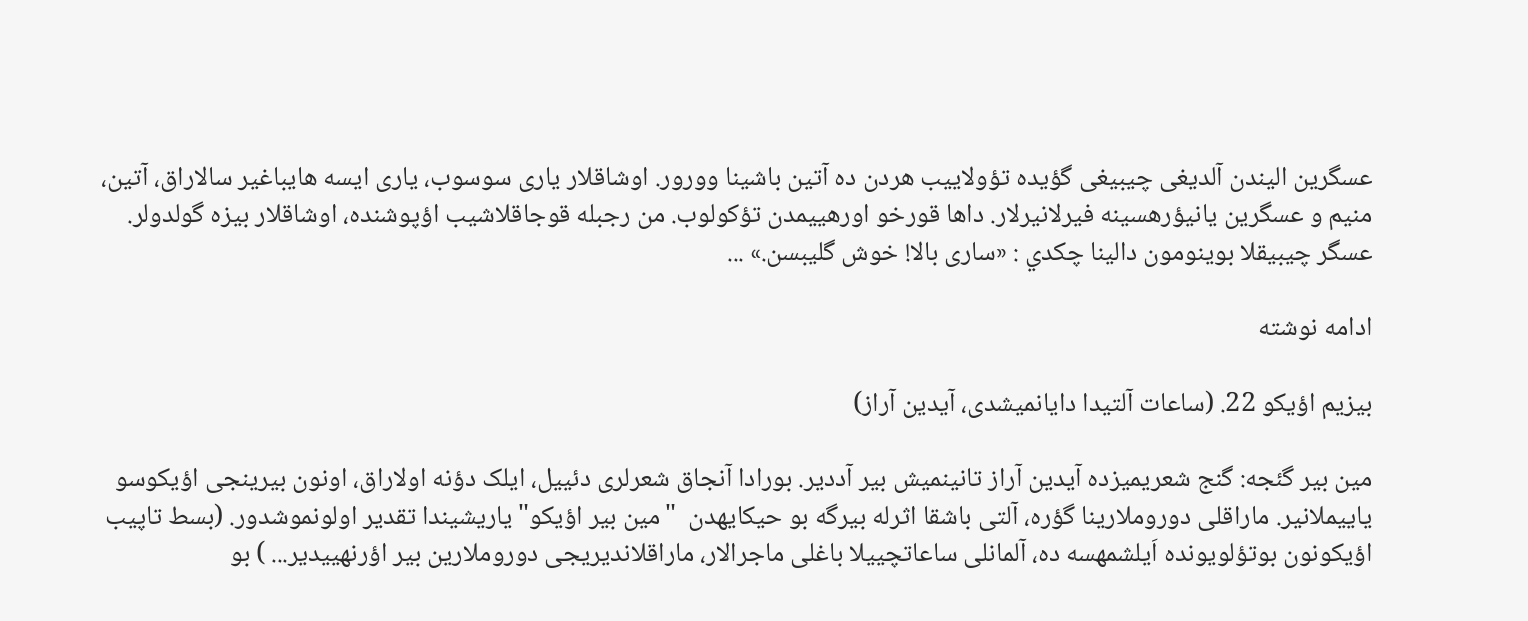عسگرین الیندن آلدیغی چیبیغی گؤیده تؤولاییب هردن ده آتین باشینا وورور. اوشاقلار یاری سوسوب، یاری ایسه هایباغیر سالاراق، آتین، منیم و عسگرین یانیؤرهسینه فیرلانیرلار. داها قورخو اورهییمدن تؤکولوب. من رجبله قوجاقلاشیب اؤپوشنده، اوشاقلار بیزه گولدولر. عسگر چیبیقلا بوینومون دالینا چکدي : «ساری بالا! خوش گلیبسن.» ...

ادامه نوشته

بیزیم اؤیکو 22. (ساعات آلتیدا دایانمیشدی، آیدین آراز)

مین بیر گئجه: گنج شعریمیزده آیدین آراز تانینمیش بیر آددیر. بورادا آنجاق شعرلری دئییل، ایلک دؤنه اولاراق، اونون بیرینجی اؤیکوسو یاییملانیر. ماراقلی دوروملارینا گؤره، آلتی باشقا اثرله بیرگه بو حیکایهدن  "مین بیر اؤیکو" یاریشیندا تقدیر اولونموشدور. (بسط تاپیب اؤیکونون بوتؤلویونده اَیلشمهسه ده، آلمانلی ساعاتچییلا باغلی ماجرالار، ماراقلاندیریجی دوروملارین بیر اؤرنهییدیر... ) بو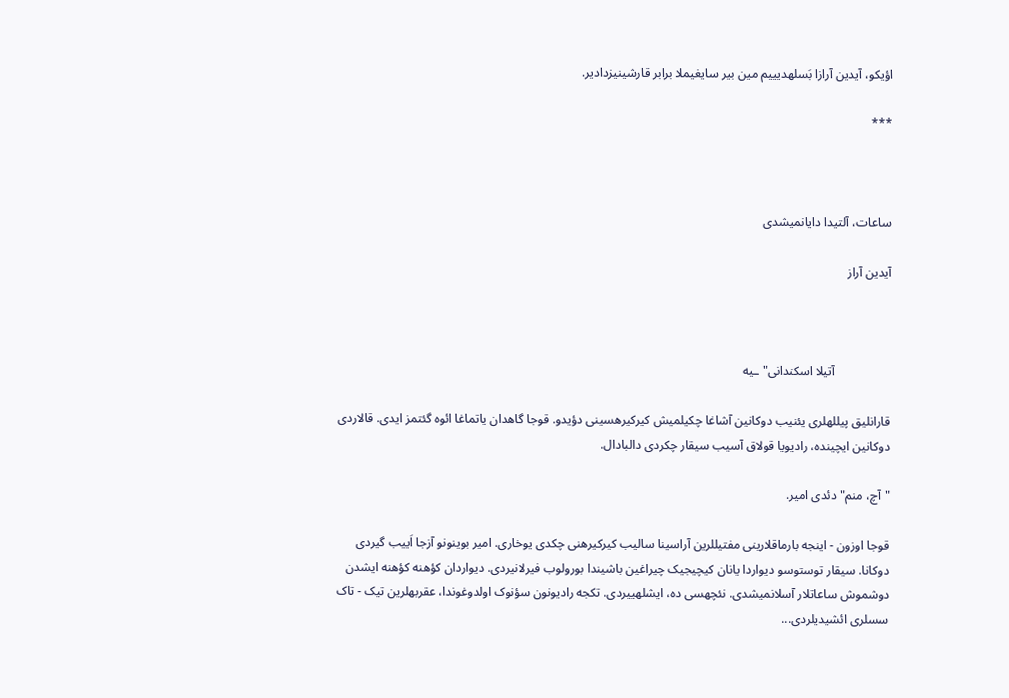اؤیکو، آیدین آرازا بَسلهدیییم مین بیر سایغیملا برابر قارشینیزدادیر.

***



ساعات، آلتیدا دایانمیشدی

آیدین آراز



                  آتیلا اسکندانی"ـیه

قارانلیق پیللهلری یئنیب دوکانین آشاغا چکیلمیش کیرکیرهسینی دؤیدو. قوجا گاهدان یاتماغا ائوه گئتمز ایدی. قالاردی دوکانین ایچینده، رادیویا قولاق آسیب سیقار چکردی دالبادال.

"آچ، منم" دئدی امیر.

قوجا اوزون - اینجه بارماقلارینی مفتیللرین آراسینا سالیب کیرکیرهنی چکدی یوخاری. امیر بوینونو آزجا اَییب گیردی دوکانا. سیقار توستوسو دیواردا یانان کیچیجیک چیراغین باشیندا بورولوب فیرلانیردی. دیواردان کؤهنه کؤهنه ایشدن دوشموش ساعاتلار آسلانمیشدی. نئچهسی ده، ایشلهییردی. تکجه رادیونون سؤنوک اولدوغوندا، عقربهلرین تیک - تاک سسلری ائشیدیلردی...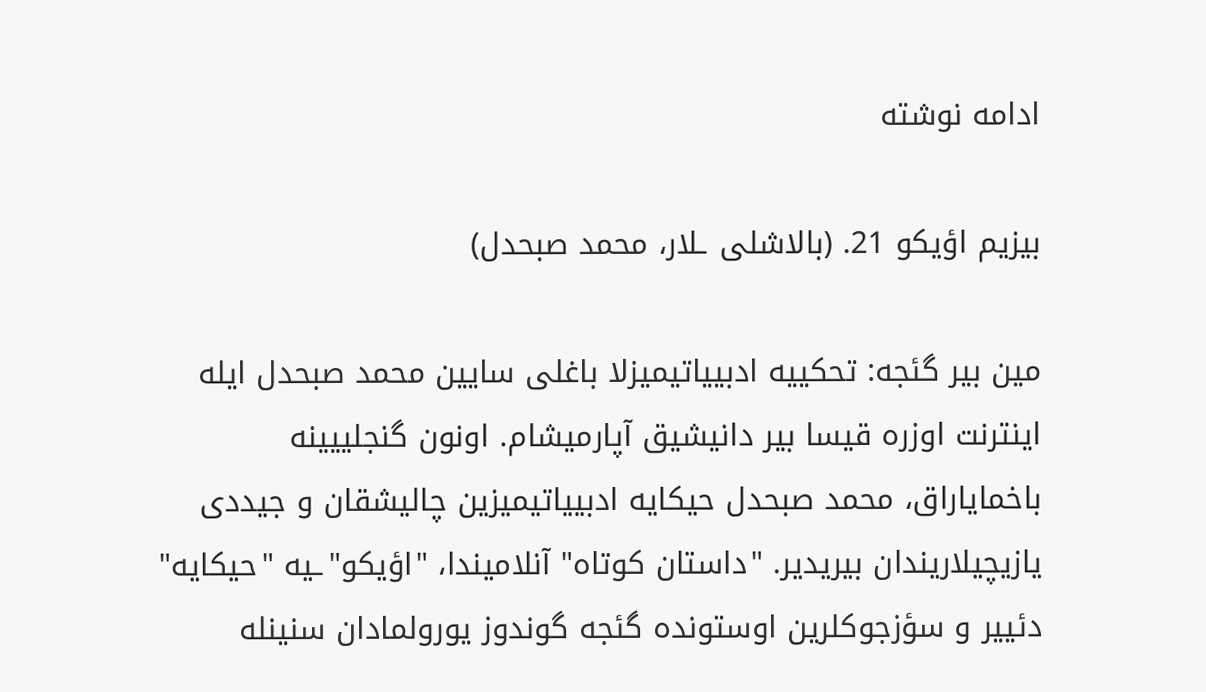ادامه نوشته

بیزیم اؤیکو 21. (بالاشلی ـلار، محمد صبحدل)

مین بیر گئجه: تحکییه ادبییاتیمیزلا باغلی سایین محمد صبحدل ایله اینترنت اوزره قیسا بیر دانیشیق آپارمیشام. اونون گنجلییینه باخمایاراق، محمد صبحدل حیکایه ادبییاتیمیزین چالیشقان و جیددی یازیچیلاریندان بیریدیر. "داستان کوتاه" آنلامیندا، "اؤیکو"ـیه "حیکایه" دئییر و سؤزجوکلرین اوستونده گئجه گوندوز یورولمادان سنینله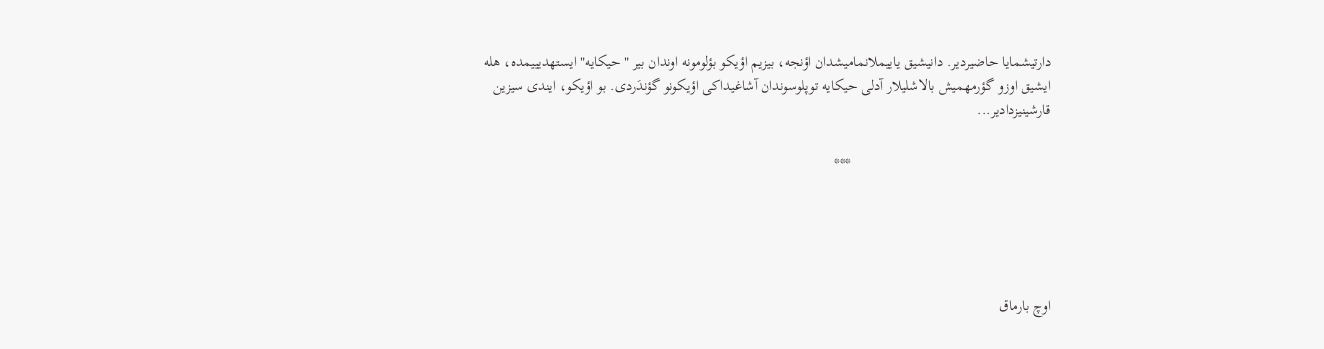دارتیشمایا حاضیردیر. دانیشیق یاییملانمامیشدان اؤنجه، بیزیم اؤیکو بؤلومونه اوندان بیر "حیکایه" ایستهدیییمده، هله ایشیق اوزو گؤرمهمیش بالاشليلار آدلی حيکايه توپلوسوندان آشاغیداکی اؤیکونو گؤندَردی. بو اؤیکو، ایندی سیزین قارشینیزدادیر...

                                                     ***





اوچ بارماق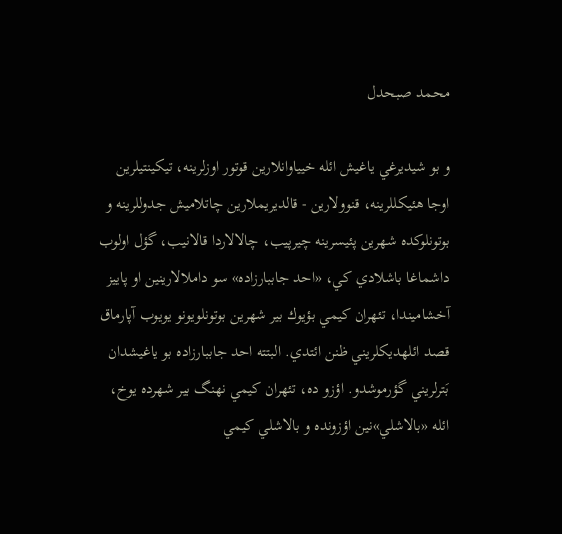محمد صبحدل

و بو شيديرغي ياغيش ائله خيياوانلارين قوتور اوزلرينه، تيكينتيلرين اوجا هئيكللرينه، قنوولارين - قالديريملارين چاتلاميش جدوللرينه و بوتونلوكده شهرين پئيسرينه چيرپيب، چالالاردا قالانيب، گؤل اولوب داشماغا باشلادي كي، «احد جاببارزاده» سو داملالارينين او پاييز آخشاميندا، تئهران كيمي بؤيوك بير شهرين بوتونلويونو يويوب آپارماق قصد ائلهديكلريني ظنن ائتدي. البتته احد جاببارزاده بو ياغيشدان بَترلريني گؤرموشدو. اؤزو ده، تئهران كيمي نهنگ بير شهرده يوخ، ائله «بالاشلي»نين اؤزونده و بالاشلي كيمي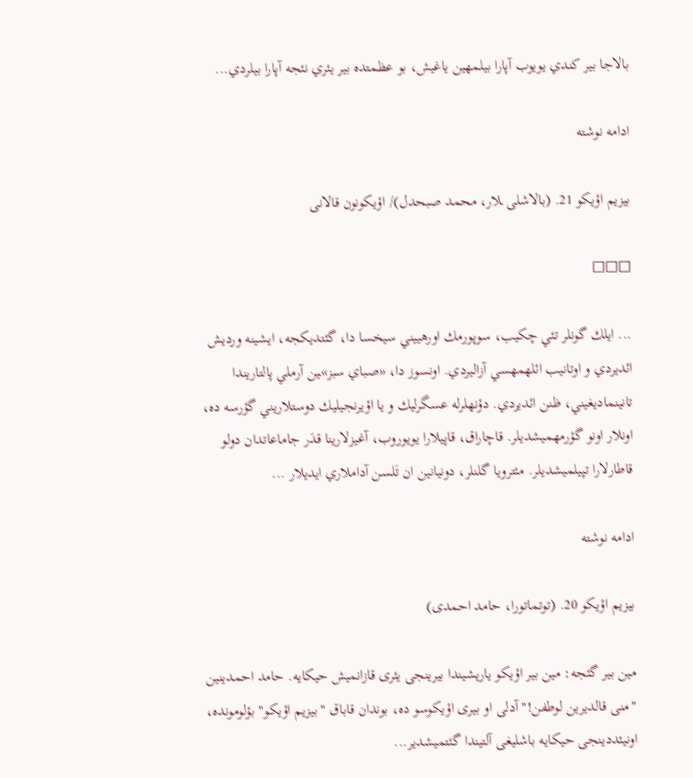بالاجا بير كندي يويوب آپارا بيلمهين ياغيش، بو عظمتده بير يئري نئجه آپارا بيلردي...

ادامه نوشته

بیزیم اؤیکو 21. (بالاشلی ـلار، محمد صبحدل)/ اؤیکونون قالانی

□□□

... ايلك گونلر تئي چكيب، سوپورمك اورهييني سيخسا دا، گئتديكجه، ايشينه ورديش ائديردي و اوتانيب ائلهمهسي آزاليردي. اونسوز دا، «صباي سبز»ـين آرملي پالتاريندا تانينماديغيني، ظنن ائديردي. دؤنهلرله عسگرليك و يا اؤيرنجيليك دوستلاريني گؤرسه ده، اونلار اونو گؤرمهميشديلر. قاچاراق، قاپيلارا يويوروب، آغيزلارينا قدَر جاماعاتدان دولو قاطارلارا تپيلميشديلر. مئترويا گلنلر، دونيانين ان تَلسن آداملاري ايديلار ...

ادامه نوشته

بیزیم اؤیکو 20. (توتماتورا، حامد احمدی)

مین بیر گئجه: مین بیر اؤیکو یاریشیندا بیرینجی یئری قازانمیش حیکایه. حامد احمدینین "منی قالدیرین لوطفن!" آدلی او بیری اؤیکوسو ده، بوندان قاباق "بیزیم اؤیکو" بؤلومونده، اونیئددینجی حیکایه باشلیغی آلتیندا گئتمیشدیر...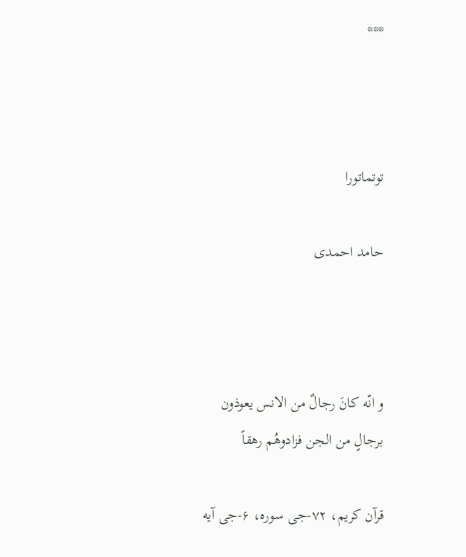***



توتماتورا

حامد احمدی



و انّه کانَ رجالٌ من الانس یعوذون برجالٍ من الجن فزادوهُم رهقاً

قرآن کریم، ۷۲-جی سوره، ۶-جی آیه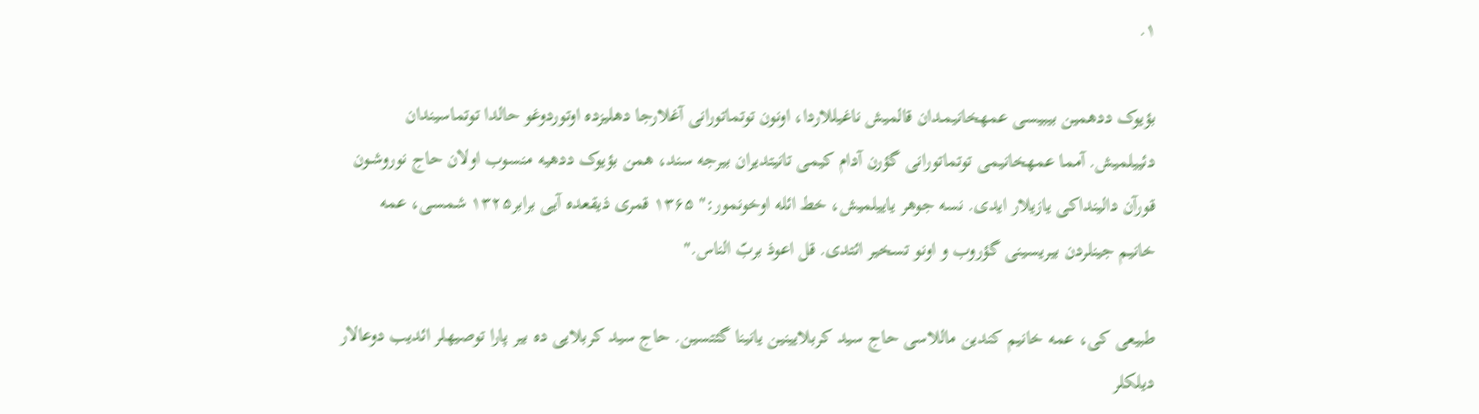۱.

بؤیوک ددهمین بیبیسی عمهخانیمـدان قالمیش ناغیللاردا، اونون توتماتورانی آغلارجا دهلیزده اوتوردوغو حالدا توتماسیندان دئییلمیش. آمما عمهخانیمی توتماتورانی گؤرن آدام کیمی تانیتدیران بیرجه سند، همن بؤیوک ددهیه منسوب اولان حاج نوروشـون قورآن دالینداکی یازیلار ایدی. نسه جوهر یاییلمیش، خط ائله اوخونمور:" ۱۳۶۵ قمری ذیقعده آیی برابر۱۳۲۵ شمسی، عمه خانیم جینلردن بیریسینی گؤروب و اونو تسخیر ائتدی. قل اعوذ بربّ الناس."

طبیعی کی، عمه خانیم کندین ماللاسی حاج سید کربلایینین یانینا گئتسین. حاج سید کربلایی ده بیر پارا توصیهلر ائدیب دوعالار دیلکلر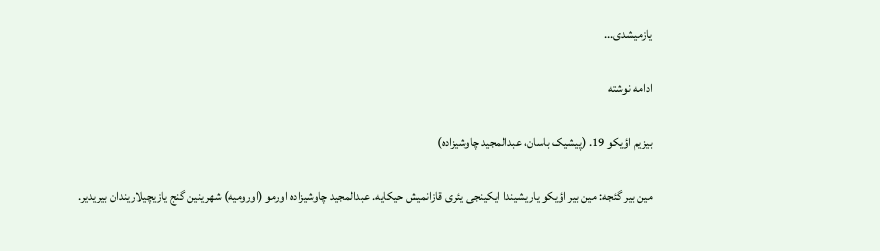یازمیشدی...

ادامه نوشته

بیزیم اؤیکو 19. (پیشیک باسان، عبدالمجید چاوشیزاده)

مین بیر گئجه: مین بیر اؤیکو یاریشیندا ایکینجی یئری قازانمیش حیکایه. عبدالمجید چاوشیزاده اورمو (اورومیه) شهرینین گنج یازیچیلاریندان بیریدیر.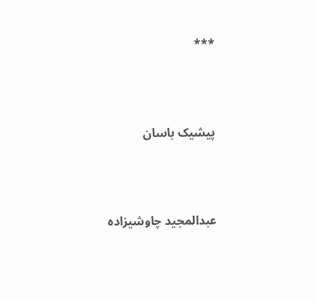***



پیشیک باسان



عبدالمجید چاوشیزاده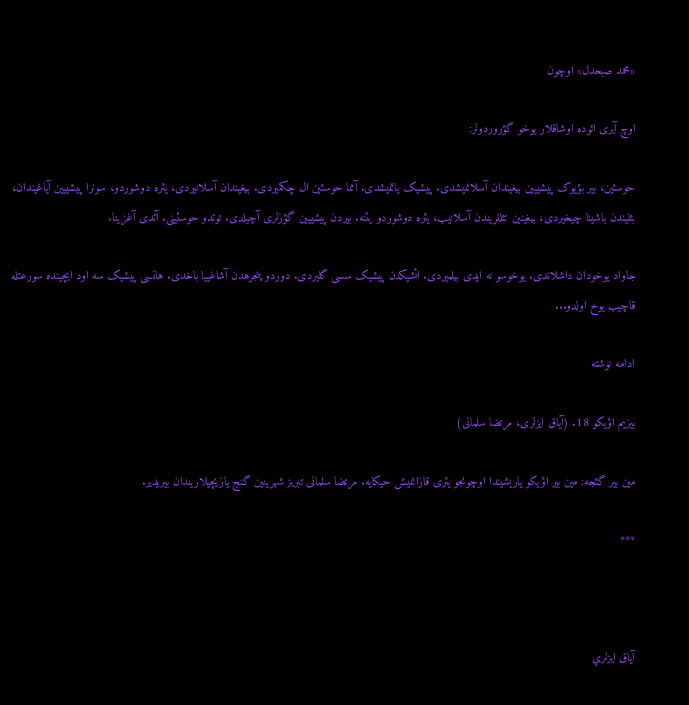«محمد صبحدل» اوچون

اوچ آیری ائوده اوشاقلار یوخو گؤروردولر:

حوسئین، بیر بؤیوک پیشییین بیغیندان آسلانمیشدی. پیشیک یاتمیشدی. آمما حوسئین ال چکمیردی. بیغیندان آسلانیردی، یئره دوشوردو، سونرا پیشییین آیاغیندان، بئلیندن باشینا چیخیردی، بیغینین تئللریندن آسلانیب، یئره دوشوردو یئنه. بیردن پیشییین گؤزلری آچیلدی. توتدو حوسئینی. آتدی آغزینا.

جاواد یوخودان داشلاندی. یوخوسو نه ایدی بیلمیردی. ائشیکدن پیشیک سسی گلیردی. دوردو پنجرهدن آشاغییا باخدی. هانسی پیشیک سه اود ایچینده سورعتله قاچیب یوخ اولدو...

ادامه نوشته

بیزیم اؤیکو 18. (آیاق ایزلری، مرتضا سلمانی)

مین بیر گئجه: مین بیر اؤیکو یاریشیندا اوچونجو یئری قازانمیش حیکایه. مرتضا سلمانی تبریز شهرینین گنج یازیچیلاریندان بیریدیر.

***



آياق ايزلري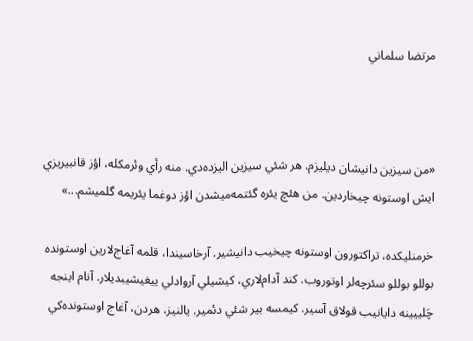مرتضا سلماني



«من سيزين دانيشان ديليزم. هر شئي سيزين اليزده‌دي. منه رأي وئرمكله، اؤز قانبيريزي ايش اوستونه چيخاردين. من هئچ يئره گئتمه‌ميشدن اؤز دوغما يئريمه گلميشم...»

خرمنليكده، تراكتورون اوستونه چيخيب دانيشير. آرخاسيندا، قلمه آغاج‌لارين اوستونده بوللو بوللو سئرچه‌لر اوتوروب. كند آدام‌لاري، كيشيلي آروادلي ييغيشيبديلار. آنام اينجه چَليیينه دايانيب قولاق آسير. كيمسه بير شئي دئمير. يالنيز، هردن، آغاج اوستونده‌كي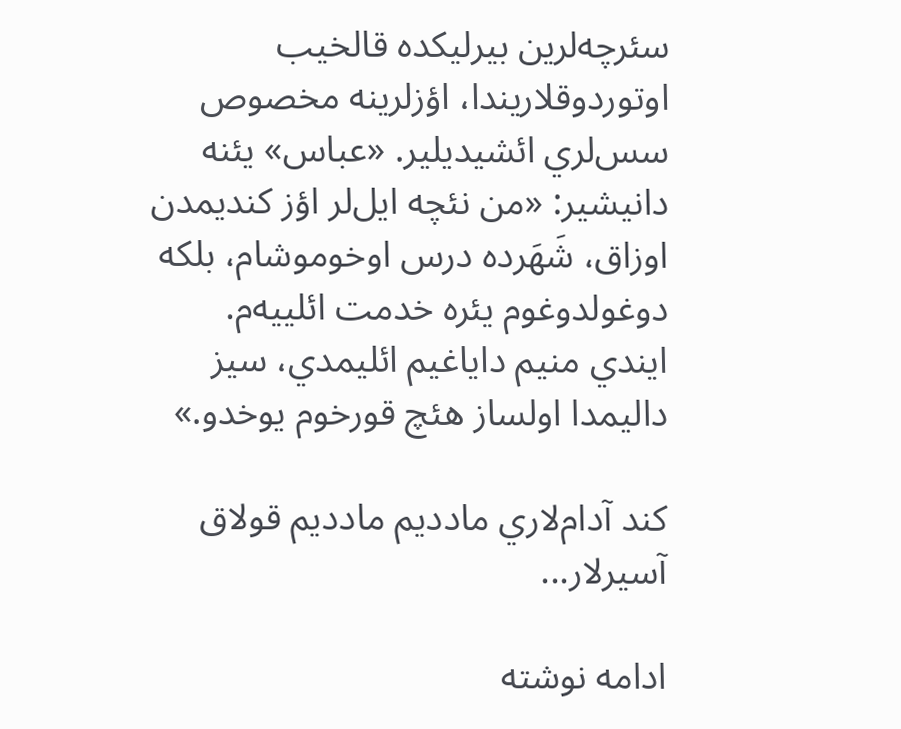سئرچه‌لرين بيرليكده قالخيب اوتوردوقلاريندا، اؤزلرينه مخصوص سس‌لري ائشيديلير. «عباس» يئنه دانيشير: «من نئچه ايل‌لر اؤز كنديمدن اوزاق، شَهَرده درس اوخوموشام، بلكه دوغولدوغوم يئره خدمت ائلييه‌م. ايندي منيم داياغيم ائليمدي، سيز داليمدا اولساز هئچ قورخوم يوخدو.»

كند آدام‌لاري مادديم مادديم قولاق آسيرلار...

ادامه نوشته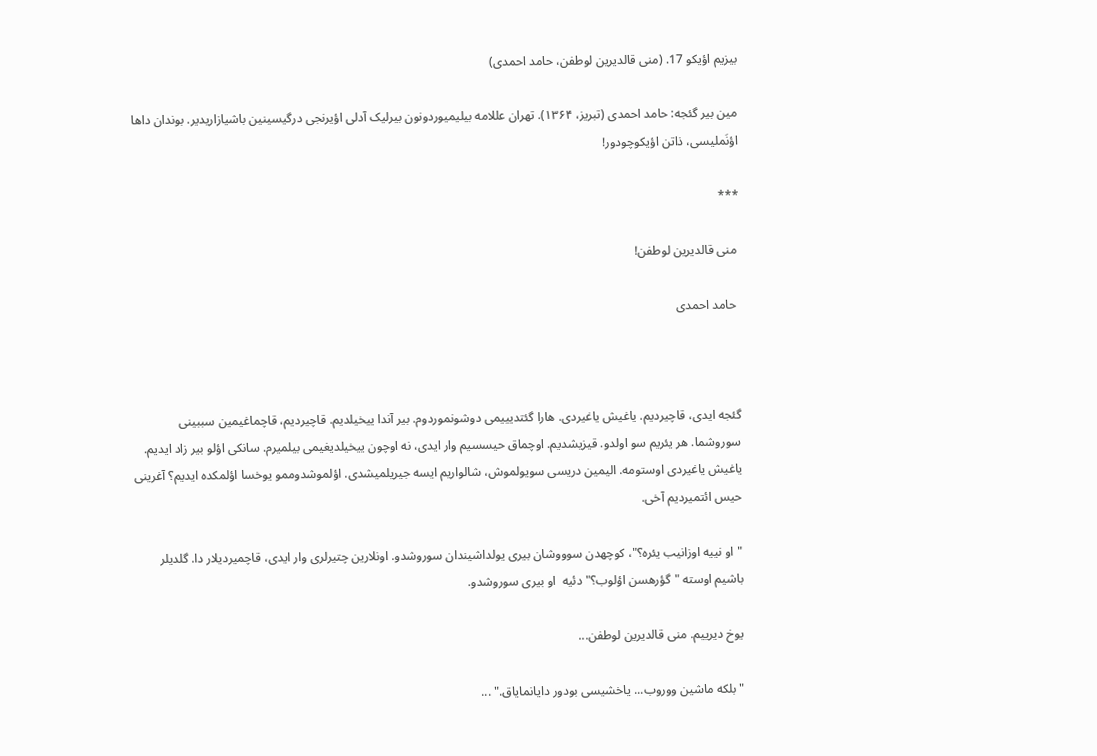بیزیم اؤیکو 17. (منی قالدیرین لوطفن، حامد احمدی)

مین بیر گئجه: حامد احمدی (تبریز، ۱۳۶۴). تهران عللامه بیلیمیوردونون بیرلیک آدلی اؤیرنجی درگیسینین باشیازاریدیر. بوندان داها اؤنَملیسی، ذاتن اؤیکوچودور!

***

 منی قالدیرین لوطفن!

 حامد احمدی



گئجه ایدی، قاچیردیم. یاغیش یاغیردی. هارا گئتدیییمی دوشونموردوم. بیر آندا ییخیلدیم. قاچیردیم، قاچماغیمین سببینی سوروشما. هر یئریم سو اولدو. قیزیشدیم. اوچماق حیسسیم وار ایدی، نه اوچون ییخیلدیغیمی بیلمیرم. سانکی اؤلو بیر زاد ایدیم. یاغیش یاغیردی اوستومه. الیمین دریسی سویولموش، شالواریم ایسه جیریلمیشدی. اؤلموشدوممو یوخسا اؤلمکده ایدیم؟ آغرینی حیس ائتمیردیم آخی.

"او نییه اوزانیب یئره؟"، کوچهدن سوووشان بیری یولداشیندان سوروشدو. اونلارین چتیرلری وار ایدی، قاچمیردیلار دا. گلدیلر باشیم اوسته "گؤرهسن اؤلوب؟" دئیه  او بیری سوروشدو.

یوخ دیرییم. منی قالدیرین لوطفن...

"بلکه ماشین ووروب... یاخشیسی بودور دایانمایاق." ...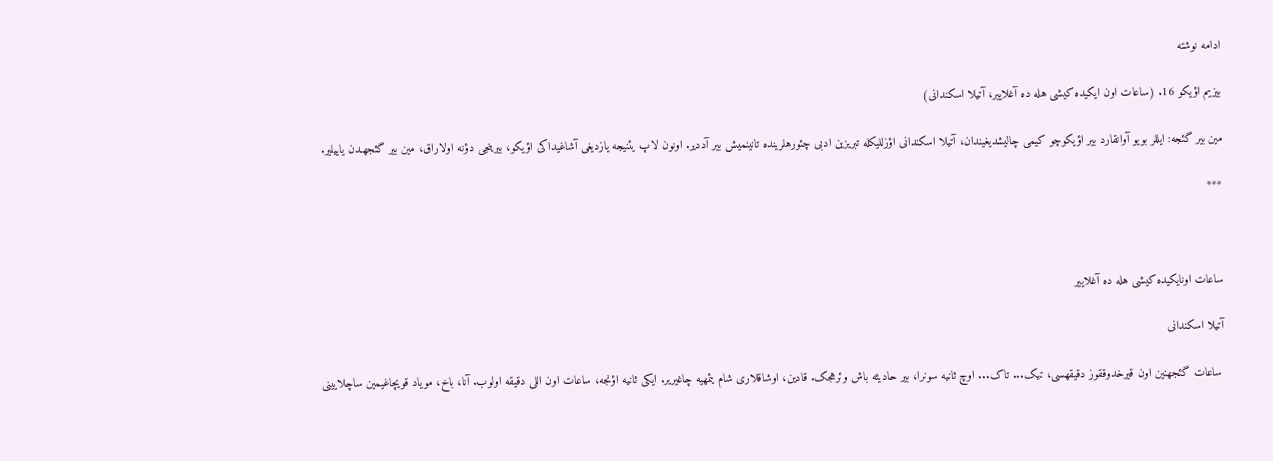ادامه نوشته

بیزیم اؤیکو 16. (ساعات اون ایکیده کیشی هله ده آغلاییر، آتیلا اسکندانی)

مین بیر گئجه: ایللر بویو آوانقارد بیر اؤیکوچو کیمی چالیشدیغیندان، آتیلا اسکندانی اؤزللیکله تبریزین ادبی چئورهلرینده تانینمیش بیر آددیر. اونون لاپ یئنیجه یازدیغی آشاغیداکی اؤیکو، بیرینجی دؤنه اولاراق، مین بیر گئجهـدن یاییلیر.

***



ساعات اونایکیده کیشی هله ده آغلاییر

آتیلا اسکندانی

 ساعات گئجهنین اون قیرخدوققوز دقیقهسی، تیک... تاک... اوچ ثانیه سونرا، بیر حادیثه باش وئرهجک. قادین، اوشاقلاری شام یئمهیه چاغیریر. ایکی ثانیه اؤنجه، ساعات اون اللی دقیقه اولوب. آنا، باخ، مویاد قویچاغیمین ساچلایینی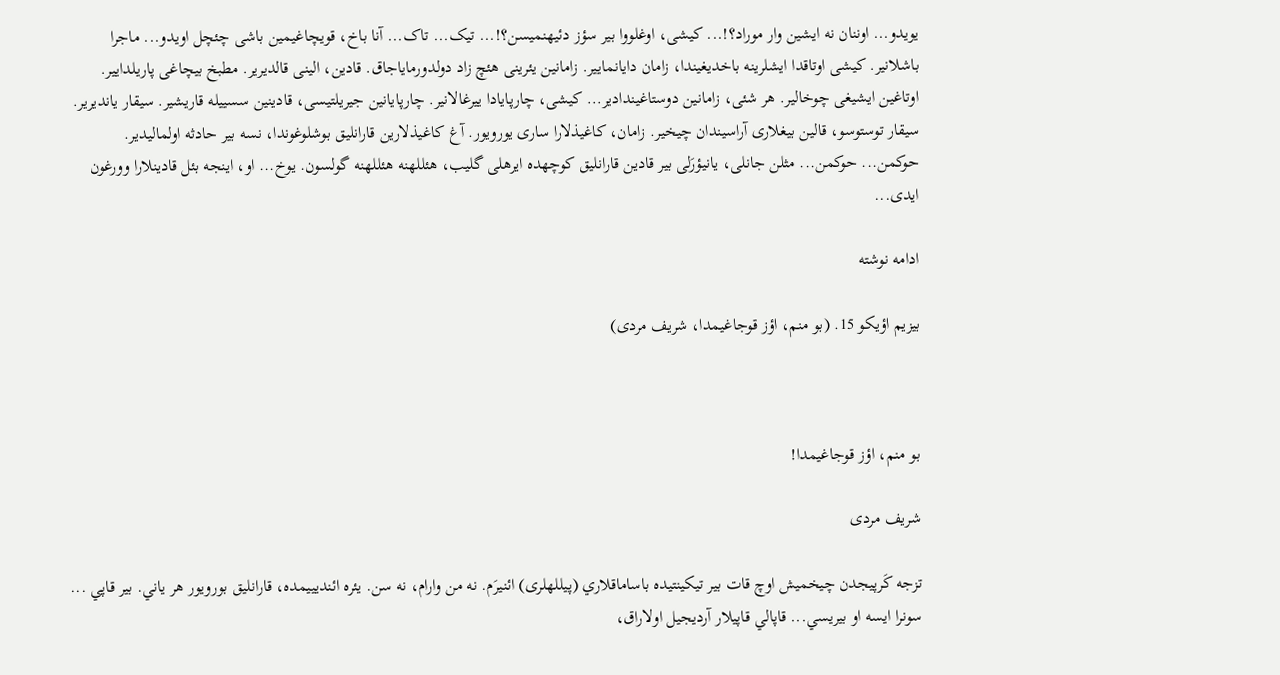یویدو... اوننان نه ایشین وار موراد؟!... کیشی، اوغلووا بیر سؤز دئیهنمیسن؟!... تیک... تاک... آنا باخ، قویچاغیمین باشی چئچل اویدو... ماجرا باشلانیر. کیشی اوتاقدا ایشلرینه باخدیغیندا، زامان دایانماییر. زامانین یئرینی هئچ زاد دولدورمایاجاق. قادین، الینی قالدیریر. مطبخ بیچاغی پاریلداییر. اوتاغین ایشیغی چوخالیر. هر شئی، زامانین دوستاغیندادیر... کیشی، چارپایادا ییرغالانیر. چارپایانین جیریلتیسی، قادینین سسییله قاریشیر. سیقار یاندیریر. سیقار توستوسو، قالین بیغلاری آراسیندان چیخیر. زامان، کاغیذلارا ساری یورویور. آغ کاغیذلارین قارانلیق بوشلوغوندا، نسه بیر حادثه اولمالیدیر. حوکمن... حوکمن... مثلن جانلی، یانیؤرَلی بیر قادین قارانلیق کوچهده ایرهلی گلیب، هئللهنه هئللهنه گولسون. یوخ... او، اینجه بئل قادینلارا وورغون ایدی...

ادامه نوشته

بیزیم اؤیکو 15. (بو منم، اؤز قوجاغیمدا، شریف مردی)



بو منم، اؤز قوجاغیمدا!

شریف مردی

تزجه کَرپيجدن چيخميش اوچ قات بير تيکينتيده باساماقلاري (پیللهلری) ائنيرَم. نه من وارام، نه سن. يئره ائنديیيمده، قارانليق بورويور هر ياني. بير قاپي ... سونرا ايسه او بيريسي... قاپالي قاپيلار آرديجيل اولاراق،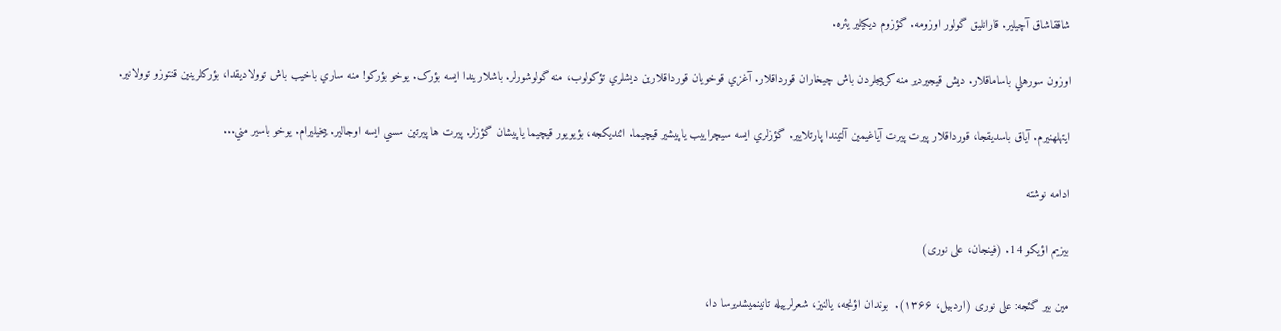شاققاشاق آچيلير. قارانليق گولور اوزومه. گؤزوم دیکیلیر یئره.

اوزون سورهلي باساماقلار. ديش قيجيردير منه کرپيجلردن باش چيخاران قورداقلار. آغزي قوخويان قورداقلارين ديشلري تؤکولوب، منه گولوشورلر. باشلاريندا ايسه بؤرک. يوخو بؤرکو! منه ساري باخيب باش توولاديقدا، بؤرکلرينين قنتوزو توولانير.

ايتهلهنيرم. آياق باسديقجا، قورداقلار پيرت پيرت آياغيمين آلتيندا پارتلايير. گؤزلري ايسه سيچراييب ياپيشير قيچيما. ائنديکجه، بؤيويور قيچيما ياپيشان گؤزلر. پيرت ها پيرتين سسي ايسه اوجالير. ييخيليرام. يوخو باسير مني...

ادامه نوشته

بیزیم اؤیکو 14. (فینجان، علی نوری)

مین بیر گئجه: علی نوری (اردبیل، ۱۳۶۶).  بوندان اؤنجه، یالنیز، شعرلرییله تانینمیشدیرسا دا،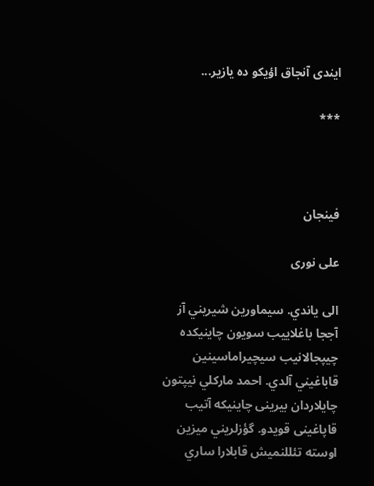ایندی آنجاق اؤیکو ده یازیر...

***



فينجان

علی نوری

الی ياندي. سيماورين شيريني آز آججا باغلاییب سويون چاينيكده چيپجالانيب سيچيراماسينين قاباغيني آلدي. احمد ماركلي نيپتون چايلاردان بیرینی چاينيكه آتيب قاپاغینی قويدو. گؤزلريني ميزين اوسته تئللنميش قابلارا ساري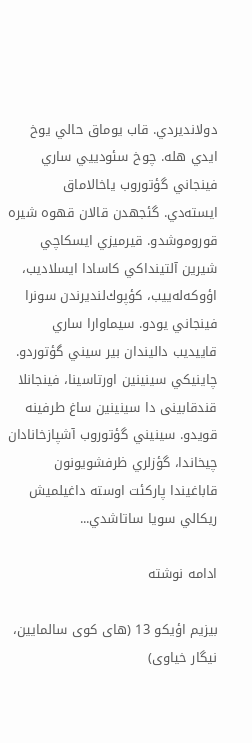دولانديردي. قاب يوماق حالي يوخ ايدي هله. چوخ سئودييي ساري فينجاني گؤتوروب ياخالاماق ايسته‌دي. گئجهدن قالان قهوه شيره قوروموشدو. قيرميزي ايسكاچي شيرين آلتينداكي كاسادا ايسلاديب، اؤوكه‌له‌ييب، كؤپوك‌لنديرندن سونرا فينجاني يودو. سيماوارا ساري قاييديب داليندان بير سيني گؤتوردو. چاينيكي سينينين اورتاسينا، فينجانلا قندقابینی دا سينينين ساغ طرفینه قويدو. سينيني گؤتوروب آشپازخانادان چيخاندا، گؤزلري ظرفشويونون قاباغيندا پاركئت اوسته داغيلميش ريكالي سويا ساتاشدي...

ادامه نوشته

بیزیم اؤیکو 13 (های کوی سالمایین، نیگار خیاوی)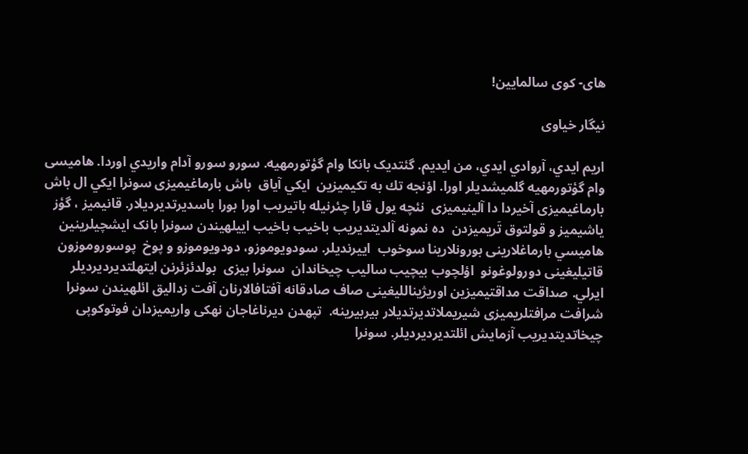های- کوی سالمایین!

نیگار خیاوی

اريم ايدي، آروادي ايدي، من ايديم. گئتديک بانكا وام گؤتورمهيه. سورو سورو آدام واریدي اوردا. هاميسی وام گؤتورمهيه گلميشديلر اورا. اؤنجه تك به تكيمیزین  ايكي آياق  باش بارماغيمیزی سونرا ايكي ال باش بارماغيمیزی آخيردا دا آلينیمیزی  نئچه يول قارا چئرنيله باتيريب اورا بورا باسديرتديرديلار. قانیمیز ، گؤز ياشیمیز و قولتوق تَریمیزدن  ده نمونه آلدیتدیریب باخیب باخیب اييلهیندن سونرا بانک ایشچیلرینین هاميسي بارماغلارينی بورونلارينا سوخوب  اييرنديلر. سودويوموزو، دودويوموزو و پوخ  پوسوروموزون قاتیلیغینی دورولوغونو  اؤلچوب بيچیب سالیب چیخاندان  سونرا بیزی  بولدئزئرنن ايتهلتديرديرديلر ايرلي. صداقت مداقتیمیزین اوریژیناللیغینی صاف صادقانه آفتافالارنان آفت زداليق ائلهيندن سونرا  شرافت مرافتلریمیزی شيريملاتديرتدیلار بیربیرینه.  تپهدن ديرناغاجان نهکی واریمیزدان فوتوکوپی چیخاتدیتدیریب آزمايش ائلتديرديرديلر. سونرا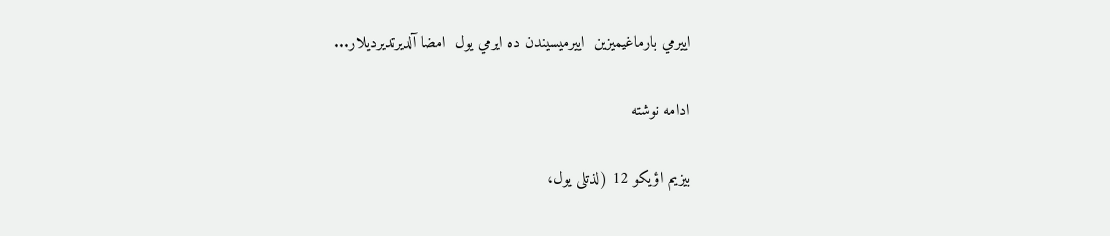اييرمي بارماغیمیزین  اييرميسيندن ده ايرمي يول  امضا آلديرتديرديلار...

ادامه نوشته

بیزیم اؤیکو 12 (لذتلی یول،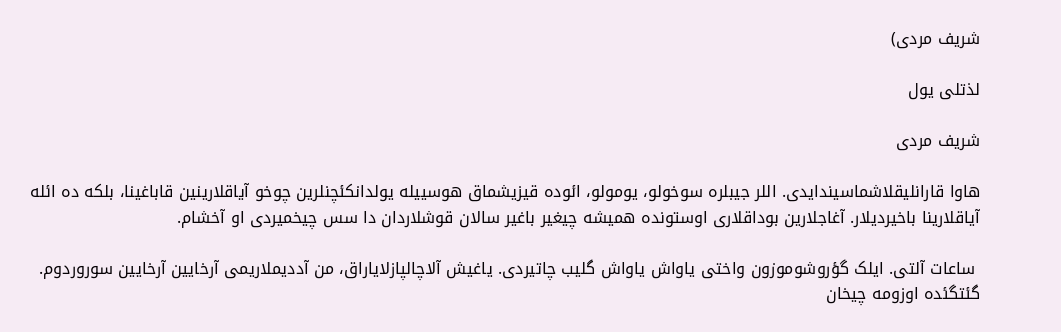شریف مردی)

لذتلی یول

شریف مردی

هاوا قارانلیقلاشماسیندایدی. اللر جیبلره سوخولو، یومولو، ائوده قیزیشماق هوسییله یولدانکئچنلرین چوخو آیاقلارینین قاباغینا، بلکه ده ائله آیاقلارینا باخیردیلار. آغاجلارین بوداقلاری اوستونده همیشه چیغیر باغیر سالان قوشلاردان دا سس چیخمیردی او آخشام.

 ساعات آلتی. ایلک گؤروشوموزون واختی یاواش یاواش گلیب چاتیردی. یاغیش آلاچالپازلایاراق، من آددیملاریمی آرخایین آرخایین سوروردوم. گئتگئده اوزومه چیخان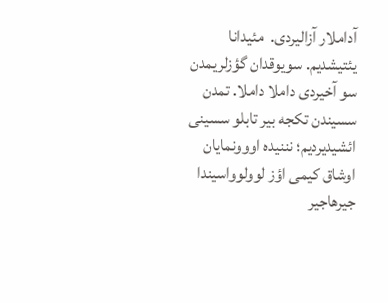آداملار آزالیردی.  مئیدانا یئتیشدیم. سویوقدان گؤزلریمدن سو آخیردی داملا داملا. تمدن سسیندن تکجه بیر تابلو سسینی ائشیدیردیم؛ نننیده اووونمایان اوشاق کیمی اؤز لوولوواسیندا جیرهاجیر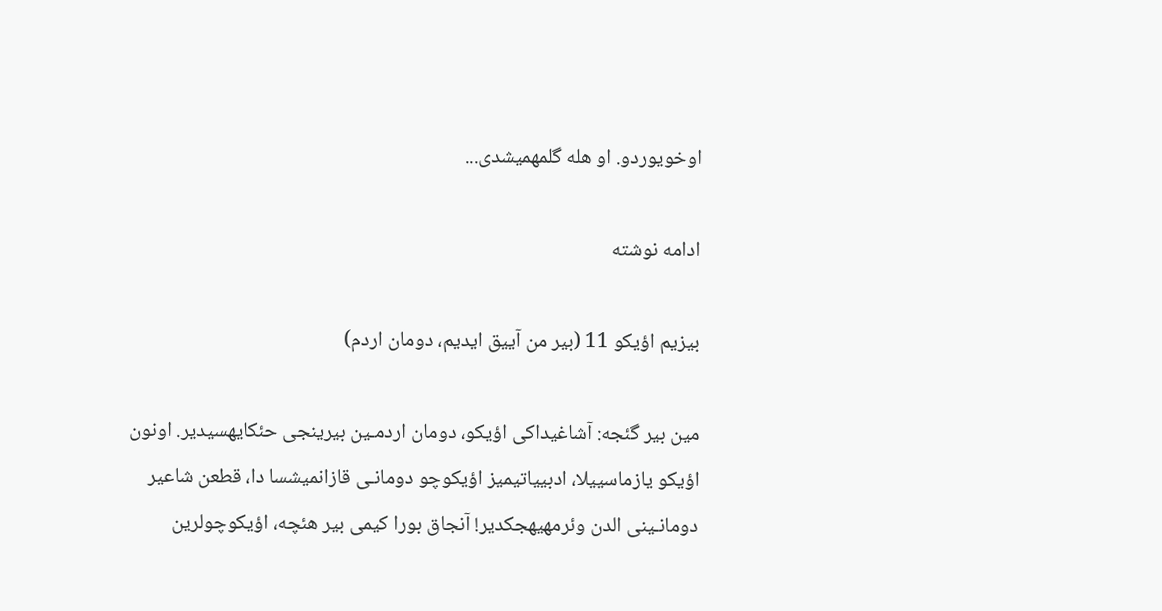اوخویوردو. او هله گلمهمیشدی...

ادامه نوشته

بیزیم اؤیکو 11 (بیر من آییق ایدیم، دومان اردم)

مین بیر گئجه: آشاغیداکی اؤیکو، دومان اردمـین بیرینجی حئکایهسیدیر. اونون اؤیکو یازماسییلا، ادبییاتیمیز اؤیکوچو دومانـی قازانمیشسا دا، قطعن شاعیر دومانـینی الدن وئرمهیهجکدیر! آنجاق بورا کیمی بیر هئچه، اؤیکوچولرین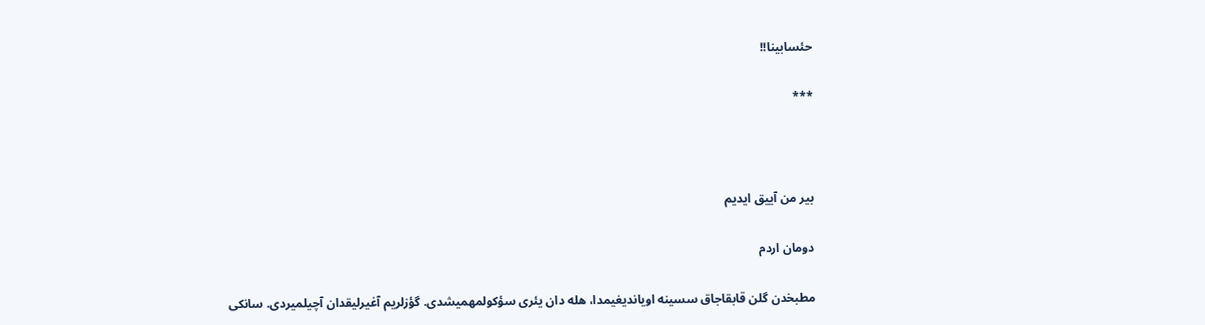حئسابینا!!

***



بیر من آییق ایدیم

دومان اردم

مطبخدن گلن قابقاجاق سسینه اویاندیغیمدا، هله دان یئری سؤکولمهمیشدی. گؤزلریم آغیرلیقدان آچیلمیردی. سانکی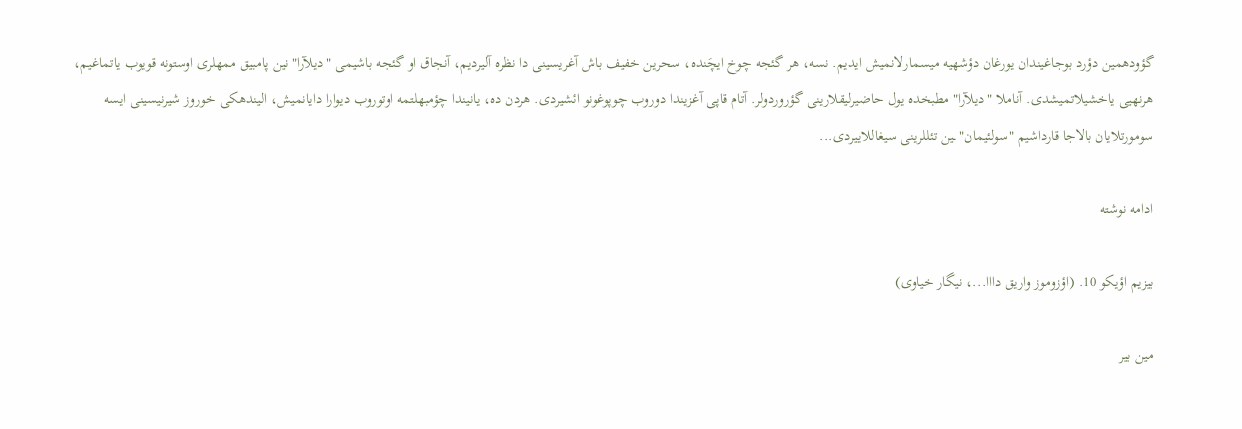گؤودهمین دؤرد بوجاغیندان یورغان دؤشهیه میسمارلانمیش ایدیم. نسه، هر گئجه چوخ ایچَنده، سحرین خفیف باش آغریسینی دا نظره آلیردیم، آنجاق او گئجه باشیمی "دیلآرا"نین پامبیق ممهلری اوستونه قویوب یاتماغیم، هرنهیی یاخشیلاتمیشدی. آناملا "دیلآرا" مطبخده یول حاضیرلیقلارینی گؤروردولر. آتام قاپی آغزیندا دوروب چوپوغونو ائشیردی. هردن ده، یانیندا چؤمبهلتمه اوتوروب دیوارا دایانمیش، الیندهکی خوروز شیرنیسینی ایسه سومورتلایان بالاجا قارداشیم "سولئیمان"ـین تئللرینی سیغاللاییردی...

ادامه نوشته

بیزیم اؤیکو 10. (اؤزوموز واریق دااا...، نیگار خیاوی)

مین بیر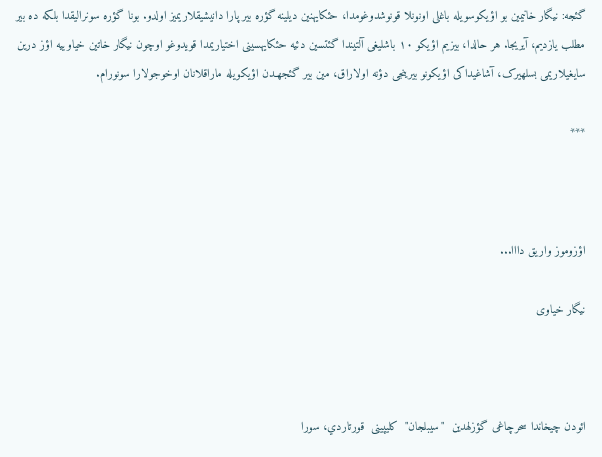گئجه: نیگار خانیمین بو اؤیکوسویله باغلی اونونلا قونوشدوغومدا، حئکایهنین دیلینه گؤره بیر پارا دانیشیقلاریمیز اولدو. بونا گؤره سونرالیقدا بلکه ده بیر مطلب یازدیم، آیریجا. هر حالدا، بیزیم اؤیکو ۱۰ باشلیغی آلتیندا گئتسین دئیه حئکایهسینی اختیاریمدا قویدوغو اوچون نیگار خاتین خیاوییه اؤز درین سایغیلاریمی بسلهیرک، آشاغیداکی اؤیکونو بیرینجی دؤنه اولاراق، مین بیر گئجهـدن اؤیکویله ماراقلانان اوخوجولارا سونورام.

***



اؤزوموز واریق دااا...

نیگار خیاوی



ائودن چیخاندا سحرچاغی گؤزلهدین  "سیبلجان"  کلیپینی  قورتاردي، سورا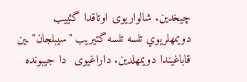چیخدين. شالواریوی اوتاقدا گئیيب دویمهلریوي تلسه تلسه گتیریب "سیبلجان"ـین قاباغیندا دویمهلدین. داراغیوی  دا جیبونده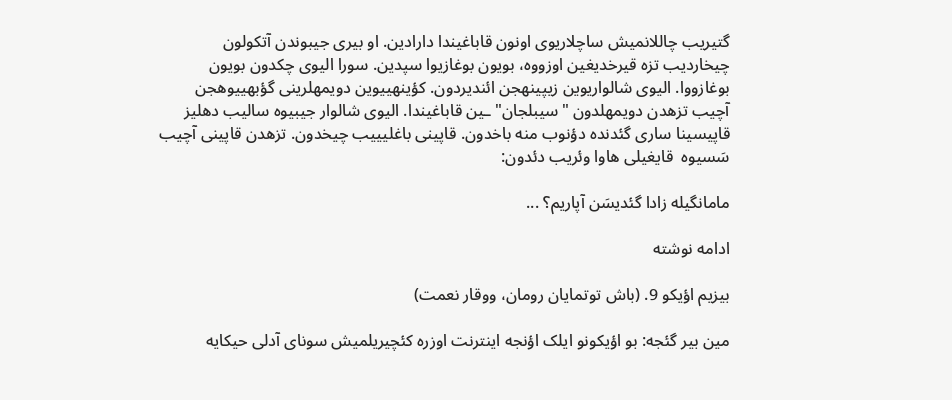گتیریب چاللانمیش ساچلاریوی اونون قاباغیندا دارادین. او بیری جیبوندن آتکولون چیخاردیب تزه قیرخدیغین اوزووه، بویون بوغازیوا سپدین. سورا الیوی چکدون بویون بوغازووا. الیوی شالواریوین زیپینهجن ائندیردون. کؤینهییوین دویمهلرینی گؤبهییوهجن آچیب تزهدن دویمهلدون "سیبلجان"ـین قاباغیندا. الیوی شالوار جیبیوه سالیب دهلیز قاپیسینا ساری گئدنده دؤنوب منه باخدون. قاپینی باغلیییب چیخدون. تزهدن قاپینی آچیب سَسیوه  قایغیلی هاوا وئریب دئدون:

مامانگیله زادا گئدیسَن آپاریم؟ ...

ادامه نوشته

بیزیم اؤیکو 9. (باش توتمایان رومان، ووقار نعمت)

مین بیر گئجه: بو اؤیکونو ایلک اؤنجه اینترنت اوزره کئچیریلمیش سونای آدلی حیکایه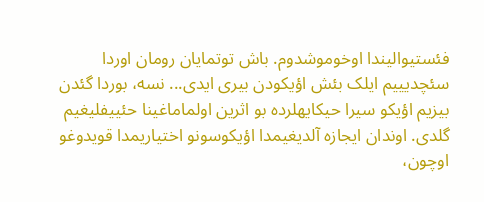فئستیوالیندا اوخوموشدوم. باش توتمایان رومان اوردا سئچدیییم ایلک بئش اؤیکودن بیری ایدی... نسه، بوردا گئدن بیزیم اؤیکو سیرا حیکایهلرده بو اثرین اولماماغینا حئییفلیغیم گلدی. اوندان ایجازه آلدیغیمدا اؤیکوسونو اختیاریمدا قویدوغو اوچون،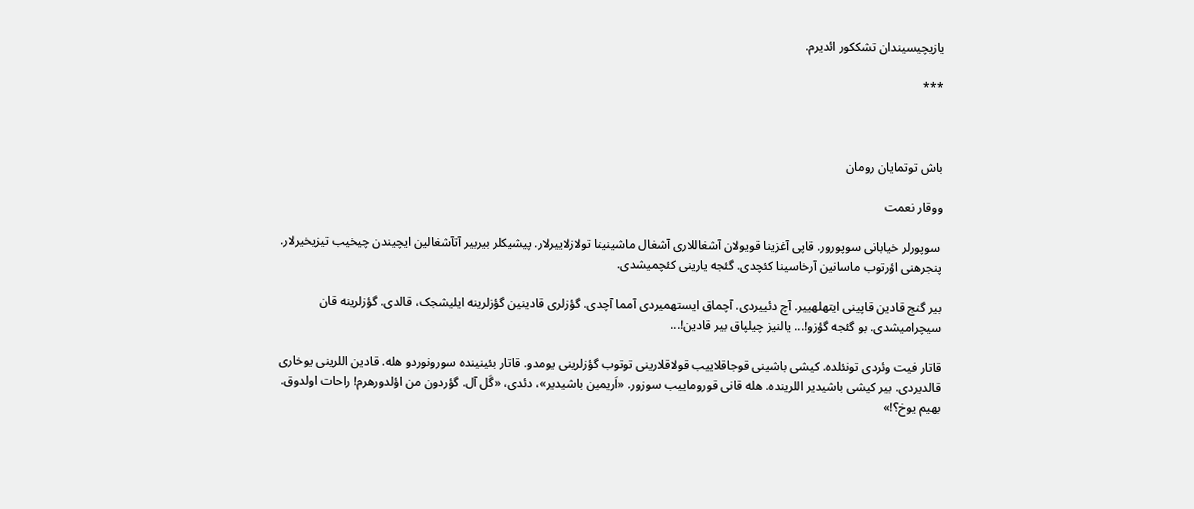یازیچیسیندان تشککور ائدیرم.

***



باش توتمایان رومان

ووقار نعمت

 سوپورلر خیابانی سوپورور. قاپی آغزینا قویولان آشغاللاری آشغال ماشینینا تولازلاییرلار. پیشیکلر بیربیر آتآشغالین ایچیندن چیخیب تیزیخیرلار. پنجرهنی اؤرتوب ماسانین آرخاسینا کئچدی. گئجه یارینی کئچمیشدی.

بیر گنج قادین قاپینی ایتهلهییر. آچ دئییردی. آچماق ایستهمیردی آمما آچدی. گؤزلری قادینین گؤزلرینه ایلیشجک، قالدی. گؤزلرینه قان سیچرامیشدی. بو گئجه گؤزو!... یالنیز چیلپاق بیر قادین!...

قاتار فیت وئردی تونئلده. کیشی باشینی قوجاقلاییب قولاقلارینی توتوب گؤزلرینی یومدو. قاتار بئینینده سورونوردو هله. قادین اللرینی یوخاری قالدیردی. بیر کیشی باشیدیر اللرینده. هله قانی قوروماییب سوزور. «اَریمین باشیدیر»، دئدی، «گَل آل. گؤردون من اؤلدورهرم! راحات اولدوق. بهیم یوخ؟!»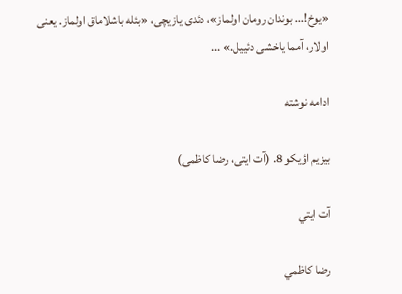«یوخ!... بوندان رومان اولماز»، دئدی یازیچی، «بئله باشلاماق اولماز. یعنی اولار، آمما یاخشی دئییل.» ...

ادامه نوشته

بیزیم اؤیکو 8. (آت ایتی، رضا کاظمی)

آت ايتي

رضا كاظمي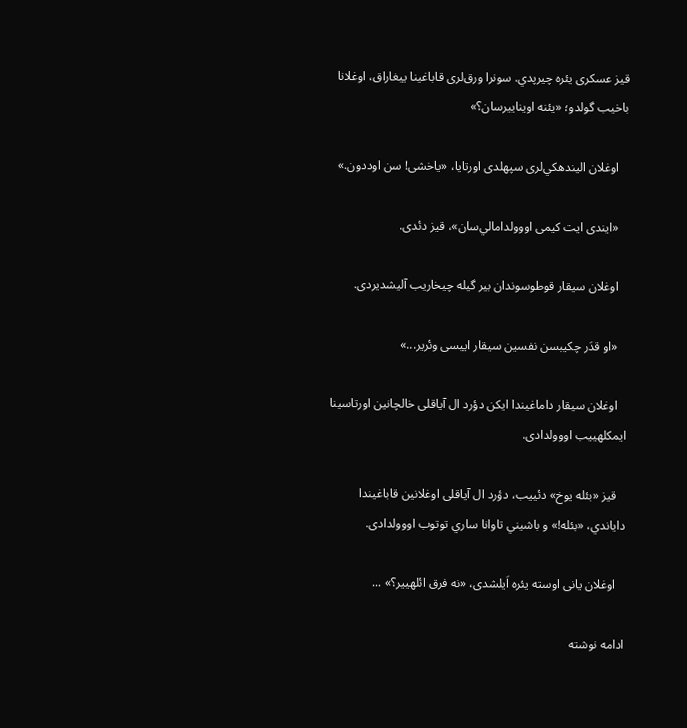قيز عسكرى يئره چيرپدي. سونرا ورق‌لرى قاباغينا ييغاراق، اوغلانا باخيب گولدو؛ «يئنه اويناييرسان؟»

   اوغلان اليندهكي‌لرى سپهلدى اورتايا، «ياخشى! سن اوددون.»

   «ايندى ايت كيمى اووولدامالي‌سان»، قيز دئدى.

   اوغلان سيقار قوطوسوندان بير گيله چيخاريب آليشديردى.

   «او قدَر چكيبسن نفسين سيقار اييسى وئرير...»

   اوغلان سيقار داماغيندا ایکن دؤرد ال آياقلى خالچانين اورتاسينا ایمکلهییب اووولدادى.

   قيز «بئله يوخ» دئييب، دؤرد ال آياقلى اوغلانين قاباغیندا داياندي، «بئله!» و باشيني تاوانا ساري توتوب اووولدادى.

   اوغلان يانى اوسته يئره اَيلشدى، «نه فرق ائلهيير؟» ...

ادامه نوشته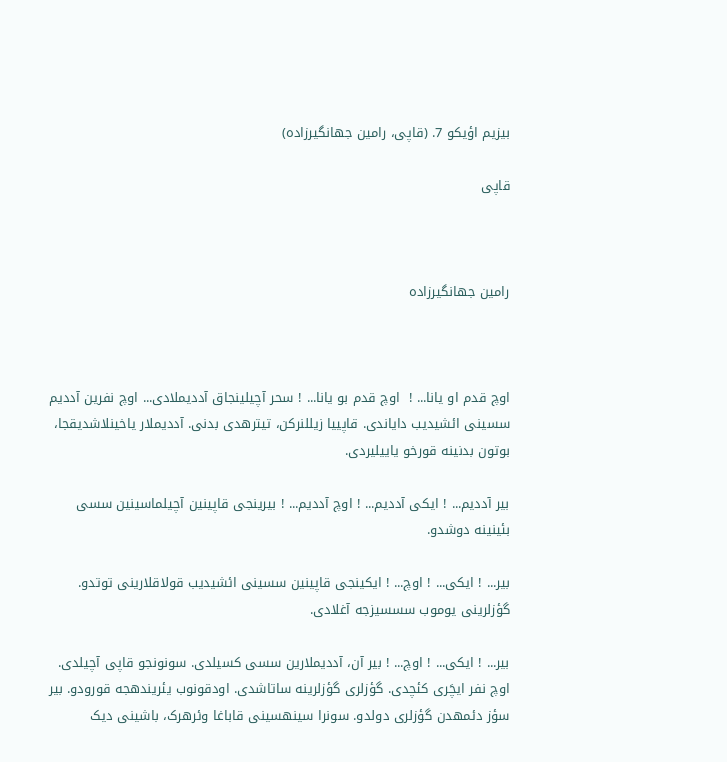بیزیم اؤیکو 7. (قاپی، رامین جهانگیرزاده)

قاپی



رامین جهانگیرزاده



اوچ قدم او یانا... !  اوچ قدم بو یانا... ! سحر آچیلینجاق آددیملادی... اوچ نفرین آددیم سسینی ائشیدیب دایاندی. قاپییا زیللنرکن، تیترهدی بدنی. آددیملار یاخینلاشدیقجا، بوتون بدنینه قورخو یاییلیردی.

بیر آددیم... ! ایکی آددیم... ! اوچ آددیم... ! بیرینجی قاپینین آچیلماسینین سسی بئینینه دوشدو.

بیر... ! ایکی... ! اوچ... ! ایکینجی قاپینین سسینی ائشیدیب قولاقلارینی توتدو. گؤزلرینی یوموب سسسیزجه آغلادی.

بیر... ! ایکی... ! اوچ... ! بیر آن، آددیملارین سسی کسیلدی. سونونجو قاپی آچیلدی. اوچ نفر ایچَری کئچدی. گؤزلری گؤزلرینه ساتاشدی. اودقونوب یئریندهجه قورودو. بیر سؤز دئمهدن گؤزلری دولدو. سونرا سینهسینی قاباغا وئرهرک، باشینی دیک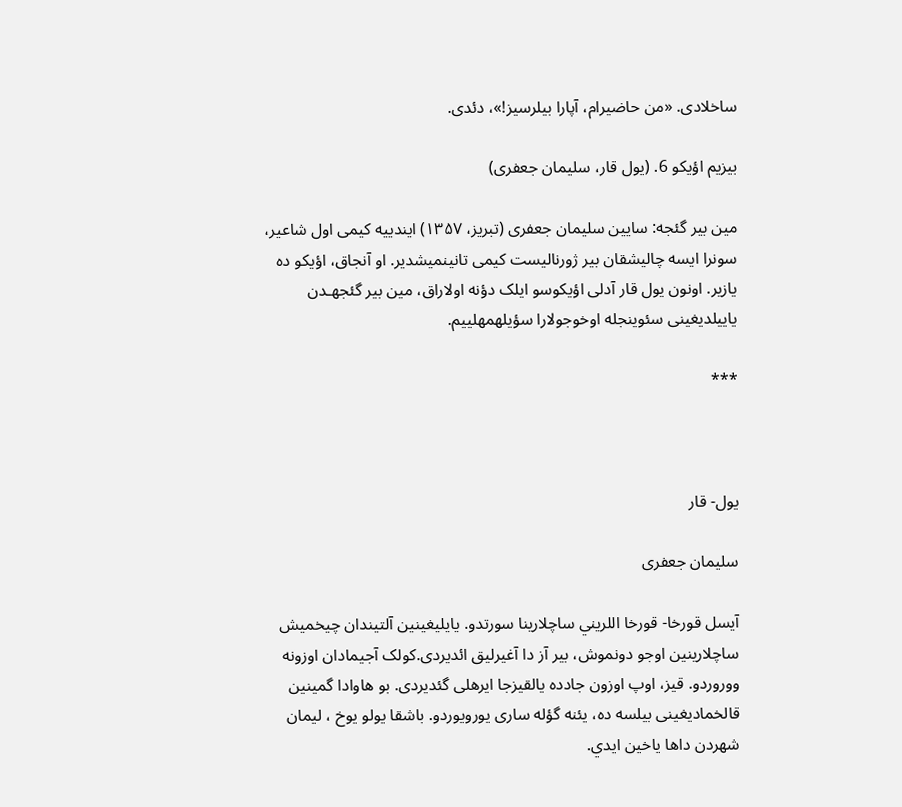ساخلادی. «من حاضیرام، آپارا بیلرسیز!»، دئدی.

بیزیم اؤیکو 6. (یول قار، سلیمان جعفری)

مین بیر گئجه: سایین سلیمان جعفری (تبریز، ۱۳۵۷) ایندییه کیمی اول شاعیر، سونرا ایسه چالیشقان بیر ژورنالیست کیمی تانینمیشدیر. او آنجاق، اؤیکو ده یازیر. اونون یول قار آدلی اؤیکوسو ایلک دؤنه اولاراق، مین بیر گئجهـدن یاییلدیغینی سئوینجله اوخوجولارا سؤیلهمهلییم.

***



يول- قار

سلیمان جعفری

آيسل قورخا- قورخا اللريني ساچلارينا سورتدو. یایلیغینین آلتیندان چیخمیش ساچلارینین اوجو دونموش، بیر آز دا آغیرلیق ائدیردی.کولک آجيمادان اوزونه ووروردو. قیز، اوپ اوزون جادده يالقيزجا ایرهلی گئدیردی. بو هاوادا گمینین قالخمادیغینی بیلسه ده، یئنه گؤله ساری یورویوردو. باشقا يولو يوخ ، ليمان شهردن داها ياخين ايدي.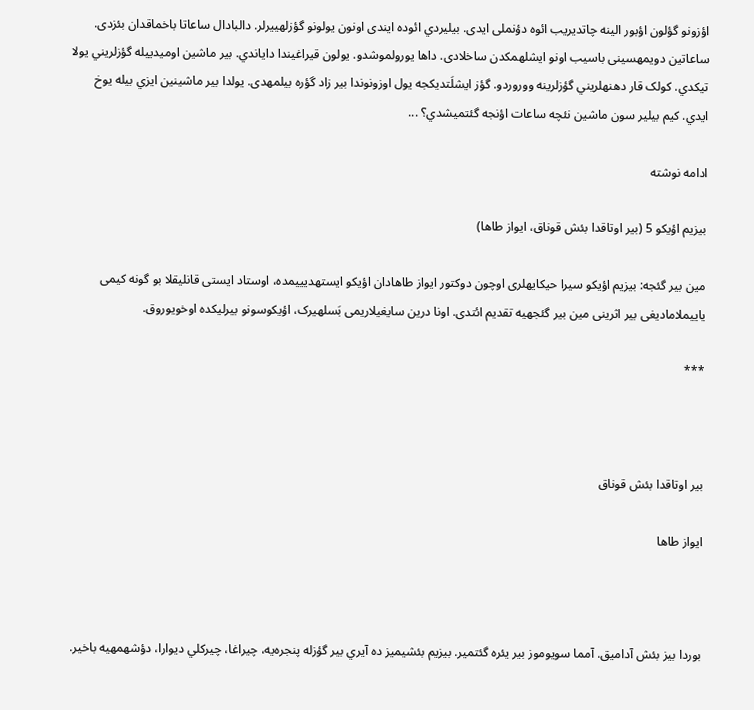اؤزونو گؤلون اؤبور الینه چاتدیریب ائوه دؤنملی ایدی. بيليردي ائوده ایندی اونون یولونو گؤزلهییرلر. دالبادال ساعاتا باخماقدان بئزدی. ساعاتین دویمهسینی باسیب اونو ایشلهمکدن ساخلادی. داها يورولموشدو. يولون قيراغيندا داياندي. بير ماشین اومیدییله گؤزلريني يولا تيکدي. کولک قار دهنهلريني گؤزلرينه ووروردو. گؤز ایشلَتدیکجه یول اوزونوندا بیر زاد گؤره بیلمهدی. يولدا بير ماشینین ایزي بيله يوخ ايدي. کيم بيلير سون ماشین نئچه ساعات اؤنجه گئتميشدي؟ ...

ادامه نوشته

بیزیم اؤیکو 5 (بیر اوتاقدا بئش قوناق، ایواز طاها)

مین بیر گئجه: بیزیم اؤیکو سیرا حیکایهلری اوچون دوکتور ایواز طاهادان اؤیکو ایستهدیییمده، اوستاد ایستی قانلیقلا بو گونه کیمی یاییملامادیغی بیر اثرینی مین بیر گئجهیه تقدیم ائتدی. اونا درین سایغیلاریمی بَسلهیرک، اؤیکوسونو بیرلیکده اوخویوروق.

***



بير اوتاقدا بئش قوناق

ايواز طاها



بوردا بيز بئش آدامیق. آمما سويوموز بير يئره گئتمير. بيزيم بئشيميز ده آيري بير گؤزله پنجره‌يه، چيراغا، چيركلي ديوارا، دؤشهمهيه باخير.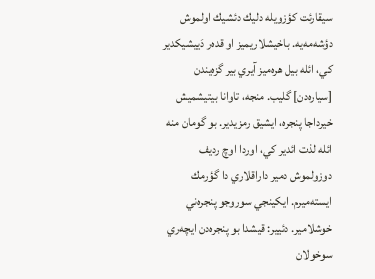سيقارئت كؤزويله دليك دئشيك اولموش دؤشه‌مه‌يه. باخيشلاريميز او قده‌ر دَييشيکدير كي، ائله بيل هره‌ميز آيري بير گزه‌يندن [سياره‌دن] گليب. منجه، تاوانا بيتيشميش خيرداجا پنجره، ايشيق رمزيدير. بو گومان منه ائله لذت ائدير كي، اوردا اوچ رديف دوزولموش دمير داراقلاري دا گؤرمك ايسته‌ميرم. ايکينجي سوروجو پنجره‌ني خوشلامير. دئيير: قيشدا بو پنجره‌دن ايچه‌ري سوخولان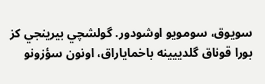سويوق، سومويو اوشودور. گولشچي بيرينجي كز بورا قوناق گلدييینه باخماياراق، اونون سؤزونو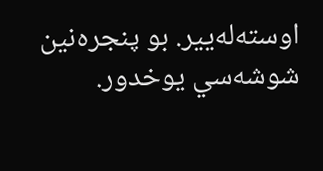اوسته‌له‌يير. بو پنجره‌نين شوشه‌سي يوخدور.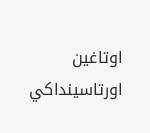اوتاغين اورتاسينداکي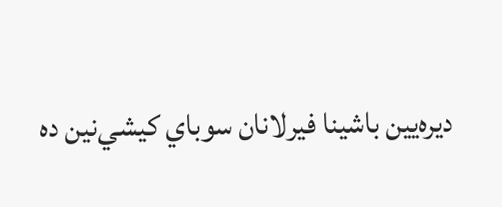ديره‌يين باشينا فيرلانان سوباي كيشي‌نين‌ ده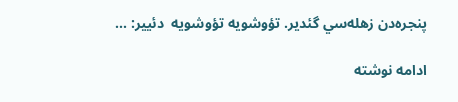پنجره‌دن زهله‌سي گئدير. تؤوشويه تؤوشويه  دئيير: ...

ادامه نوشته